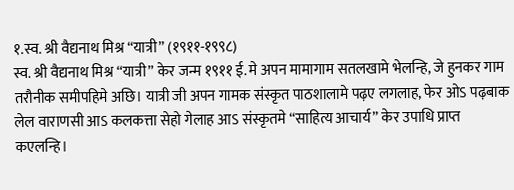१.स्व. श्री वैद्यनाथ मिश्र “यात्री” (१९११-१९९८)
स्व. श्री वैद्यनाथ मिश्र “यात्री” केर जन्म १९११ ई. मे अपन मामागाम सतलखामे भेलन्हि, जे हुनकर गाम तरौनीक समीपहिमे अछि। यात्री जी अपन गामक संस्कृत पाठशालामे पढ़ए लगलाह, फेर ओऽ पढ़बाक लेल वाराणसी आऽ कलकत्ता सेहो गेलाह आऽ संस्कृतमे “साहित्य आचार्य” केर उपाधि प्राप्त कएलन्हि।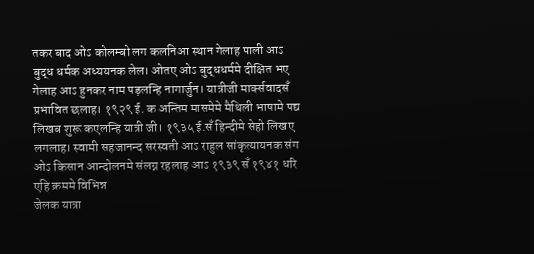तकर बाद ओऽ कोलम्बो लग कलनिआ स्थान गेलाह पाली आऽ बुद्ध धर्मक अध्ययनक लेल। ओतए ओऽ बुद्धधर्ममे दीक्षित भए गेलाह आऽ हुनकर नाम पड़लन्हि नागार्जुन। यात्रीजी मार्क्सवादसँ प्रभावित छलाह। १९२९ ई. क अन्तिम मासमेमे मैथिली भाषामे पद्य लिखब शुरू कएलन्हि यात्री जी। १९३५ ई.सँ हिन्दीमे सेहो लिखए लगलाह। स्वामी सहजानन्द सरस्वती आऽ राहुल सांकृत्यायनक संग ओऽ किसान आन्दोलनमे संलग्न रहलाह आऽ १९३९ सँ १९४१ धरि एहि क्रममे विभिन्न
जेलक यात्रा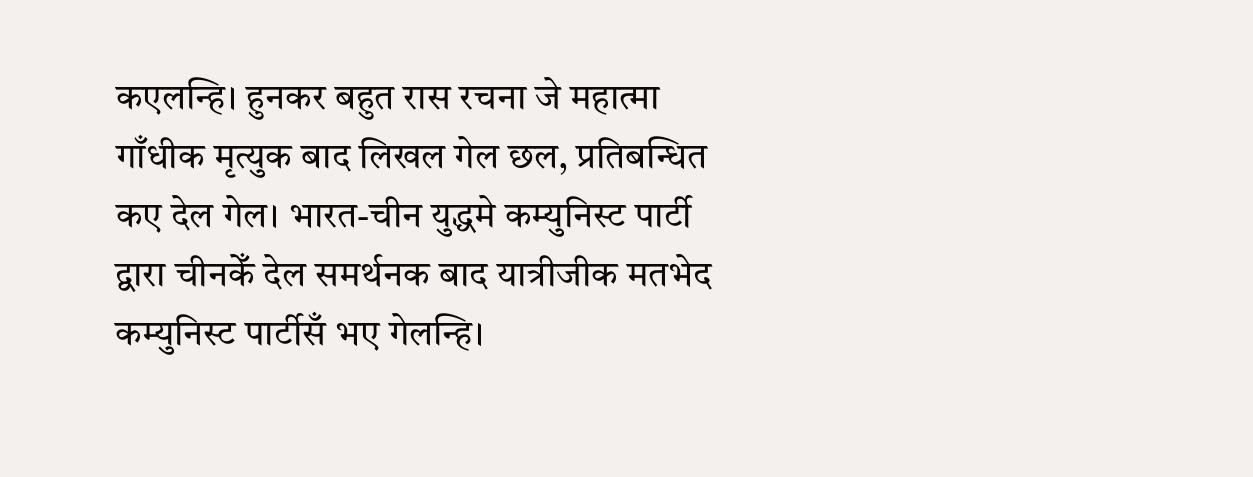कएलन्हि। हुनकर बहुत रास रचना जे महात्मा गाँधीक मृत्युक बाद लिखल गेल छल, प्रतिबन्धित कए देल गेल। भारत-चीन युद्धमे कम्युनिस्ट पार्टी द्वारा चीनकेँ देल समर्थनक बाद यात्रीजीक मतभेद कम्युनिस्ट पार्टीसँ भए गेलन्हि।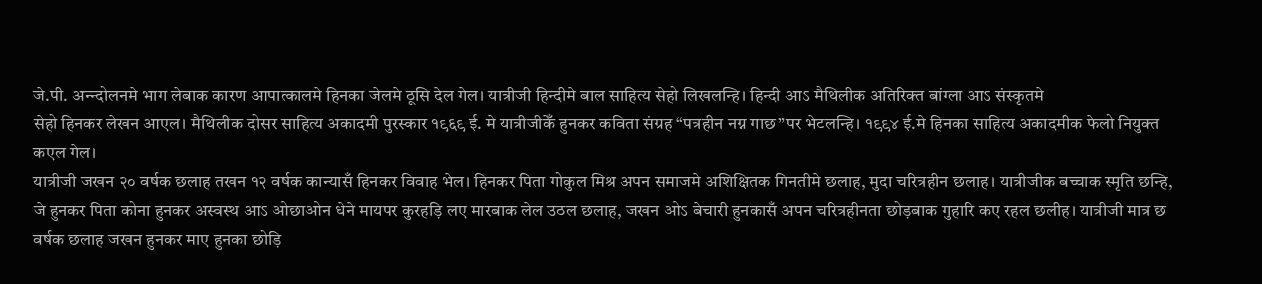जे.पी. अन्न्दोलनमे भाग लेबाक कारण आपात्कालमे हिनका जेलमे ठूसि देल गेल। यात्रीजी हिन्दीमे बाल साहित्य सेहो लिखलन्हि। हिन्दी आऽ मैथिलीक अतिरिक्त बांग्ला आऽ संस्कृतमे
सेहो हिनकर लेखन आएल। मैथिलीक दोसर साहित्य अकादमी पुरस्कार १९६९ ई. मे यात्रीजीकेँ हुनकर कविता संग्रह “पत्रहीन नग्न गाछ”पर भेटलन्हि। १९९४ ई.मे हिनका साहित्य अकादमीक फेलो नियुक्त कएल गेल।
यात्रीजी जखन २० वर्षक छलाह तखन १२ वर्षक कान्यासँ हिनकर विवाह भेल। हिनकर पिता गोकुल मिश्र अपन समाजमे अशिक्षितक गिनतीमे छलाह, मुदा चरित्रहीन छलाह। यात्रीजीक बच्चाक स्मृति छन्हि, जे हुनकर पिता कोना हुनकर अस्वस्थ आऽ ओछाओन धेने मायपर कुरहड़ि लए मारबाक लेल उठल छलाह, जखन ओऽ बेचारी हुनकासँ अपन चरित्रहीनता छोड़बाक गुहारि कए रहल छलीह। यात्रीजी मात्र छ वर्षक छलाह जखन हुनकर माए हुनका छोड़ि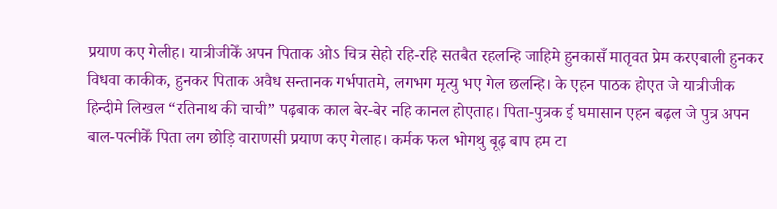प्रयाण कए गेलीह। यात्रीजीकेँ अपन पिताक ओऽ चित्र सेहो रहि-रहि सतबैत रहलन्हि जाहिमे हुनकासँ मातृवत प्रेम करएबाली हुनकर विधवा काकीक, हुनकर पिताक अवैध सन्तानक गर्भपातमे, लगभग मृत्यु भए गेल छलन्हि। के एहन पाठक होएत जे यात्रीजीक हिन्दीमे लिखल “रतिनाथ की चाची” पढ़बाक काल बेर-बेर नहि कानल होएताह। पिता-पुत्रक ई घमासान एहन बढ़ल जे पुत्र अपन बाल-पत्नीकेँ पिता लग छोड़ि वाराणसी प्रयाण कए गेलाह। कर्मक फल भोगथु बूढ़ बाप हम टा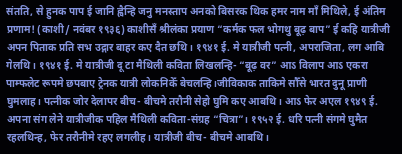संतति, से हुनक पाप ई जानि ह्वैन्हि जनु मनस्ताप अनको बिसरक थिक हमर नाम माँ मिथिले, ई अंतिम प्रणाम! (काशी/ नवंबर १९३६) काशीसँ श्रीलंका प्रयाण “कर्मक फल भोगथु बूढ़ बाप” ई कहि यात्रीजी अपन पिताक प्रति सभ उद्गार बाहर कए दैत छथि। १९४१ ई. मे यात्रीजी पत्नी, अपराजिता, लग आबि गेलथि। १९४१ ई. मे यात्रीजी दू टा मैथिली कविता लिखलन्हि- “बूढ़ वर” आऽ विलाप आऽ एकरा पाम्फलेट रूपमे छपबाए ट्रेनक यात्री लोकनिकेँ बेचलन्हि।जीविकाक ताकिमे सौँसे भारत दुनू प्राणी घुमलाह। पत्नीक जोर देलापर बीच- बीचमे तरौनी सेहो घुमि कए आबथि। आऽ फेर अएल १९४९ ई. अपना संग लेने यात्रीजीक पहिल मैथिली कविता-संग्रह “चित्रा”। १९५२ ई. धरि पत्नी संगमे घुमैत रहलथिन्ह, फेर तरौनीमे रहए लगलीह। यात्रीजी बीच- बीचमे आबथि।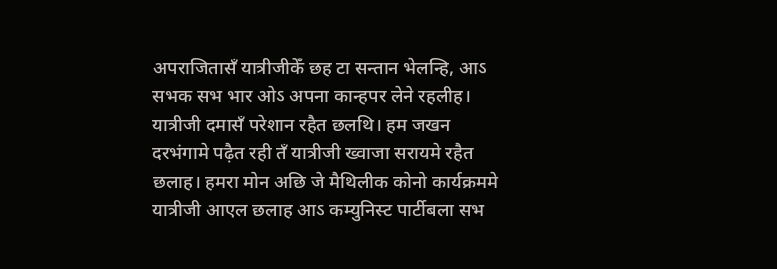अपराजितासँ यात्रीजीकेँ छह टा सन्तान भेलन्हि, आऽ सभक सभ भार ओऽ अपना कान्हपर लेने रहलीह। यात्रीजी दमासँ परेशान रहैत छलथि। हम जखन दरभंगामे पढ़ैत रही तँ यात्रीजी ख्वाजा सरायमे रहैत छलाह। हमरा मोन अछि जे मैथिलीक कोनो कार्यक्रममे यात्रीजी आएल छलाह आऽ कम्युनिस्ट पार्टीबला सभ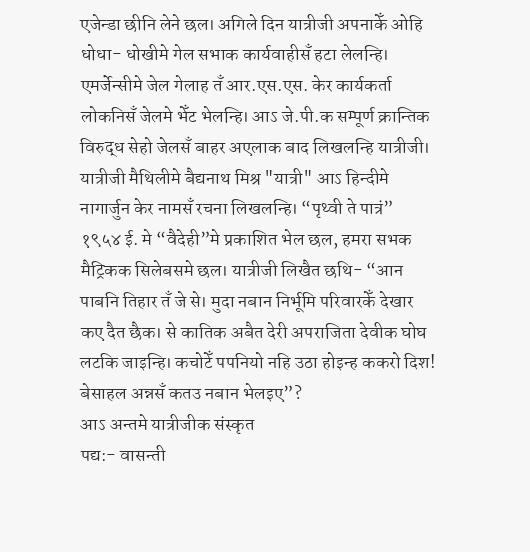एजेन्डा छीनि लेने छल। अगिले दिन यात्रीजी अपनाकेँ ओहि धोधा- धोखीमे गेल सभाक कार्यवाहीसँ हटा लेलन्हि। एमर्जेन्सीमे जेल गेलाह तँ आर.एस.एस. केर कार्यकर्ता लोकनिसँ जेलमे भेँट भेलन्हि। आऽ जे.पी.क सम्पूर्ण क्रान्तिक विरुद्ध सेहो जेलसँ बाहर अएलाक बाद लिखलन्हि यात्रीजी। यात्रीजी मैथिलीमे बैद्यनाथ मिश्र "यात्री" आऽ हिन्दीमे नागार्जुन केर नामसँ रचना लिखलन्हि। “पृथ्वी ते पात्रं” १९५४ ई. मे “वैदेही”मे प्रकाशित भेल छल, हमरा सभक मैट्रिकक सिलेबसमे छल। यात्रीजी लिखैत छथि- “आन पाबनि तिहार तँ जे से। मुदा नबान निर्भूमि परिवारकेँ देखार कए दैत छैक। से कातिक अबैत देरी अपराजिता देवीक घोघ लटकि जाइन्हि। कचोटेँ पपनियो नहि उठा होइन्ह ककरो दिश! बेसाहल अन्नसँ कतउ नबान भेलइए”?
आऽ अन्तमे यात्रीजीक संस्कृत
पद्य:- वासन्ती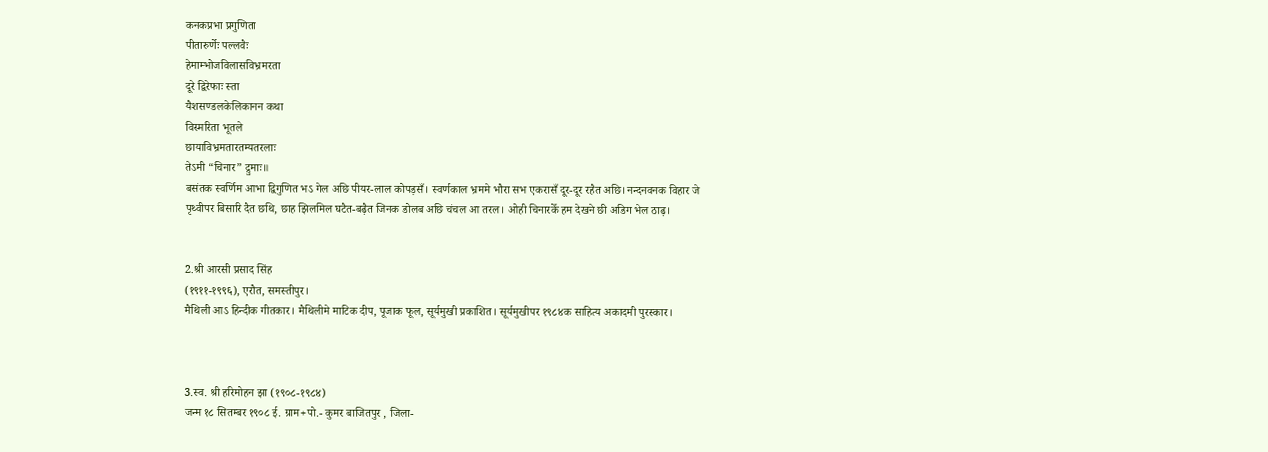कनकप्रभा प्रगुणिता
पीतारुर्णेः पल्लवैः
हेमाम्भोजविलासविभ्रमरता
दूरे द्विरेफाः स्ता
यैशसण्डलकेलिकानन कथा
विस्मरिता भूतले
छायाविभ्रमतारतम्यतरलाः
तेऽमी “चिनार” द्रुमाः॥
बसंतक स्वर्णिम आभा द्विगुणित भऽ गेल अछि पीयर-लाल कोपड़सँ। स्वर्णकाल भ्रममे भौरा सभ एकरासँ दूर-दूर रहैत अछि। नन्दनवनक विहार जे पृथ्वीपर बिसारि दैत छथि, छाह झिलमिल घटैत-बढ़ैत जिनक डोलब अछि चंचल आ तरल। ओही चिनारकेँ हम देखने छी अडिग भेल ठाढ़।


2.श्री आरसी प्रसाद सिंह
(१९११-१९९६), एरौत, समस्तीपुर।
मैथिली आऽ हिन्दीक गीतकार। मैथिलीमे माटिक दीप, पूजाक फूल, सूर्यमुखी प्रकाशित। सूर्यमुखीपर १९८४क साहित्य अकादमी पुरस्कार।



3.स्व. श्री हरिमोहन झा (१९०८-१९८४)
जन्म १८ सितम्बर १९०८ ई. ग्राम+पो.- कुमर बाजितपुर , जिला-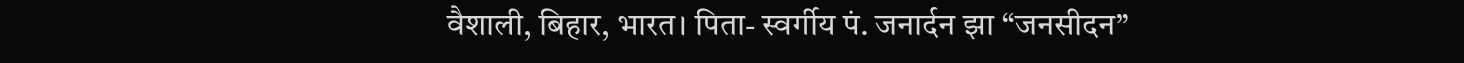वैशाली, बिहार, भारत। पिता- स्वर्गीय पं. जनार्दन झा “जनसीदन”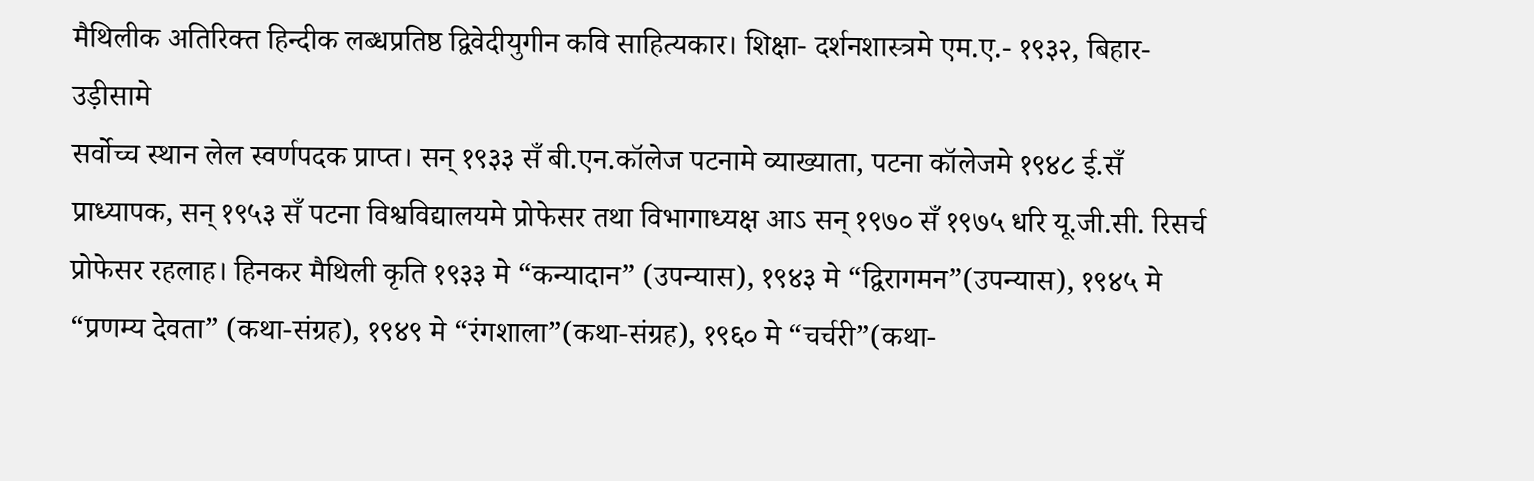मैथिलीक अतिरिक्त हिन्दीक लब्धप्रतिष्ठ द्विवेदीयुगीन कवि साहित्यकार। शिक्षा- दर्शनशास्त्रमे एम.ए.- १९३२, बिहार-उड़ीसामे
सर्वोच्च स्थान लेल स्वर्णपदक प्राप्त। सन् १९३३ सँ बी.एन.कॉलेज पटनामे व्याख्याता, पटना कॉलेजमे १९४८ ई.सँ प्राध्यापक, सन् १९५३ सँ पटना विश्वविद्यालयमे प्रोफेसर तथा विभागाध्यक्ष आऽ सन् १९७० सँ १९७५ धरि यू.जी.सी. रिसर्च प्रोफेसर रहलाह। हिनकर मैथिली कृति १९३३ मे “कन्यादान” (उपन्यास), १९४३ मे “द्विरागमन”(उपन्यास), १९४५ मे “प्रणम्य देवता” (कथा-संग्रह), १९४९ मे “रंगशाला”(कथा-संग्रह), १९६० मे “चर्चरी”(कथा-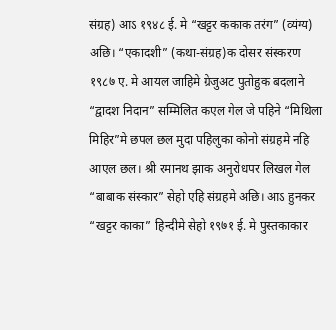संग्रह) आऽ १९४८ ई. मे “खट्टर ककाक तरंग” (व्यंग्य)
अछि। “एकादशी” (कथा-संग्रह)क दोसर संस्करण १९८७ ए. मे आयल जाहिमे ग्रेजुअट पुतोहुक बदलाने “द्वादश निदान” सम्मिलित कएल गेल जे पहिने “मिथिला मिहिर”मे छपल छल मुदा पहिलुका कोनो संग्रहमे नहि आएल छल। श्री रमानथ झाक अनुरोधपर लिखल गेल “बाबाक संस्कार” सेहो एहि संग्रहमे अछि। आऽ हुनकर “खट्टर काका” हिन्दीमे सेहो १९७१ ई. मे पुस्तकाकार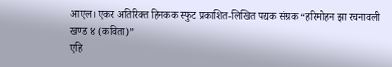आएल। एकर अतिरिक्त हिनकक स्फुट प्रकाशित-लिखित पद्यक संग्रक “हरिमोहन झा रचनावली खण्ड ४ (कविता)”
एहि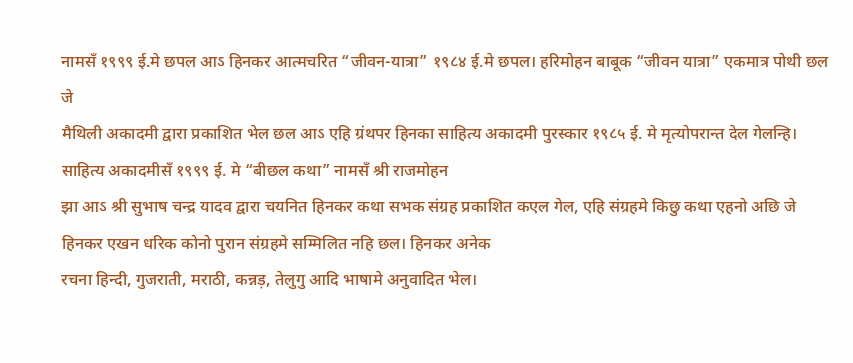नामसँ १९९९ ई.मे छपल आऽ हिनकर आत्मचरित “जीवन-यात्रा” १९८४ ई.मे छपल। हरिमोहन बाबूक “जीवन यात्रा” एकमात्र पोथी छल जे
मैथिली अकादमी द्वारा प्रकाशित भेल छल आऽ एहि ग्रंथपर हिनका साहित्य अकादमी पुरस्कार १९८५ ई. मे मृत्योपरान्त देल गेलन्हि। साहित्य अकादमीसँ १९९९ ई. मे “बीछल कथा” नामसँ श्री राजमोहन
झा आऽ श्री सुभाष चन्द्र यादव द्वारा चयनित हिनकर कथा सभक संग्रह प्रकाशित कएल गेल, एहि संग्रहमे किछु कथा एहनो अछि जे हिनकर एखन धरिक कोनो पुरान संग्रहमे सम्मिलित नहि छल। हिनकर अनेक
रचना हिन्दी, गुजराती, मराठी, कन्नड़, तेलुगु आदि भाषामे अनुवादित भेल।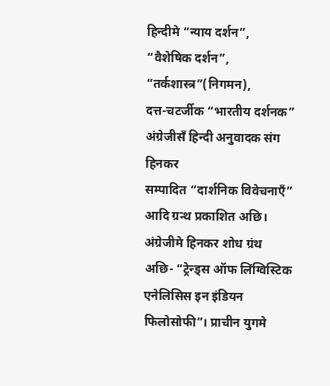हिन्दीमे “न्याय दर्शन”, “वैशेषिक दर्शन”, “तर्कशास्त्र”(निगमन),
दत्त-चटर्जीक “भारतीय दर्शनक” अंग्रेजीसँ हिन्दी अनुवादक संग हिनकर
सम्पादित “दार्शनिक विवेचनाएँ” आदि ग्रन्थ प्रकाशित अछि। अंग्रेजीमे हिनकर शोध ग्रंथ अछि- “ट्रेन्ड्स ऑफ लिंग्विस्टिक एनेलिसिस इन इंडियन फिलोसोफी”। प्राचीन युगमे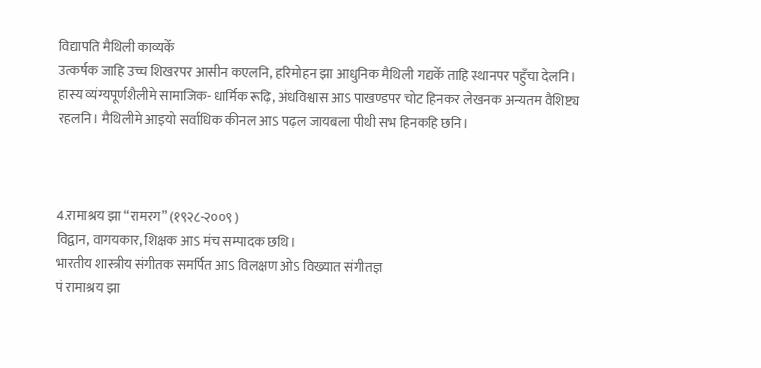विद्यापति मैथिली काव्यकेँ
उत्कर्षक जाहि उच्च शिखरपर आसीन कएलनि, हरिमोहन झा आधुनिक मैथिली गद्यकेँ ताहि स्थानपर पहुँचा देलनि। हास्य व्यंग्यपूर्णशैलीमे सामाजिक- धार्मिक रूढ़ि, अंधविश्वास आऽ पाखण्डपर चोट हिनकर लेखनक अन्यतम वैशिष्ट्य रहलनि। मैथिलीमे आइयो सर्वाधिक कीनल आऽ पढ़ल जायबला पीथी सभ हिनकहि छनि।



4.रामाश्रय झा “रामरग” (१९२८-२००९ )
विद्वान, वागयकार, शिक्षक आऽ मंच सम्पादक छथि।
भारतीय शास्त्रीय संगीतक समर्पित आऽ विलक्षण ओऽ विख्यात संगीतज्ञ
पं रामाश्रय झा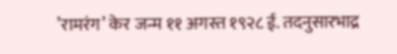’रामरंग’ केर जन्म ११ अगस्त १९२८ ई. तदनुसारभाद्र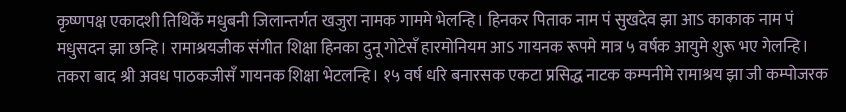कृष्णपक्ष एकादशी तिथिकेँ मधुबनी जिलान्तर्गत खजुरा नामक गाममे भेलन्हि। हिनकर पिताक नाम पं सुखदेव झा आऽ काकाक नाम पं मधुसदन झा छन्हि। रामाश्रयजीक संगीत शिक्षा हिनका दुनू गोटेसँ हारमोनियम आऽ गायनक रूपमे मात्र ५ वर्षक आयुमे शुरू भए गेलन्हि। तकरा बाद श्री अवध पाठकजीसँ गायनक शिक्षा भेटलन्हि। १५ वर्ष धरि बनारसक एकटा प्रसिद्ध नाटक कम्पनीमे रामाश्रय झा जी कम्पोजरक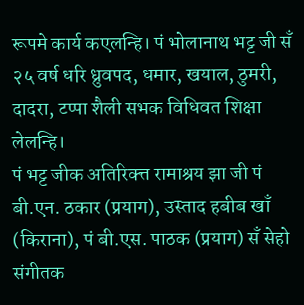रूपमे कार्य कएलन्हि। पं भोलानाथ भट्ट जी सँ २५ वर्ष धरि ध्रुवपद, धमार, खयाल, ठुमरी, दादरा, टप्पा शैली सभक विधिवत शिक्षा लेलन्हि।
पं भट्ट जीक अतिरिक्त्त रामाश्रय झा जी पं बी.एन. ठकार (प्रयाग), उस्ताद हबीब खाँ (किराना), पं बी.एस. पाठक (प्रयाग) सँ सेहो संगीतक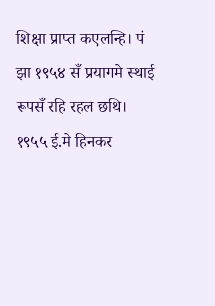शिक्षा प्राप्त कएलन्हि। पं झा १९५४ सँ प्रयागमे स्थाई रूपसँ रहि रहल छथि। १९५५ ई.मे हिनकर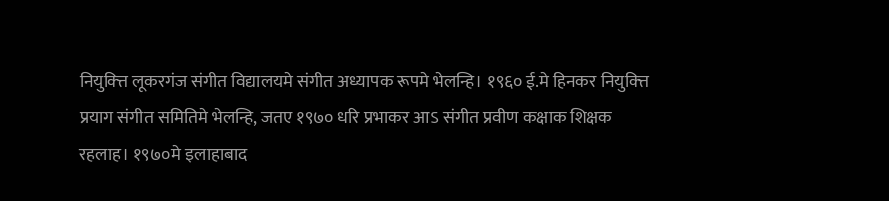नियुक्त्ति लूकरगंज संगीत विद्यालयमे संगीत अध्यापक रूपमे भेलन्हि। १९६० ई.मे हिनकर नियुक्त्ति प्रयाग संगीत समितिमे भेलन्हि, जतए १९७० धरि प्रभाकर आऽ संगीत प्रवीण कक्षाक शिक्षक रहलाह। १९७०मे इलाहाबाद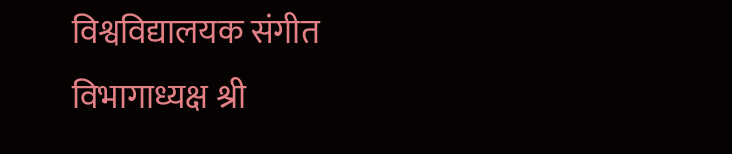विश्वविद्यालयक संगीत विभागाध्यक्ष श्री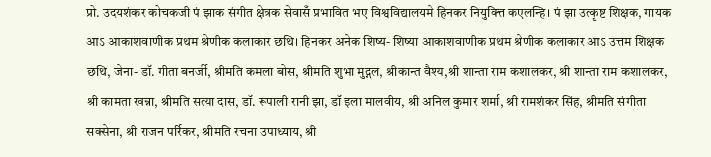प्रो. उदयशंकर कोचकजी पं झाक संगीत क्षेत्रक सेवासँ प्रभावित भए विश्वविद्यालयमे हिनकर नियुक्त्ति कएलन्हि। पं झा उत्कृष्ट शिक्षक, गायक आऽ आकाशवाणीक प्रथम श्रेणीक कलाकार छथि। हिनकर अनेक शिष्य- शिष्या आकाशवाणीक प्रथम श्रेणीक कलाकार आऽ उत्तम शिक्षक छथि, जेना- डॉ. गीता बनर्जी, श्रीमति कमला बोस, श्रीमति शुभा मुद्गल, श्रीकान्त वैश्य,श्री शान्ता राम कशालकर, श्री शान्ता राम कशालकर, श्री कामता खन्ना, श्रीमति सत्या दास, डॉ. रूपाली रानी झा, डॉ इला मालवीय, श्री अनिल कुमार शर्मा, श्री रामशंकर सिंह, श्रीमति संगीता सक्सेना, श्री राजन पर्रिकर, श्रीमति रचना उपाध्याय, श्री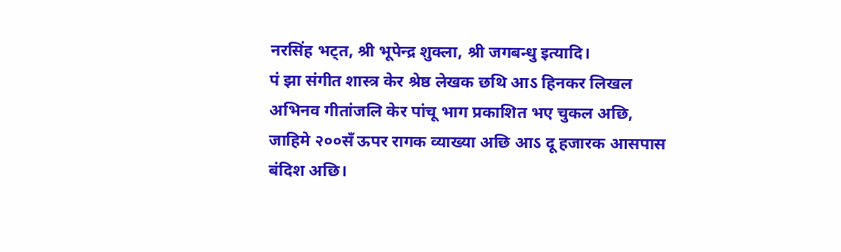नरसिंह भट्त, श्री भूपेन्द्र शुक्ला, श्री जगबन्धु इत्यादि।
पं झा संगीत शास्त्र केर श्रेष्ठ लेखक छथि आऽ हिनकर लिखल अभिनव गीतांजलि केर पांचू भाग प्रकाशित भए चुकल अछि, जाहिमे २००सँ ऊपर रागक व्याख्या अछि आऽ दू हजारक आसपास बंदिश अछि।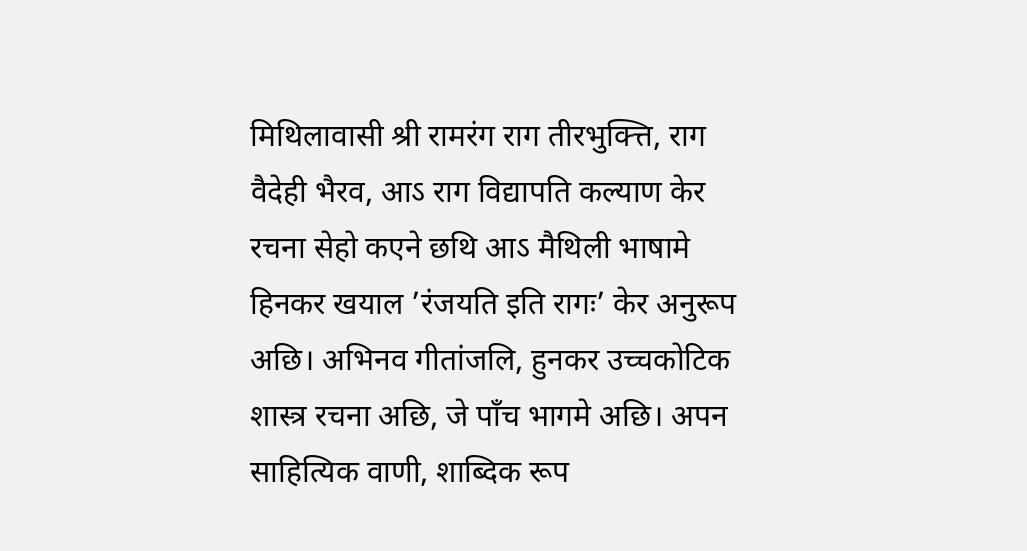मिथिलावासी श्री रामरंग राग तीरभुक्त्ति, राग वैदेही भैरव, आऽ राग विद्यापति कल्याण केर रचना सेहो कएने छथि आऽ मैथिली भाषामे हिनकर खयाल ’रंजयति इति रागः’ केर अनुरूप अछि। अभिनव गीतांजलि, हुनकर उच्चकोटिक शास्त्र रचना अछि, जे पाँच भागमे अछि। अपन साहित्यिक वाणी, शाब्दिक रूप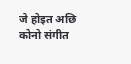जे होइत अछि कोनो संगीत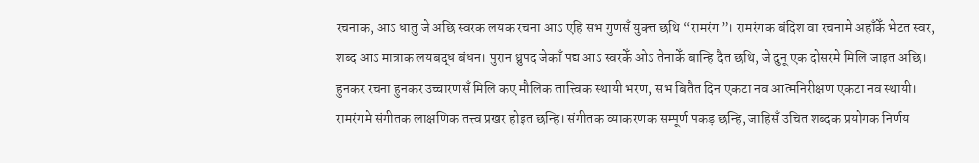रचनाक, आऽ धातु जे अछि स्वरक लयक रचना आऽ एहि सभ गुणसँ युक्त्त छथि “रामरंग”। रामरंगक बंदिश वा रचनामे अहाँकेँ भेटत स्वर, शब्द आऽ मात्राक लयबद्ध बंधन। पुरान ध्रुपद जेकाँ पद्य आऽ स्वरकेँ ओऽ तेनाकेँ बान्हि दैत छथि, जे दुनू एक दोसरमे मिलि जाइत अछि। हुनकर रचना हुनकर उच्चारणसँ मिलि कए मौलिक तात्त्विक स्थायी भरण, सभ बितैत दिन एकटा नव आत्मनिरीक्षण एकटा नव स्थायी। रामरंगमे संगीतक लाक्षणिक तत्त्व प्रखर होइत छन्हि। संगीतक व्याकरणक सम्पूर्ण पकड़ छन्हि, जाहिसँ उचित शब्दक प्रयोगक निर्णय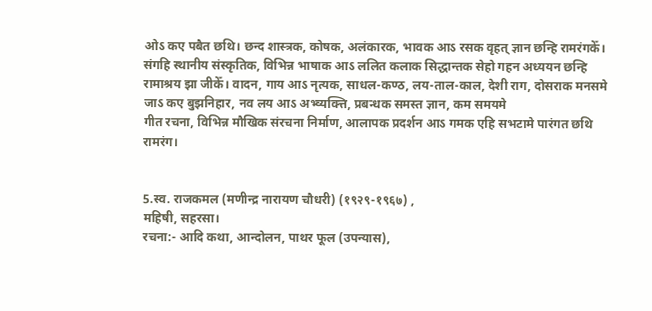ओऽ कए पबैत छथि। छन्द शास्त्रक, कोषक, अलंकारक, भावक आऽ रसक वृहत् ज्ञान छन्हि रामरंगकेँ। संगहि स्थानीय संस्कृतिक, विभिन्न भाषाक आऽ ललित कलाक सिद्धान्तक सेहो गहन अध्ययन छन्हि रामाश्रय झा जीकेँ। वादन, गाय आऽ नृत्यक, साधल-कण्ठ, लय-ताल-काल, देशी राग, दोसराक मनसमे जाऽ कए बुझनिहार, नव लय आऽ अभ्व्यक्त्ति, प्रबन्धक समस्त ज्ञान, कम समयमे
गीत रचना, विभिन्न मौखिक संरचना निर्माण, आलापक प्रदर्शन आऽ गमक एहि सभटामे पारंगत छथि रामरंग।


5.स्व. राजकमल (मणीन्द्र नारायण चौधरी) (१९२९-१९६७) ,
महिषी, सहरसा।
रचना:- आदि कथा, आन्दोलन, पाथर फूल (उपन्यास),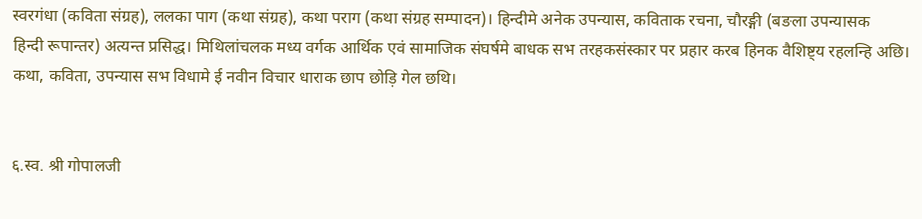स्वरगंधा (कविता संग्रह), ललका पाग (कथा संग्रह), कथा पराग (कथा संग्रह सम्पादन)। हिन्दीमे अनेक उपन्यास, कविताक रचना, चौरङ्गी (बङला उपन्यासक
हिन्दी रूपान्तर) अत्यन्त प्रसिद्ध। मिथिलांचलक मध्य वर्गक आर्थिक एवं सामाजिक संघर्षमे बाधक सभ तरहकसंस्कार पर प्रहार करब हिनक वैशिष्ट्य रहलन्हि अछि। कथा, कविता, उपन्यास सभ विधामे ई नवीन विचार धाराक छाप छोड़ि गेल छथि।


६.स्व. श्री गोपालजी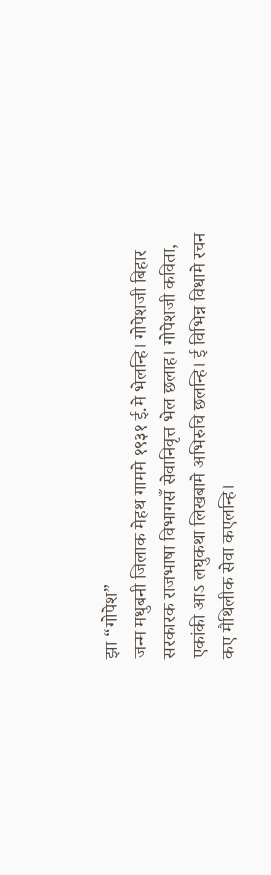झा “गोपेश”
जन्म मधुबनी जिलाक मेहथ गाममे १९३१ ई.मे भेलन्हि। गोपेशजी बिहार सरकारक राजभाषा विभागसँ सेवानिवृत्त भेल छलाह। गोपेशजी कविता, एकांकी आऽ लघुकथा लिखबामे अभिरुचि छलन्हि। ई विभिन्न विधामे रचन कए मैथिलीक सेवा कएलन्हि।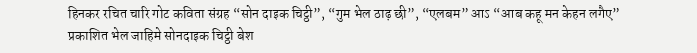हिनकर रचित चारि गोट कविता संग्रह “सोन दाइक चिट्ठी”, “गुम भेल ठाढ़ छी”, “एलबम” आऽ “आब कहू मन केहन लगैए” प्रकाशित भेल जाहिमे सोनदाइक चिट्ठी बेश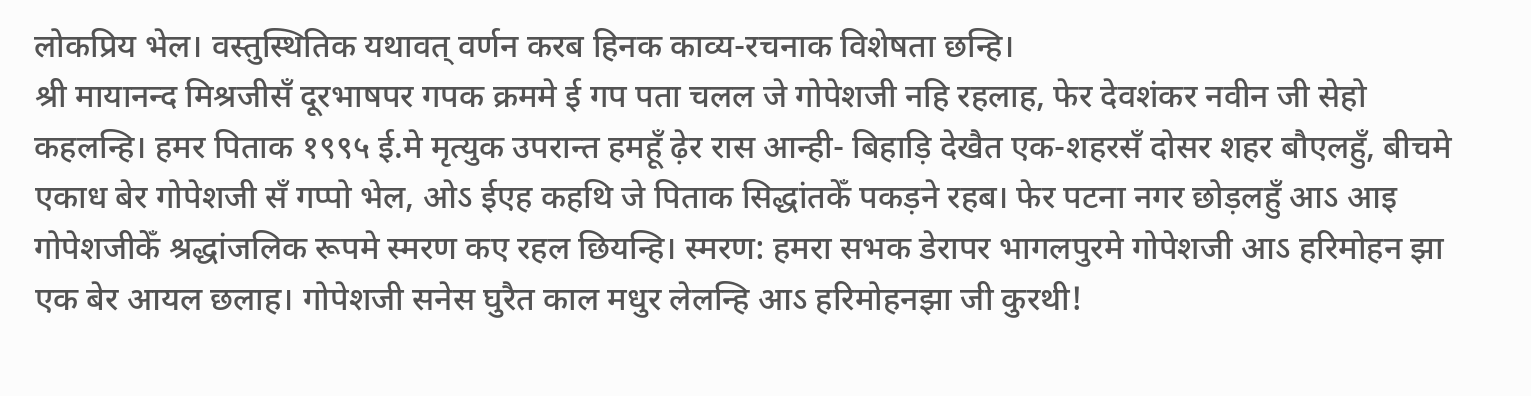लोकप्रिय भेल। वस्तुस्थितिक यथावत् वर्णन करब हिनक काव्य-रचनाक विशेषता छन्हि।
श्री मायानन्द मिश्रजीसँ दूरभाषपर गपक क्रममे ई गप पता चलल जे गोपेशजी नहि रहलाह, फेर देवशंकर नवीन जी सेहो कहलन्हि। हमर पिताक १९९५ ई.मे मृत्युक उपरान्त हमहूँ ढ़ेर रास आन्ही- बिहाड़ि देखैत एक-शहरसँ दोसर शहर बौएलहुँ, बीचमे एकाध बेर गोपेशजी सँ गप्पो भेल, ओऽ ईएह कहथि जे पिताक सिद्धांतकेँ पकड़ने रहब। फेर पटना नगर छोड़लहुँ आऽ आइ गोपेशजीकेँ श्रद्धांजलिक रूपमे स्मरण कए रहल छियन्हि। स्मरण: हमरा सभक डेरापर भागलपुरमे गोपेशजी आऽ हरिमोहन झा एक बेर आयल छलाह। गोपेशजी सनेस घुरैत काल मधुर लेलन्हि आऽ हरिमोहनझा जी कुरथी!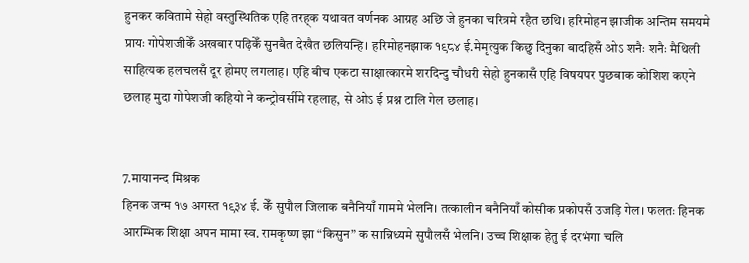हुनकर कवितामे सेहो वस्तुस्थितिक एहि तरह्क यथावत वर्णनक आग्रह अछि जे हुनका चरित्रमे रहैत छथि। हरिमोहन झाजीक अन्तिम समयमे प्रायः गोपेशजीकेँ अखबार पढ़िकेँ सुनबैत देखैत छलियन्हि। हरिमोहनझाक १९८४ ई.मेमृत्युक किछु दिनुका बादहिसँ ओऽ शनैः शनैः मैथिली साहित्यक हलचलसँ दूर होमए लगलाह। एहि बीच एकटा साक्षात्कारमे शरदिन्दु चौधरी सेहो हुनकासँ एहि विषयपर पुछबाक कोशिश कएने छलाह मुदा गोपेशजी कहियो ने कन्ट्रोवर्सीमे रहलाह, से ओऽ ई प्रश्न टालि गेल छलाह।


7.मायानन्द मिश्रक
हिनक जन्म १७ अगस्त १९३४ ई. केँ सुपौल जिलाक बनैनियाँ गाममे भेलनि। तत्कालीन बनैनियाँ कोसीक प्रकोपसँ उजड़ि गेल। फलतः हिनक आरम्भिक शिक्षा अपन मामा स्व. रामकृष्ण झा “किसुन” क सान्निध्यमे सुपौलसँ भेलनि। उच्च शिक्षाक हेतु ई दरभंगा चलि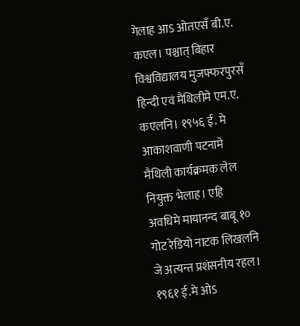गेलाह आऽ ओतएसँ बी.ए. कएल। पश्चात् बिहार विश्वविद्यालय मुजफ्फरपुरसँ
हिन्दी एवं मैथिलीमे एम.ए. कएलनि। १९५६ ई. मे आकाशवाणी पटनामे
मैथिली कार्यक्रमक लेल नियुक्त भेलाह। एहि अवधिमे मायानन्द बाबू १० गोट रेडियो नाटक लिखलनि जे अत्यन्त प्रशंसनीय रहल। १९६१ ई.मे ओऽ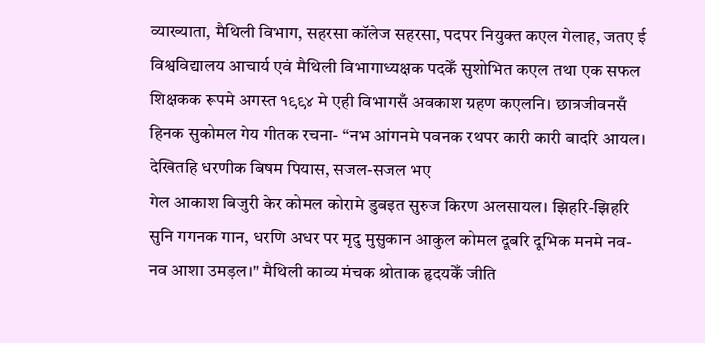व्याख्याता, मैथिली विभाग, सहरसा कॉलेज सहरसा, पदपर नियुक्त कएल गेलाह, जतए ई विश्वविद्यालय आचार्य एवं मैथिली विभागाध्यक्षक पदकेँ सुशोभित कएल तथा एक सफल शिक्षकक रूपमे अगस्त १९९४ मे एही विभागसँ अवकाश ग्रहण कएलनि। छात्रजीवनसँ हिनक सुकोमल गेय गीतक रचना- “नभ आंगनमे पवनक रथपर कारी कारी बादरि आयल। देखितहि धरणीक बिषम पियास, सजल-सजल भए
गेल आकाश बिजुरी केर कोमल कोरामे डुबइत सुरुज किरण अलसायल। झिहरि-झिहरि सुनि गगनक गान, धरणि अधर पर मृदु मुसुकान आकुल कोमल दूबरि दूभिक मनमे नव-नव आशा उमड़ल।" मैथिली काव्य मंचक श्रोताक हृदयकेँ जीति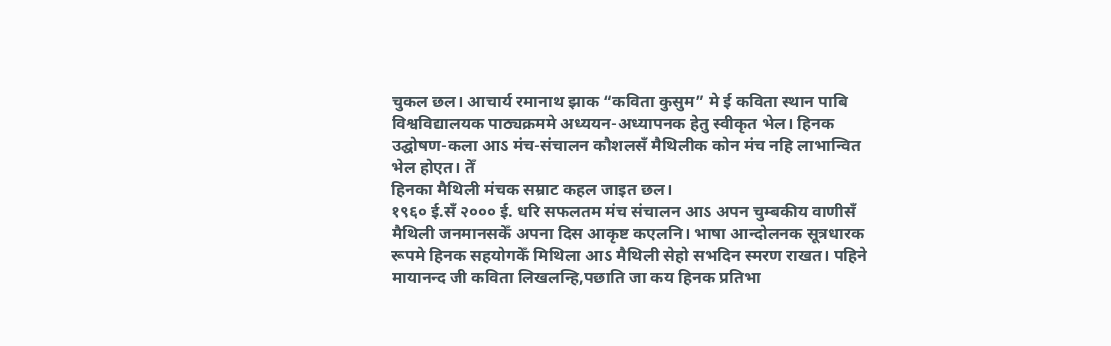चुकल छल। आचार्य रमानाथ झाक “कविता कुसुम” मे ई कविता स्थान पाबि विश्वविद्यालयक पाठ्यक्रममे अध्ययन-अध्यापनक हेतु स्वीकृत भेल। हिनक उद्घोषण-कला आऽ मंच-संचालन कौशलसँ मैथिलीक कोन मंच नहि लाभान्वित भेल होएत। तेँ
हिनका मैथिली मंचक सम्राट कहल जाइत छल।
१९६० ई.सँ २००० ई. धरि सफलतम मंच संचालन आऽ अपन चुम्बकीय वाणीसँ मैथिली जनमानसकेँ अपना दिस आकृष्ट कएलनि। भाषा आन्दोलनक सूत्रधारक रूपमे हिनक सहयोगकेँ मिथिला आऽ मैथिली सेहो सभदिन स्मरण राखत। पहिने मायानन्द जी कविता लिखलन्हि,पछाति जा कय हिनक प्रतिभा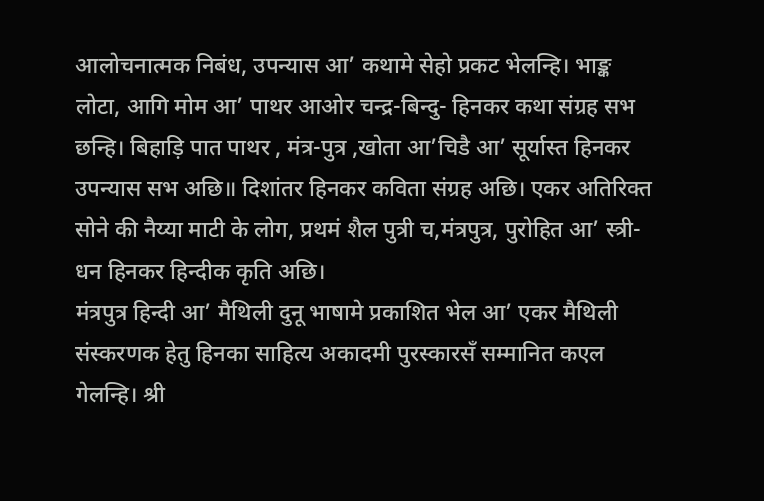आलोचनात्मक निबंध, उपन्यास आ’ कथामे सेहो प्रकट भेलन्हि। भाङ्क लोटा, आगि मोम आ’ पाथर आओर चन्द्र-बिन्दु- हिनकर कथा संग्रह सभ छन्हि। बिहाड़ि पात पाथर , मंत्र-पुत्र ,खोता आ’चिडै आ’ सूर्यास्त हिनकर उपन्यास सभ अछि॥ दिशांतर हिनकर कविता संग्रह अछि। एकर अतिरिक्त सोने की नैय्या माटी के लोग, प्रथमं शैल पुत्री च,मंत्रपुत्र, पुरोहित आ’ स्त्री-धन हिनकर हिन्दीक कृति अछि।
मंत्रपुत्र हिन्दी आ’ मैथिली दुनू भाषामे प्रकाशित भेल आ’ एकर मैथिली संस्करणक हेतु हिनका साहित्य अकादमी पुरस्कारसँ सम्मानित कएल
गेलन्हि। श्री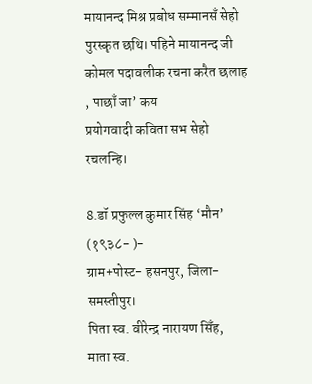मायानन्द मिश्र प्रबोध सम्मानसँ सेहो पुरस्कृत छथि। पहिने मायानन्द जी कोमल पदावलीक रचना करैत छलाह , पाछाँ जा’ कय
प्रयोगवादी कविता सभ सेहो रचलन्हि।

8.डॉ प्रफुल्ल कुमार सिंह ‘मौन’ (१९३८- )-
ग्राम+पोस्ट- हसनपुर, जिला-समस्तीपुर।
पिता स्व. वीरेन्द्र नारायण सिँह,
माता स्व.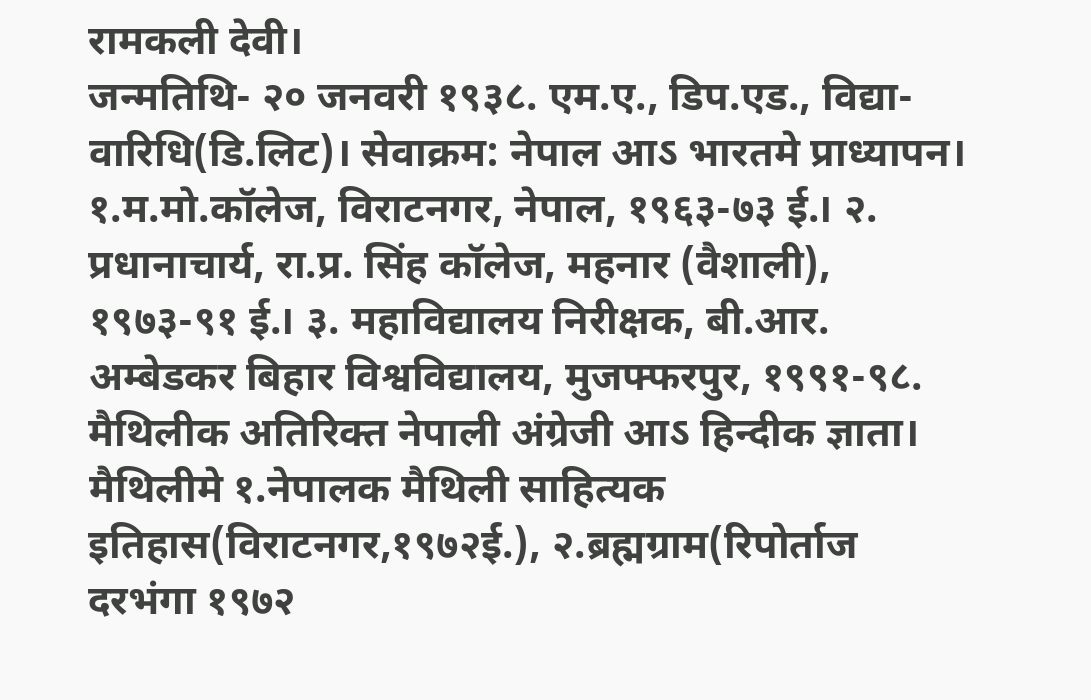रामकली देवी।
जन्मतिथि- २० जनवरी १९३८. एम.ए., डिप.एड., विद्या- वारिधि(डि.लिट)। सेवाक्रम: नेपाल आऽ भारतमे प्राध्यापन। १.म.मो.कॉलेज, विराटनगर, नेपाल, १९६३-७३ ई.। २. प्रधानाचार्य, रा.प्र. सिंह कॉलेज, महनार (वैशाली), १९७३-९१ ई.। ३. महाविद्यालय निरीक्षक, बी.आर. अम्बेडकर बिहार विश्वविद्यालय, मुजफ्फरपुर, १९९१-९८. मैथिलीक अतिरिक्त नेपाली अंग्रेजी आऽ हिन्दीक ज्ञाता। मैथिलीमे १.नेपालक मैथिली साहित्यक इतिहास(विराटनगर,१९७२ई.), २.ब्रह्मग्राम(रिपोर्ताज दरभंगा १९७२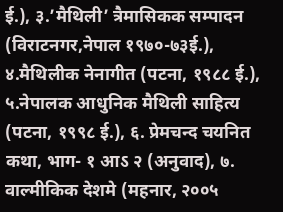ई.), ३.’मैथिली’ त्रैमासिकक सम्पादन (विराटनगर,नेपाल १९७०-७३ई.), ४.मैथिलीक नेनागीत (पटना, १९८८ ई.), ५.नेपालक आधुनिक मैथिली साहित्य (पटना, १९९८ ई.), ६. प्रेमचन्द चयनित कथा, भाग- १ आऽ २ (अनुवाद), ७. वाल्मीकिक देशमे (महनार, २००५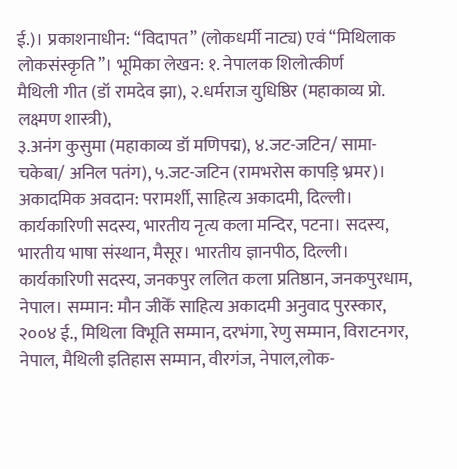ई.)। प्रकाशनाधीन: “विदापत” (लोकधर्मी नाट्य) एवं “मिथिलाक लोकसंस्कृति”। भूमिका लेखन: १. नेपालक शिलोत्कीर्ण
मैथिली गीत (डॉ रामदेव झा), २.धर्मराज युधिष्ठिर (महाकाव्य प्रो. लक्ष्मण शास्त्री),
३.अनंग कुसुमा (महाकाव्य डॉ मणिपद्म), ४.जट-जटिन/ सामा- चकेबा/ अनिल पतंग), ५.जट-जटिन (रामभरोस कापड़ि भ्रमर)। अकादमिक अवदान: परामर्शी, साहित्य अकादमी, दिल्ली।
कार्यकारिणी सदस्य, भारतीय नृत्य कला मन्दिर, पटना। सदस्य, भारतीय भाषा संस्थान, मैसूर। भारतीय ज्ञानपीठ, दिल्ली। कार्यकारिणी सदस्य, जनकपुर ललित कला प्रतिष्ठान, जनकपुरधाम, नेपाल। सम्मान: मौन जीकेँ साहित्य अकादमी अनुवाद पुरस्कार, २००४ ई., मिथिला विभूति सम्मान, दरभंगा, रेणु सम्मान, विराटनगर, नेपाल, मैथिली इतिहास सम्मान, वीरगंज, नेपाल,लोक-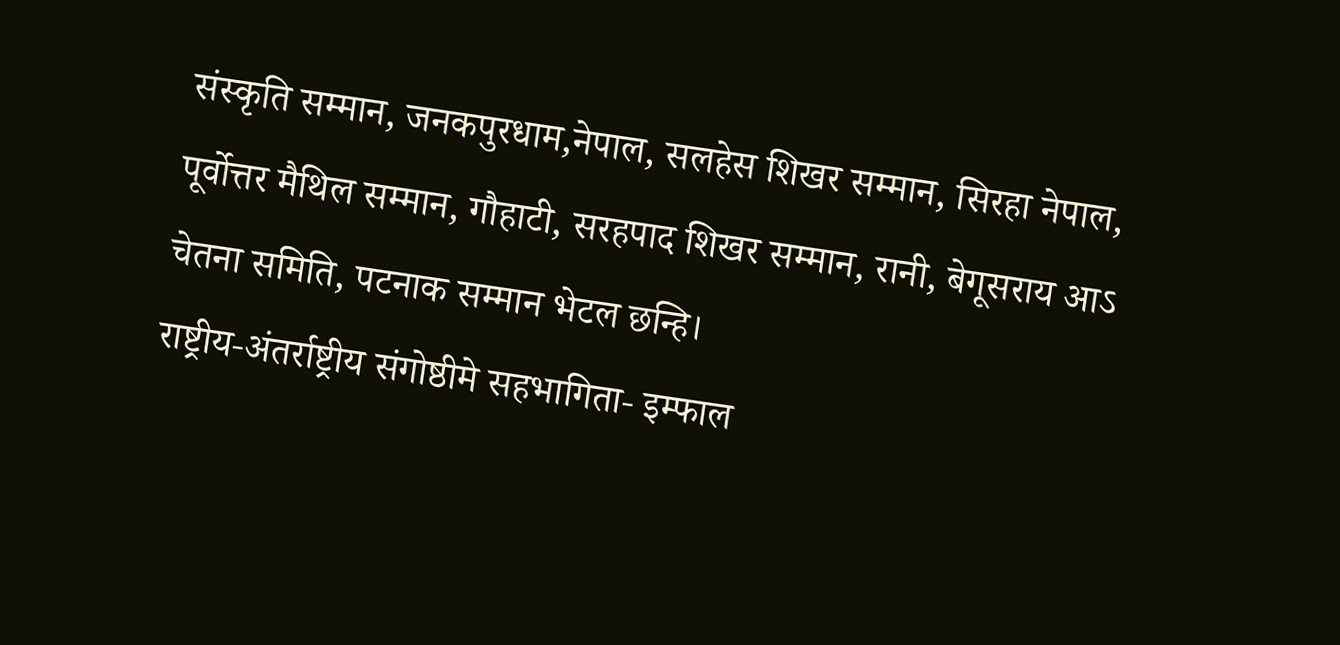संस्कृति सम्मान, जनकपुरधाम,नेपाल, सलहेस शिखर सम्मान, सिरहा नेपाल, पूर्वोत्तर मैथिल सम्मान, गौहाटी, सरहपाद शिखर सम्मान, रानी, बेगूसराय आऽ चेतना समिति, पटनाक सम्मान भेटल छन्हि।
राष्ट्रीय-अंतर्राष्ट्रीय संगोष्ठीमे सहभागिता- इम्फाल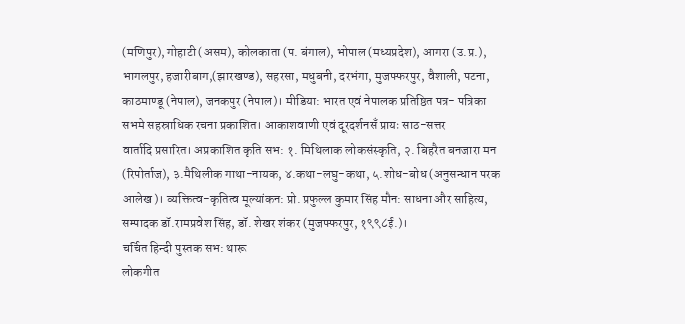(मणिपुर), गोहाटी (असम), कोलकाता (प. बंगाल), भोपाल (मध्यप्रदेश), आगरा (उ.प्र.), भागलपुर, हजारीबाग,(झारखण्ड), सहरसा, मधुबनी, दरभंगा, मुजफ्फरपुर, वैशाली, पटना, काठमाण्डू (नेपाल), जनकपुर (नेपाल)। मीडिया: भारत एवं नेपालक प्रतिष्ठित पत्र- पत्रिका सभमे सहस्राधिक रचना प्रकाशित। आकाशवाणी एवं दूरदर्शनसँ प्रायः साठ-सत्तर
वार्तादि प्रसारित। अप्रकाशित कृति सभ: १. मिथिलाक लोकसंस्कृति, २. बिहरैत बनजारा मन (रिपोर्ताज), ३.मैथिलीक गाथा-नायक, ४.कथा-लघु-कथा, ५.शोध-बोध (अनुसन्धान परक आलेख)। व्यक्तित्व-कृतित्व मूल्यांकन: प्रो. प्रफुल्ल कुमार सिंह मौन: साधना और साहित्य, सम्पादक डॉ.रामप्रवेश सिंह, डॉ. शेखर शंकर (मुजफ्फरपुर, १९९८ई.)।
चर्चित हिन्दी पुस्तक सभ: थारू
लोकगीत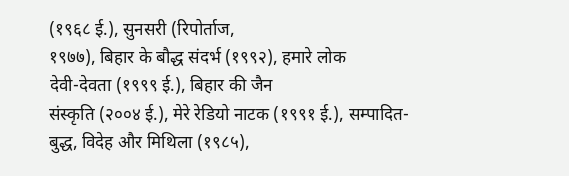(१९६८ ई.), सुनसरी (रिपोर्ताज,
१९७७), बिहार के बौद्ध संदर्भ (१९९२), हमारे लोक
देवी-देवता (१९९९ ई.), बिहार की जैन
संस्कृति (२००४ ई.), मेरे रेडियो नाटक (१९९१ ई.), सम्पादित-
बुद्ध, विदेह और मिथिला (१९८५),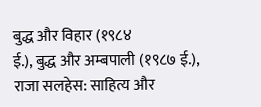बुद्ध और विहार (१९८४
ई.), बुद्ध और अम्बपाली (१९८७ ई.),
राजा सलहेस: साहित्य और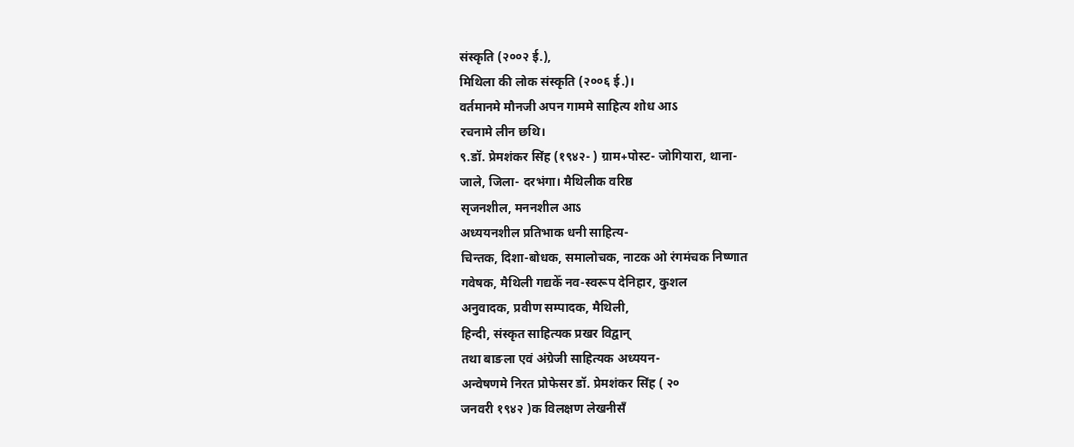संस्कृति (२००२ ई.),
मिथिला की लोक संस्कृति (२००६ ई.)।
वर्तमानमे मौनजी अपन गाममे साहित्य शोध आऽ
रचनामे लीन छथि।
९.डॉ. प्रेमशंकर सिंह (१९४२- ) ग्राम+पोस्ट- जोगियारा, थाना-
जाले, जिला- दरभंगा। मैथिलीक वरिष्ठ
सृजनशील, मननशील आऽ
अध्ययनशील प्रतिभाक धनी साहित्य-
चिन्तक, दिशा-बोधक, समालोचक, नाटक ओ रंगमंचक निष्णात
गवेषक, मैथिली गद्यकेँ नव-स्वरूप देनिहार, कुशल
अनुवादक, प्रवीण सम्पादक, मैथिली,
हिन्दी, संस्कृत साहित्यक प्रखर विद्वान्
तथा बाङला एवं अंग्रेजी साहित्यक अध्ययन-
अन्वेषणमे निरत प्रोफेसर डॉ. प्रेमशंकर सिंह ( २०
जनवरी १९४२ )क विलक्षण लेखनीसँ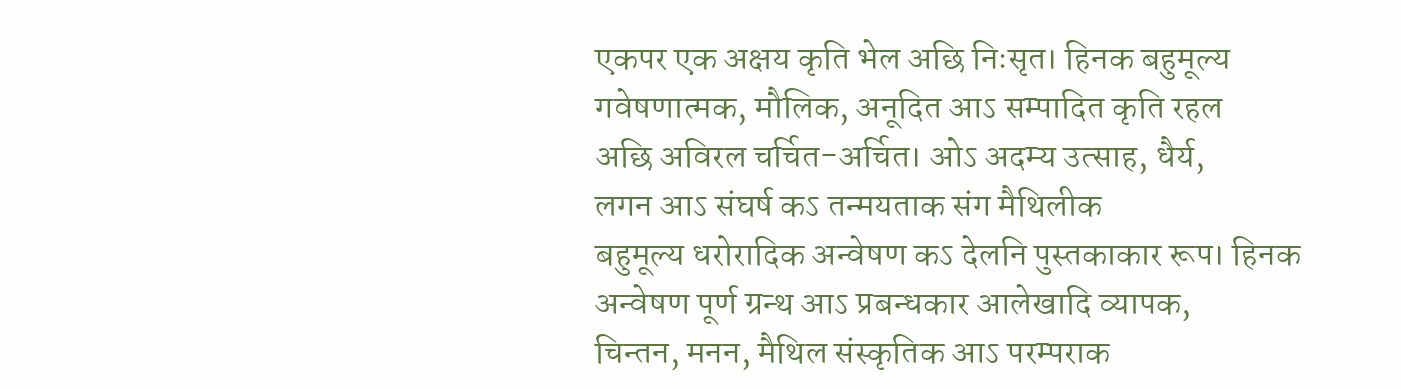एकपर एक अक्षय कृति भेल अछि निःसृत। हिनक बहुमूल्य
गवेषणात्मक, मौलिक, अनूदित आऽ सम्पादित कृति रहल
अछि अविरल चर्चित-अर्चित। ओऽ अदम्य उत्साह, धैर्य,
लगन आऽ संघर्ष कऽ तन्मयताक संग मैथिलीक
बहुमूल्य धरोरादिक अन्वेषण कऽ देलनि पुस्तकाकार रूप। हिनक
अन्वेषण पूर्ण ग्रन्थ आऽ प्रबन्धकार आलेखादि व्यापक,
चिन्तन, मनन, मैथिल संस्कृतिक आऽ परम्पराक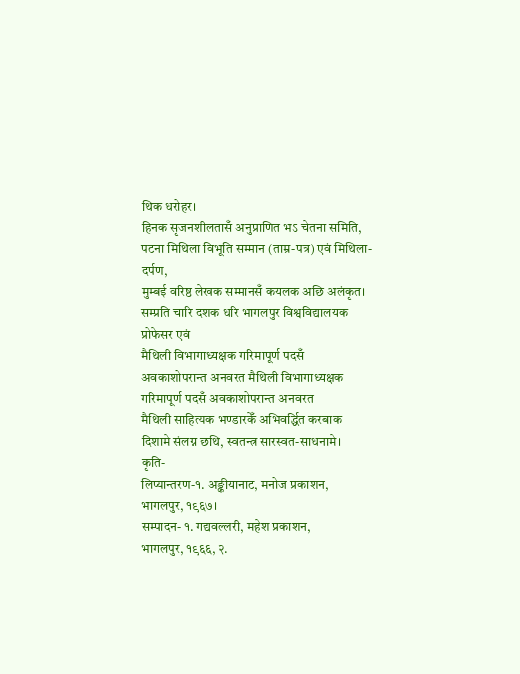थिक धरोहर।
हिनक सृजनशीलतासँ अनुप्राणित भऽ चेतना समिति,
पटना मिथिला विभूति सम्मान (ताम्र-पत्र) एवं मिथिला-दर्पण,
मुम्बई वरिष्ठ लेखक सम्मानसँ कयलक अछि अलंकृत।
सम्प्रति चारि दशक धरि भागलपुर विश्वविद्यालयक प्रोफेसर एवं
मैथिली विभागाध्यक्षक गरिमापूर्ण पदसँ
अवकाशोपरान्त अनवरत मैथिली विभागाध्यक्षक
गरिमापूर्ण पदसँ अवकाशोपरान्त अनवरत
मैथिली साहित्यक भण्डारकेँ अभिवर्द्धित करबाक
दिशामे संलग्न छथि, स्वतन्त्र सारस्वत-साधनामे।
कृति-
लिप्यान्तरण-१. अङ्कीयानाट, मनोज प्रकाशन,
भागलपुर, १९६७।
सम्पादन- १. गद्यवल्लरी, महेश प्रकाशन,
भागलपुर, १९६६, २.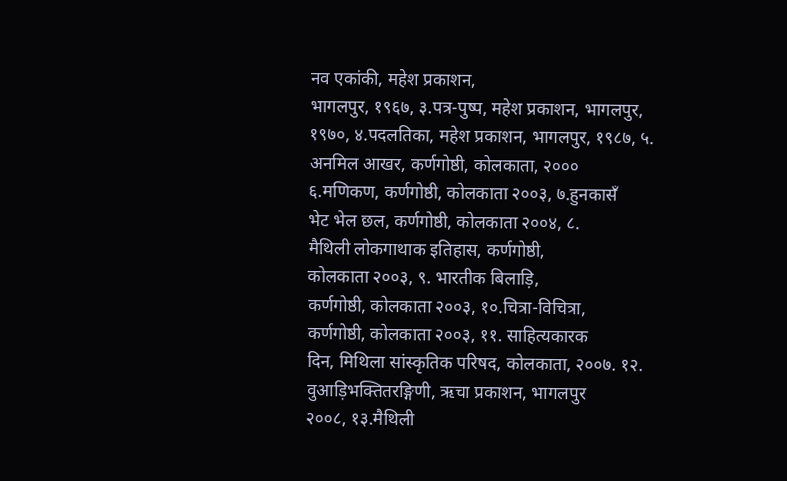नव एकांकी, महेश प्रकाशन,
भागलपुर, १९६७, ३.पत्र-पुष्प, महेश प्रकाशन, भागलपुर,
१९७०, ४.पदलतिका, महेश प्रकाशन, भागलपुर, १९८७, ५.
अनमिल आखर, कर्णगोष्ठी, कोलकाता, २०००
६.मणिकण, कर्णगोष्ठी, कोलकाता २००३, ७.हुनकासँ
भेट भेल छल, कर्णगोष्ठी, कोलकाता २००४, ८.
मैथिली लोकगाथाक इतिहास, कर्णगोष्ठी,
कोलकाता २००३, ९. भारतीक बिलाड़ि,
कर्णगोष्ठी, कोलकाता २००३, १०.चित्रा-विचित्रा,
कर्णगोष्ठी, कोलकाता २००३, ११. साहित्यकारक
दिन, मिथिला सांस्कृतिक परिषद, कोलकाता, २००७. १२.
वुआड़िभक्तितरङ्गिणी, ऋचा प्रकाशन, भागलपुर
२००८, १३.मैथिली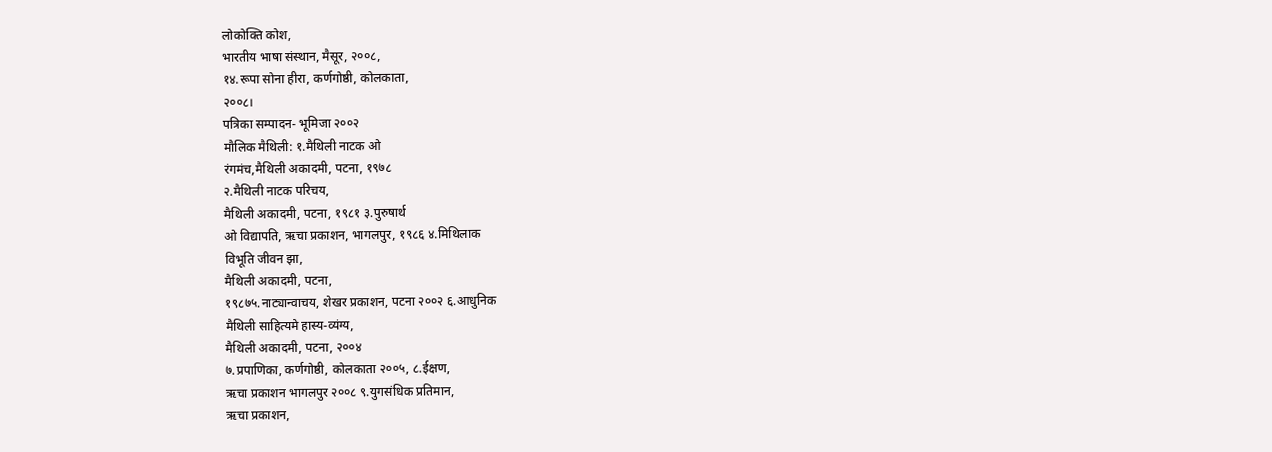लोकोक्ति कोश,
भारतीय भाषा संस्थान, मैसूर, २००८,
१४.रूपा सोना हीरा, कर्णगोष्ठी, कोलकाता,
२००८।
पत्रिका सम्पादन- भूमिजा २००२
मौलिक मैथिली: १.मैथिली नाटक ओ
रंगमंच,मैथिली अकादमी, पटना, १९७८
२.मैथिली नाटक परिचय,
मैथिली अकादमी, पटना, १९८१ ३.पुरुषार्थ
ओ विद्यापति, ऋचा प्रकाशन, भागलपुर, १९८६ ४.मिथिलाक
विभूति जीवन झा,
मैथिली अकादमी, पटना,
१९८७५.नाट्यान्वाचय, शेखर प्रकाशन, पटना २००२ ६.आधुनिक
मैथिली साहित्यमे हास्य-व्यंग्य,
मैथिली अकादमी, पटना, २००४
७.प्रपाणिका, कर्णगोष्ठी, कोलकाता २००५, ८.ईक्षण,
ऋचा प्रकाशन भागलपुर २००८ ९.युगसंधिक प्रतिमान,
ऋचा प्रकाशन,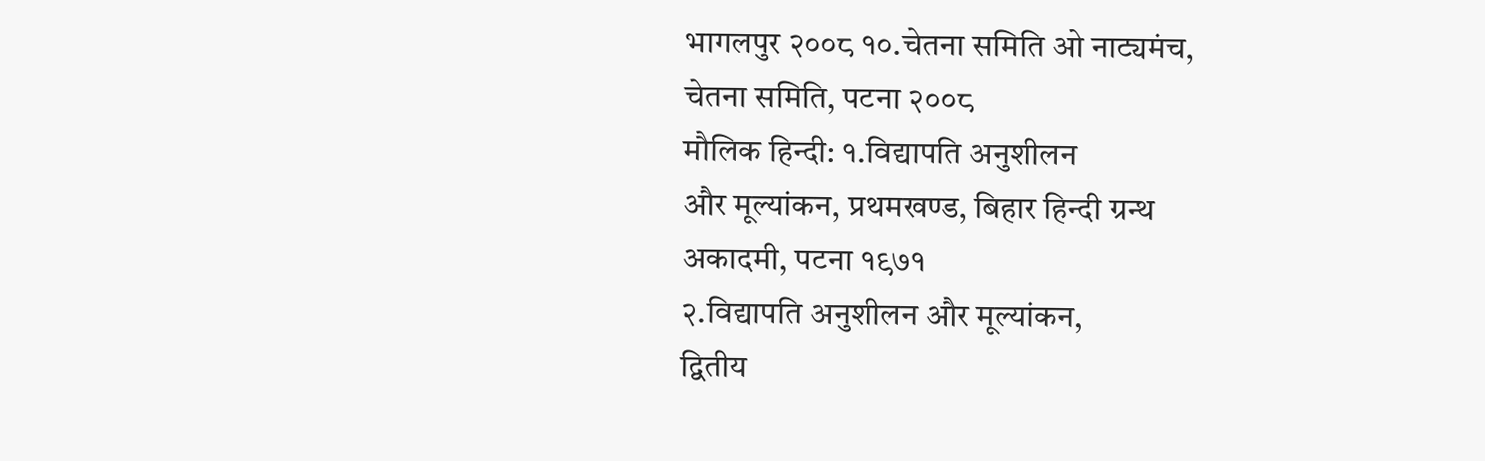भागलपुर २००८ १०.चेतना समिति ओ नाट्यमंच,
चेतना समिति, पटना २००८
मौलिक हिन्दी: १.विद्यापति अनुशीलन
और मूल्यांकन, प्रथमखण्ड, बिहार हिन्दी ग्रन्थ
अकादमी, पटना १९७१
२.विद्यापति अनुशीलन और मूल्यांकन,
द्वितीय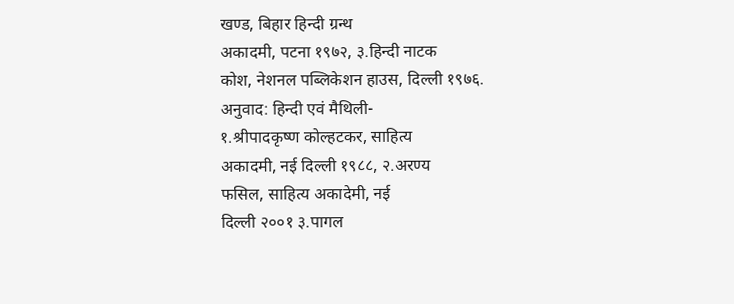खण्ड, बिहार हिन्दी ग्रन्थ
अकादमी, पटना १९७२, ३.हिन्दी नाटक
कोश, नेशनल पब्लिकेशन हाउस, दिल्ली १९७६.
अनुवाद: हिन्दी एवं मैथिली-
१.श्रीपादकृष्ण कोल्हटकर, साहित्य
अकादमी, नई दिल्ली १९८८, २.अरण्य
फसिल, साहित्य अकादेमी, नई
दिल्ली २००१ ३.पागल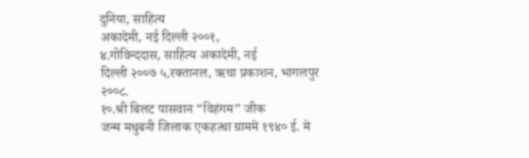दुनिया, साहित्य
अकादेमी, नई दिल्ली २००१,
४.गोविन्ददास, साहित्य अकादेमी, नई
दिल्ली २००७ ५.रक्तानल, ऋचा प्रकाशन, भागलपुर
२००८.
१०.श्री बिलट पासवान “विहंगम” जीक
जन्म मधुबनी जिलाक एकहत्था ग्राममे १९४० ई. मे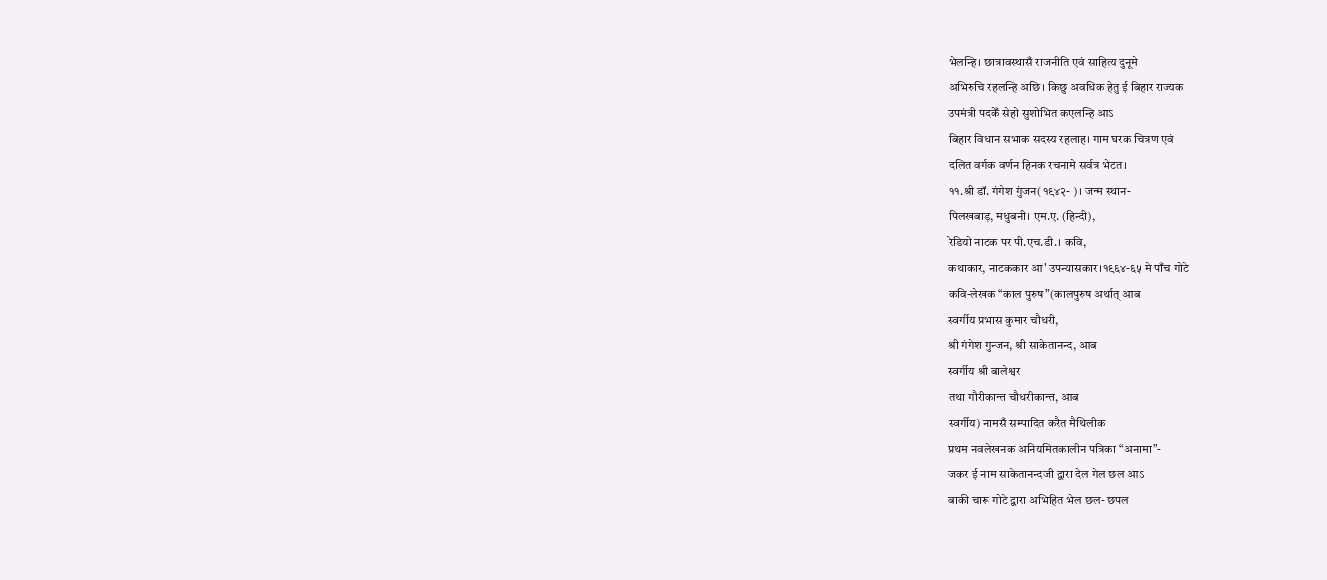भेलन्हि। छात्रावस्थासँ राजनीति एवं साहित्य दुनूमे
अभिरुचि रहलन्हि अछि। किछु अवधिक हेतु ई बिहार राज्यक
उपमंत्री पदकेँ सेहो सुशोभित कएलन्हि आऽ
बिहार विधान सभाक सदस्य रहलाह। गाम घरक चित्रण एवं
दलित वर्गक वर्णन हिनक रचनामे सर्वत्र भेटत।
११.श्री डॉ. गंगेश गुंजन(१९४२- )। जन्म स्थान-
पिलखबाड़, मधुबनी। एम.ए. (हिन्दी),
रेडियो नाटक पर पी.एच.डी.। कवि,
कथाकार, नाटककार आ' उपन्यासकार।१९६४-६५ मे पाँच गोटे
कवि-लेखक “काल पुरुष”(कालपुरुष अर्थात् आब
स्वर्गीय प्रभास कुमार चौधरी,
श्री गंगेश गुन्जन, श्री साकेतानन्द, आब
स्वर्गीय श्री बालेश्वर
तथा गौरीकान्त चौधरीकान्त, आब
स्वर्गीय) नामसँ सम्पादित करैत मैथिलीक
प्रथम नवलेखनक अनियमितकालीन पत्रिका “अनामा”-
जकर ई नाम साकेतानन्दजी द्वारा देल गेल छल आऽ
बाकी चारू गोटे द्वारा अभिहित भेल छल- छपल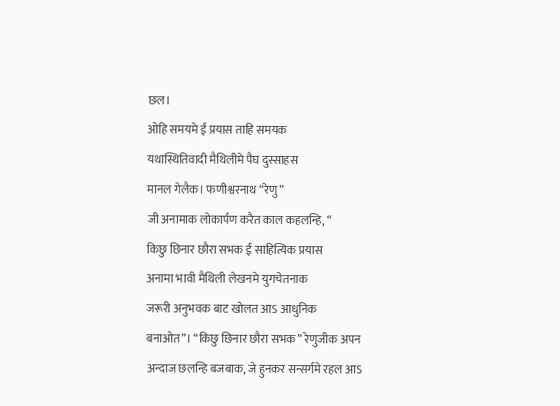छल।
ओहि समयमे ई प्रयास ताहि समयक
यथास्थितिवादी मैथिलीमे पैघ दुस्साहस
मानल गेलैक। फणीश्वरनाथ “रेणु”
जी अनामाक लोकार्पण करैत काल कहलन्हि, “
किछु छिनार छौरा सभक ई साहित्यिक प्रयास
अनामा भावी मैथिली लेखनमे युगचेतनाक
जरूरी अनुभवक बाट खोलत आऽ आधुनिक
बनाओत”। “किछु छिनार छौरा सभक” रेणुजीक अपन
अन्दाज छलन्हि बजबाक, जे हुनकर सन्सर्गमे रहल आऽ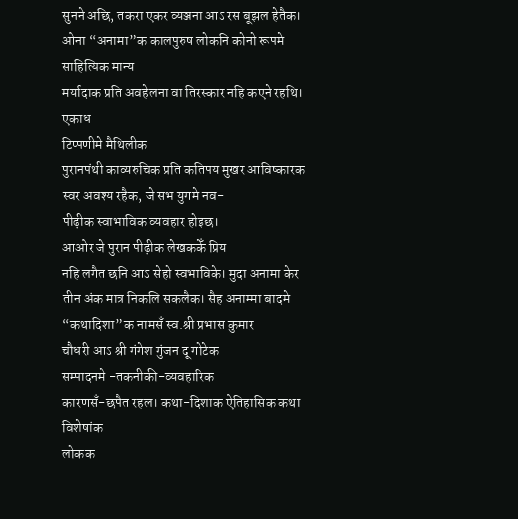सुनने अछि, तकरा एकर व्यञ्जना आऽ रस बूझल हेतैक।
ओना “अनामा”क कालपुरुष लोकनि कोनो रूपमे साहित्यिक मान्य
मर्यादाक प्रति अवहेलना वा तिरस्कार नहि कएने रहथि। एकाध
टिप्पणीमे मैथिलीक
पुरानपंथी काव्यरुचिक प्रति कतिपय मुखर आविष्कारक
स्वर अवश्य रहैक, जे सभ युगमे नव-
पीढ़ीक स्वाभाविक व्यवहार होइछ।
आओर जे पुरान पीढ़ीक लेखककेँ प्रिय
नहि लगैत छनि आऽ सेहो स्वभाविके। मुदा अनामा केर
तीन अंक मात्र निकलि सकलैक। सैह अनाम्मा बादमे
“कथादिशा”क नामसँ स्व.श्री प्रभास कुमार
चौधरी आऽ श्री गंगेश गुंजन दू गोटेक
सम्पादनमे -तकनीकी-व्यवहारिक
कारणसँ-छपैत रहल। कथा-दिशाक ऐतिहासिक कथा विशेषांक
लोकक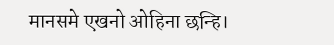मानसमे एखनो ओहिना छन्हि।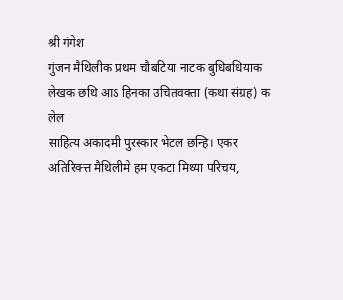श्री गंगेश
गुंजन मैथिलीक प्रथम चौबटिया नाटक बुधिबधियाक
लेखक छथि आऽ हिनका उचितवक्ता (कथा संग्रह) क लेल
साहित्य अकादमी पुरस्कार भेटल छन्हि। एकर
अतिरिक्त्त मैथिलीमे हम एकटा मिथ्या परिचय,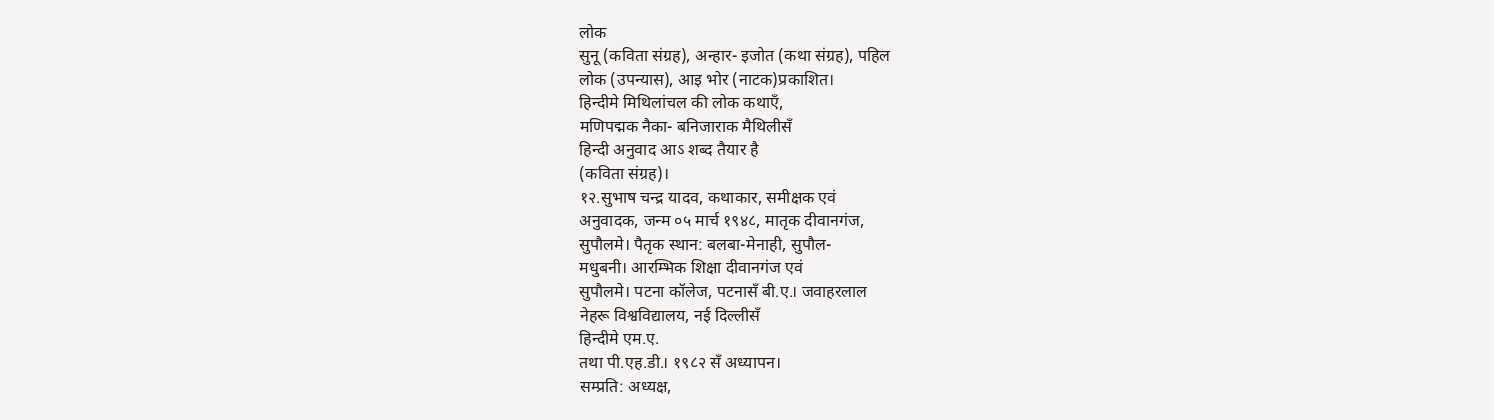लोक
सुनू (कविता संग्रह), अन्हार- इजोत (कथा संग्रह), पहिल
लोक (उपन्यास), आइ भोर (नाटक)प्रकाशित।
हिन्दीमे मिथिलांचल की लोक कथाएँ,
मणिपद्मक नैका- बनिजाराक मैथिलीसँ
हिन्दी अनुवाद आऽ शब्द तैयार है
(कविता संग्रह)।
१२.सुभाष चन्द्र यादव, कथाकार, समीक्षक एवं
अनुवादक, जन्म ०५ मार्च १९४८, मातृक दीवानगंज,
सुपौलमे। पैतृक स्थान: बलबा-मेनाही, सुपौल-
मधुबनी। आरम्भिक शिक्षा दीवानगंज एवं
सुपौलमे। पटना कॉलेज, पटनासँ बी.ए.। जवाहरलाल
नेहरू विश्वविद्यालय, नई दिल्लीसँ
हिन्दीमे एम.ए.
तथा पी.एह.डी.। १९८२ सँ अध्यापन।
सम्प्रति: अध्यक्ष,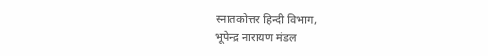स्नातकोत्तर हिन्दी विभाग,
भूपेन्द्र नारायण मंडल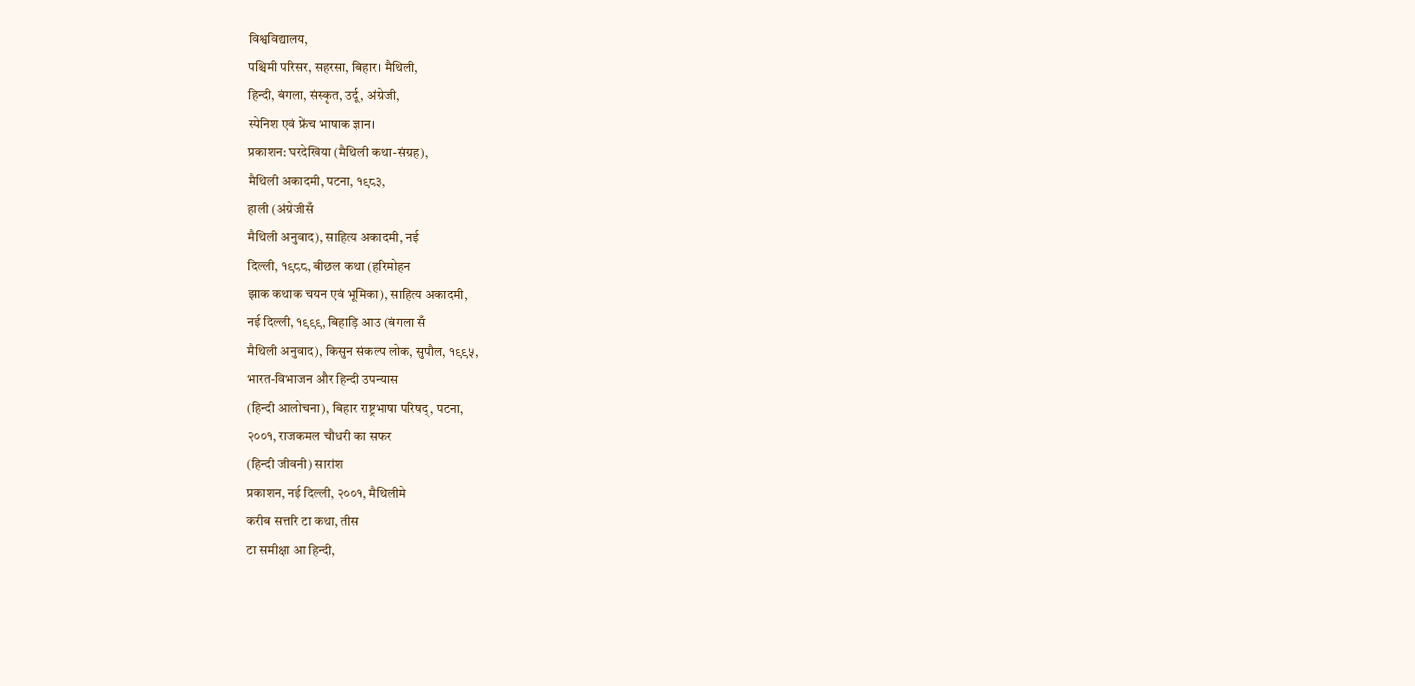विश्वविद्यालय,
पश्चिमी परिसर, सहरसा, बिहार। मैथिली,
हिन्दी, बंगला, संस्कृत, उर्दू, अंग्रेजी,
स्पेनिश एवं फ्रेंच भाषाक ज्ञान।
प्रकाशन: घरदेखिया (मैथिली कथा-संग्रह),
मैथिली अकादमी, पटना, १९८३,
हाली (अंग्रेजीसँ
मैथिली अनुवाद), साहित्य अकादमी, नई
दिल्ली, १९८८, बीछल कथा (हरिमोहन
झाक कथाक चयन एवं भूमिका), साहित्य अकादमी,
नई दिल्ली, १९९९, बिहाड़ि आउ (बंगला सँ
मैथिली अनुवाद), किसुन संकल्प लोक, सुपौल, १९९५,
भारत-विभाजन और हिन्दी उपन्यास
(हिन्दी आलोचना), बिहार राष्ट्रभाषा परिषद्, पटना,
२००१, राजकमल चौधरी का सफर
(हिन्दी जीवनी) सारांश
प्रकाशन, नई दिल्ली, २००१, मैथिलीमे
करीब सत्तरि टा कथा, तीस
टा समीक्षा आ हिन्दी,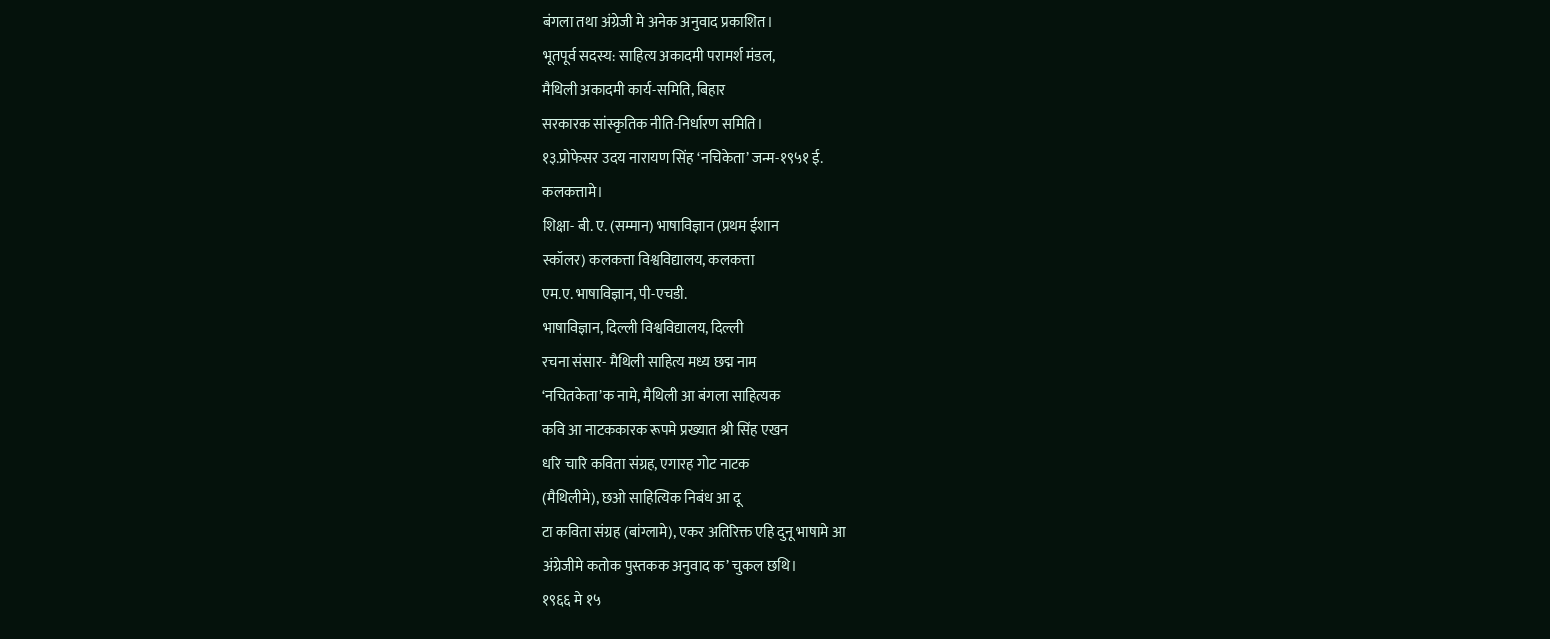बंगला तथा अंग्रेजी मे अनेक अनुवाद प्रकाशित।
भूतपूर्व सदस्य: साहित्य अकादमी परामर्श मंडल,
मैथिली अकादमी कार्य-समिति, बिहार
सरकारक सांस्कृतिक नीति-निर्धारण समिति।
१३.प्रोफेसर उदय नारायण सिंह ‘नचिकेता’ जन्म-१९५१ ई.
कलकत्तामे।
शिक्षा- बी. ए. (सम्मान) भाषाविज्ञान (प्रथम ईशान
स्कॉलर) कलकत्ता विश्वविद्यालय, कलकत्ता
एम.ए. भाषाविज्ञान, पी-एचडी.
भाषाविज्ञान, दिल्ली विश्वविद्यालय, दिल्ली
रचना संसार- मैथिली साहित्य मध्य छद्म नाम
‘नचितकेता’क नामे, मैथिली आ बंगला साहित्यक
कवि आ नाटककारक रूपमे प्रख्यात श्री सिंह एखन
धरि चारि कविता संग्रह, एगारह गोट नाटक
(मैथिलीमे), छओ साहित्यिक निबंध आ दू
टा कविता संग्रह (बांग्लामे), एकर अतिरिक्त एहि दुनू भाषामे आ
अंग्रेजीमे कतोक पुस्तकक अनुवाद क’ चुकल छथि।
१९६६ मे १५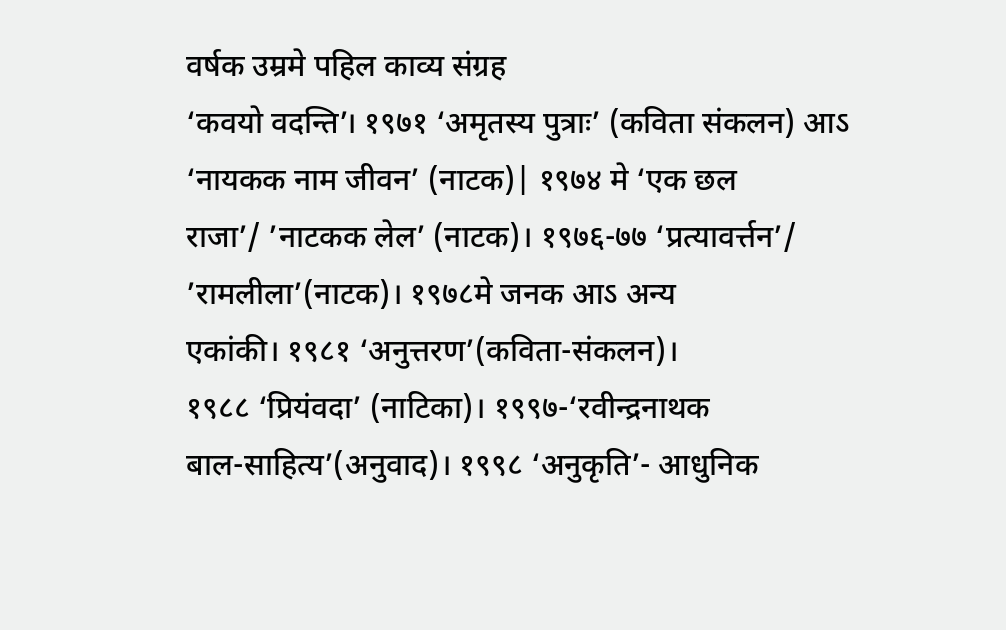वर्षक उम्रमे पहिल काव्य संग्रह
‘कवयो वदन्ति’। १९७१ ‘अमृतस्य पुत्राः’ (कविता संकलन) आऽ
‘नायकक नाम जीवन’ (नाटक)| १९७४ मे ‘एक छल
राजा’/ ’नाटकक लेल’ (नाटक)। १९७६-७७ ‘प्रत्यावर्त्तन’/
’रामलीला’(नाटक)। १९७८मे जनक आऽ अन्य
एकांकी। १९८१ ‘अनुत्तरण’(कविता-संकलन)।
१९८८ ‘प्रियंवदा’ (नाटिका)। १९९७-‘रवीन्द्रनाथक
बाल-साहित्य’(अनुवाद)। १९९८ ‘अनुकृति’- आधुनिक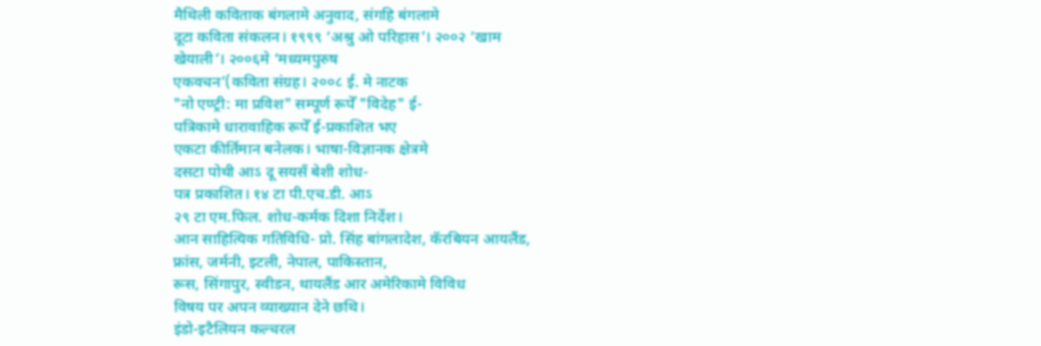मैथिली कविताक बंगलामे अनुवाद, संगहि बंगलामे
दूटा कविता संकलन। १९९९ ‘अश्रु ओ परिहास’। २००२ ‘खाम
खेयाली’। २००६मे ‘मध्यमपुरुष
एकवचन’(कविता संग्रह। २००८ ई. मे नाटक
"नो एण्ट्री: मा प्रविश" सम्पूर्ण रूपेँ "विदेह" ई-
पत्रिकामे धारावाहिक रूपेँ ई-प्रकाशित भए
एकटा कीर्तिमान बनेलक। भाषा-विज्ञानक क्षेत्रमे
दसटा पोथी आऽ दू सयसँ बेशी शोध-
पत्र प्रकाशित। १४ टा पी.एच.डी. आऽ
२९ टा एम.फिल. शोध-कर्मक दिशा निर्देश।
आन साहित्यिक गतिविधि- प्रो. सिंह बांगलादेश, कॅरबियन आयलैंड,
फ्रांस, जर्मनी, इटली, नेपाल, पाकिस्तान,
रूस, सिंगापुर, स्वीडन, थायलैंड आर अमेरिकामे विविध
विषय पर अपन व्याख्यान देने छथि।
इंडो-इटैलियन कल्चरल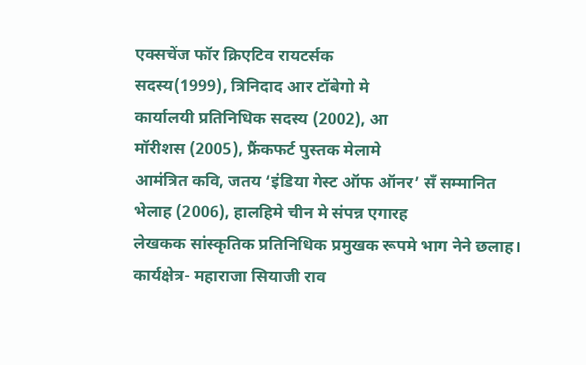एक्सचेंज फॉर क्रिएटिव रायटर्सक
सदस्य(1999), त्रिनिदाद आर टॉबेगो मे
कार्यालयी प्रतिनिधिक सदस्य (2002), आ
मॉरीशस (2005), फ्रैंकफर्ट पुस्तक मेलामे
आमंत्रित कवि, जतय ‘इंडिया गेस्ट ऑफ ऑनर’ सँ सम्मानित
भेलाह (2006), हालहिमे चीन मे संपन्न एगारह
लेखकक सांस्कृतिक प्रतिनिधिक प्रमुखक रूपमे भाग नेने छलाह।
कार्यक्षेत्र- महाराजा सियाजी राव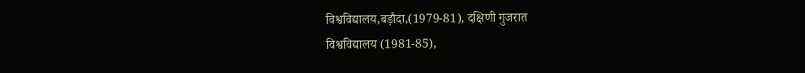विश्वविद्यालय,बड़ौदा,(1979-81), दक्षिणी गुजरात
विश्वविद्यालय (1981-85),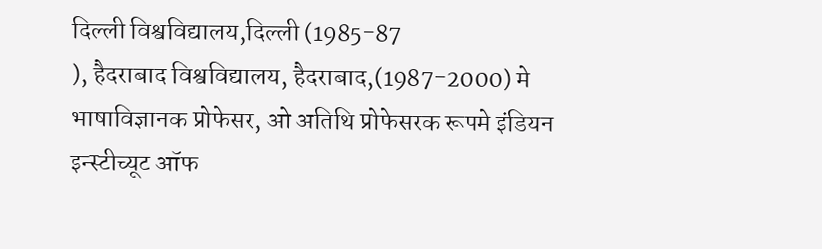दिल्ली विश्वविद्यालय,दिल्ली (1985-87
), हैदराबाद विश्वविद्यालय, हैदराबाद,(1987-2000) मे
भाषाविज्ञानक प्रोफेसर, ओ अतिथि प्रोफेसरक रूपमे इंडियन
इन्स्टीच्यूट ऑफ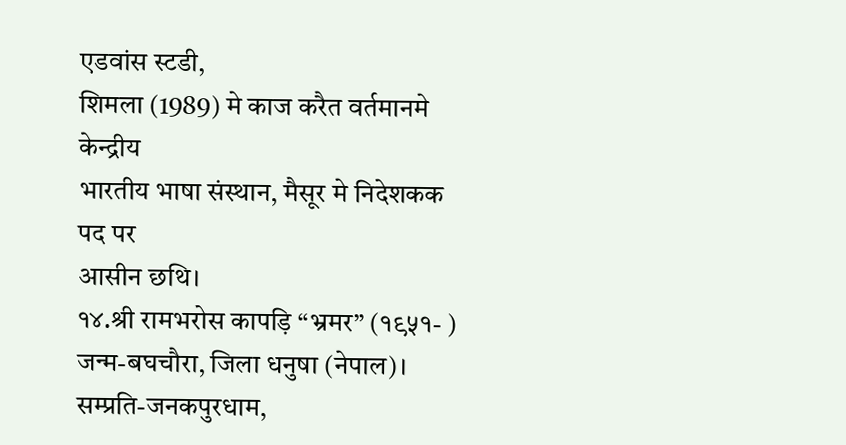एडवांस स्टडी,
शिमला (1989) मे काज करैत वर्तमानमे केन्द्रीय
भारतीय भाषा संस्थान, मैसूर मे निदेशकक पद पर
आसीन छथि।
१४.श्री रामभरोस कापड़ि “भ्रमर” (१९५१- )
जन्म-बघचौरा, जिला धनुषा (नेपाल)। सम्प्रति-जनकपुरधाम,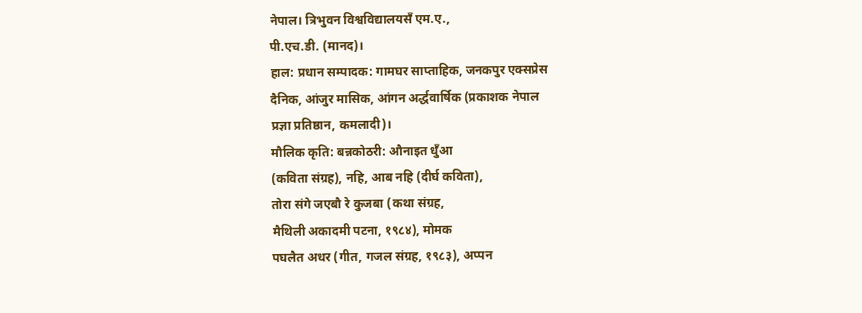नेपाल। त्रिभुवन विश्वविद्यालयसँ एम.ए.,
पी.एच.डी. (मानद)।
हाल: प्रधान सम्पादक: गामघर साप्ताहिक, जनकपुर एक्सप्रेस
दैनिक, आंजुर मासिक, आंगन अर्द्धवार्षिक (प्रकाशक नेपाल
प्रज्ञा प्रतिष्ठान, कमलादी)।
मौलिक कृति: बन्नकोठरी: औनाइत धुँआ
(कविता संग्रह), नहि, आब नहि (दीर्घ कविता),
तोरा संगे जएबौ रे कुजबा (कथा संग्रह,
मैथिली अकादमी पटना, १९८४), मोमक
पघलैत अधर (गीत, गजल संग्रह, १९८३), अप्पन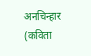अनचिन्हार (कविता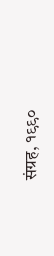संग्रह, १९९०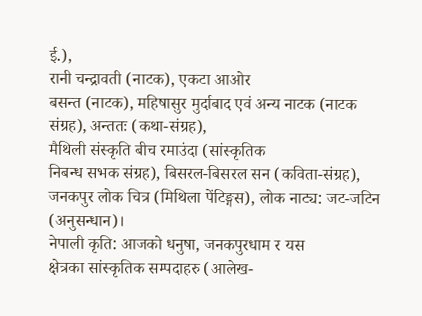ई.),
रानी चन्द्रावती (नाटक), एकटा आओर
बसन्त (नाटक), महिषासुर मुर्दाबाद एवं अन्य नाटक (नाटक
संग्रह), अन्ततः (कथा-संग्रह),
मैथिली संस्कृति बीच रमाउंदा (सांस्कृतिक
निबन्ध सभक संग्रह), बिसरल-बिसरल सन (कविता-संग्रह),
जनकपुर लोक चित्र (मिथिला पेंटिङ्गस), लोक नाट्य: जट-जटिन
(अनुसन्धान)।
नेपाली कृति: आजको धनुषा, जनकपुरधाम र यस
क्षेत्रका सांस्कृतिक सम्पदाहरु (आलेख-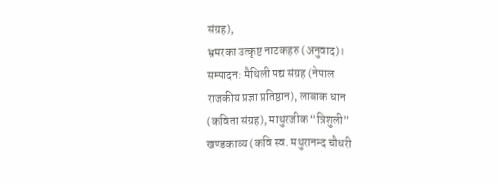संग्रह),
भ्रमरका उत्कृष्ट नाटकहरु (अनुवाद)।
सम्पादन: मैथिली पद्य संग्रह (नेपाल
राजकीय प्रज्ञा प्रतिष्ठान), लाबाक धान
(कविता संग्रह), माथुरजीक “त्रिशुली”
खण्डकाव्य (कवि स्व. मथुरानन्द चौधरी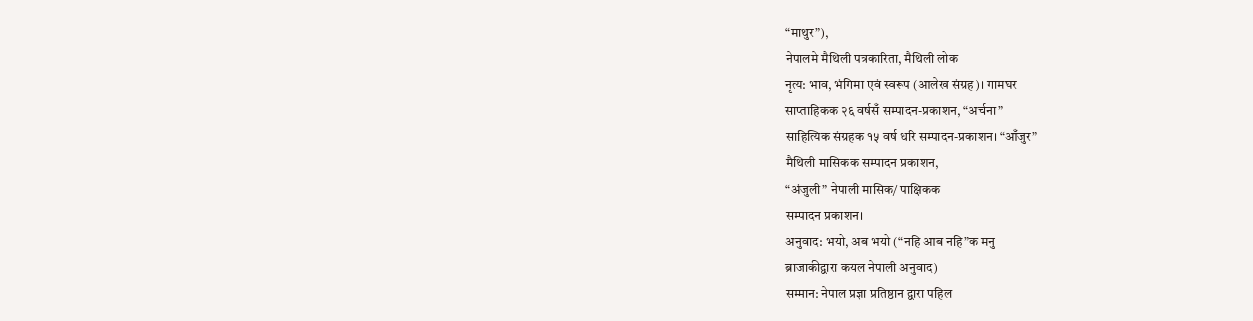“माथुर”),
नेपालमे मैथिली पत्रकारिता, मैथिली लोक
नृत्य: भाव, भंगिमा एवं स्वरूप (आलेख संग्रह)। गामघर
साप्ताहिकक २६ वर्षसँ सम्पादन-प्रकाशन, “अर्चना”
साहित्यिक संग्रहक १५ वर्ष धरि सम्पादन-प्रकाशन। “आँजुर”
मैथिली मासिकक सम्पादन प्रकाशन,
“अंजुली” नेपाली मासिक/ पाक्षिकक
सम्पादन प्रकाशन।
अनुवाद: भयो, अब भयो (“नहि आब नहि”क मनु
ब्राजाकीद्वारा कयल नेपाली अनुवाद)
सम्मान: नेपाल प्रज्ञा प्रतिष्ठान द्वारा पहिल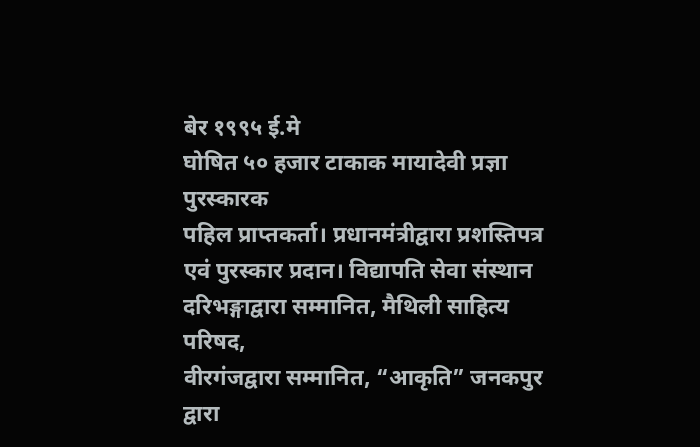बेर १९९५ ई.मे
घोषित ५० हजार टाकाक मायादेवी प्रज्ञा पुरस्कारक
पहिल प्राप्तकर्ता। प्रधानमंत्रीद्वारा प्रशस्तिपत्र
एवं पुरस्कार प्रदान। विद्यापति सेवा संस्थान
दरिभङ्गाद्वारा सम्मानित, मैथिली साहित्य परिषद,
वीरगंजद्वारा सम्मानित, “आकृति” जनकपुर
द्वारा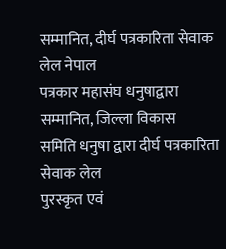सम्मानित, दीर्घ पत्रकारिता सेवाक लेल नेपाल
पत्रकार महासंघ धनुषाद्वारा सम्मानित, जिल्ला विकास
समिति धनुषा द्वारा दीर्घ पत्रकारिता सेवाक लेल
पुरस्कृत एवं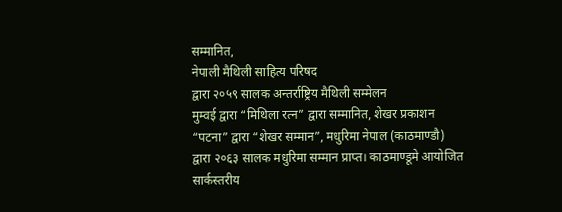सम्मानित,
नेपाली मैथिली साहित्य परिषद
द्वारा २०५९ सालक अन्तर्राष्ट्रिय मैथिली सम्मेलन
मुम्वई द्वारा “मिथिला रत्न” द्वारा सम्मानित, शेखर प्रकाशन
“पटना” द्वारा “शेखर सम्मान”, मधुरिमा नेपाल (काठमाण्डौ)
द्वारा २०६३ सालक मधुरिमा सम्मान प्राप्त। काठमाण्डूमे आयोजित
सार्कस्तरीय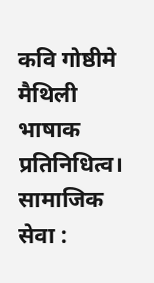कवि गोष्ठीमे
मैथिली भाषाक प्रतिनिधित्व।
सामाजिक सेवा :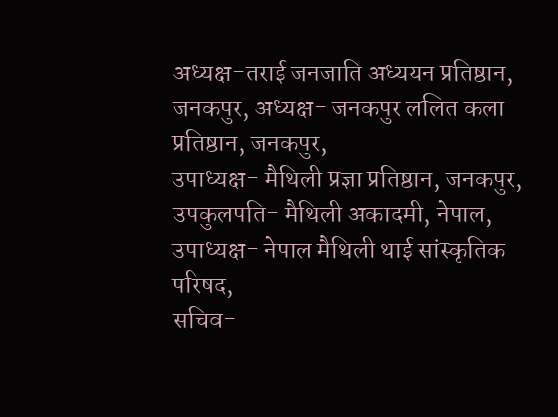अध्यक्ष-तराई जनजाति अध्ययन प्रतिष्ठान,
जनकपुर, अध्यक्ष- जनकपुर ललित कला प्रतिष्ठान, जनकपुर,
उपाध्यक्ष- मैथिली प्रज्ञा प्रतिष्ठान, जनकपुर,
उपकुलपति- मैथिली अकादमी, नेपाल,
उपाध्यक्ष- नेपाल मैथिली थाई सांस्कृतिक परिषद,
सचिव-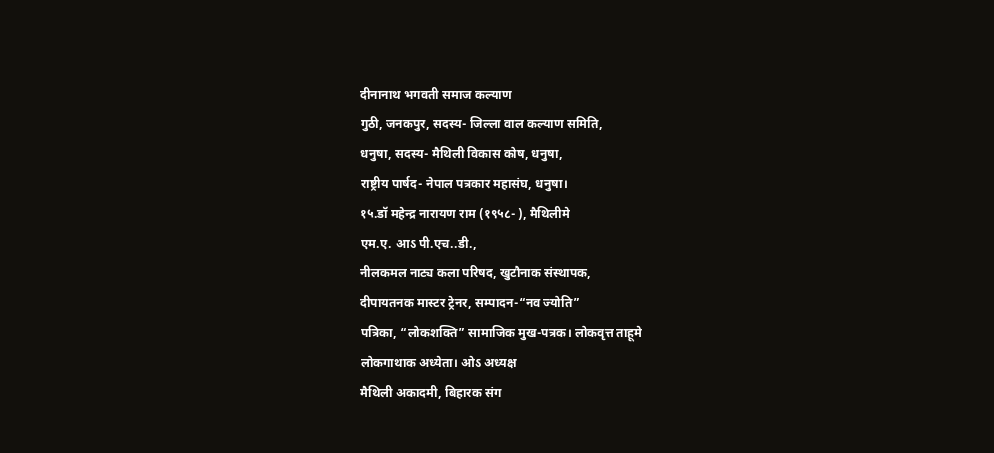दीनानाथ भगवती समाज कल्याण
गुठी, जनकपुर, सदस्य- जिल्ला वाल कल्याण समिति,
धनुषा, सदस्य- मैथिली विकास कोष, धनुषा,
राष्ट्रीय पार्षद- नेपाल पत्रकार महासंघ, धनुषा।
१५.डॉ महेन्द्र नारायण राम (१९५८- ), मैथिलीमे
एम.ए. आऽ पी.एच..डी.,
नीलकमल नाट्य कला परिषद, खुटौनाक संस्थापक,
दीपायतनक मास्टर ट्रेनर, सम्पादन-“नव ज्योति”
पत्रिका, “लोकशक्ति” सामाजिक मुख-पत्रक। लोकवृत्त ताहूमे
लोकगाथाक अध्येता। ओऽ अध्यक्ष
मैथिली अकादमी, बिहारक संग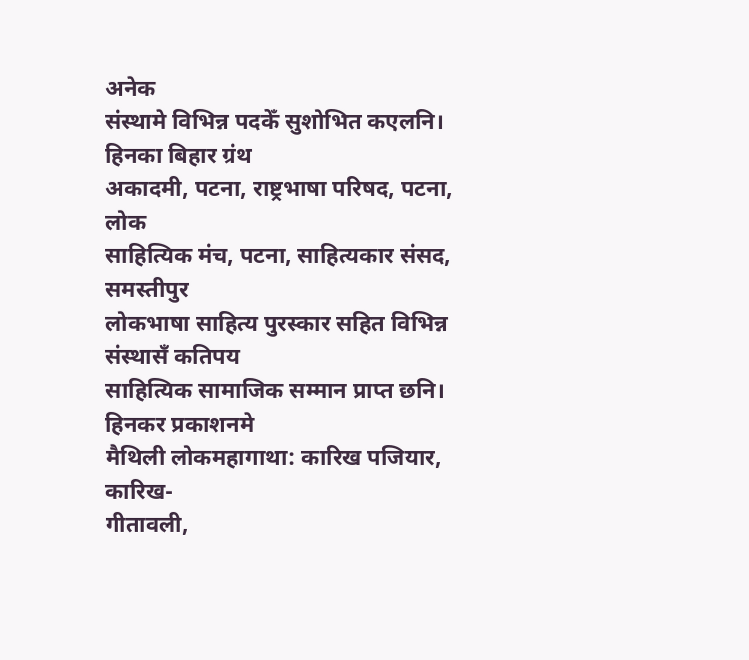अनेक
संस्थामे विभिन्न पदकेँ सुशोभित कएलनि। हिनका बिहार ग्रंथ
अकादमी, पटना, राष्ट्रभाषा परिषद, पटना, लोक
साहित्यिक मंच, पटना, साहित्यकार संसद, समस्तीपुर
लोकभाषा साहित्य पुरस्कार सहित विभिन्न संस्थासँ कतिपय
साहित्यिक सामाजिक सम्मान प्राप्त छनि। हिनकर प्रकाशनमे
मैथिली लोकमहागाथा: कारिख पजियार, कारिख-
गीतावली,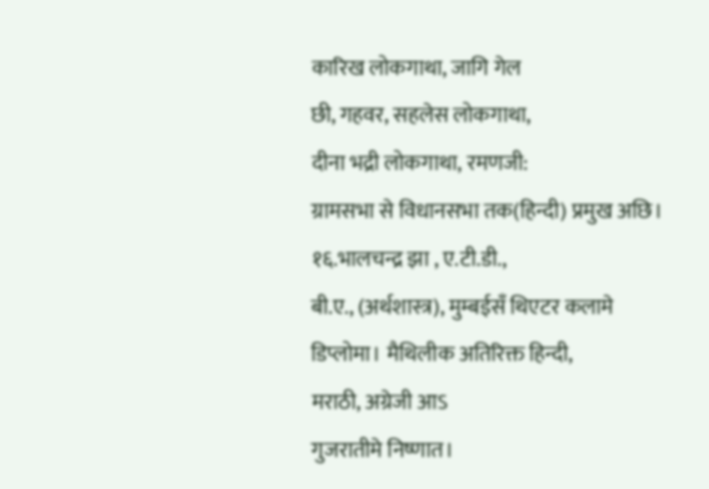कारिख लोकगाथा, जागि गेल
छी, गहवर, सहलेस लोकगाथा,
दीना भद्री लोकगाथा, रमणजी:
ग्रामसभा से विधानसभा तक(हिन्दी) प्रमुख अछि।
१६.भालचन्द्र झा , ए.टी.डी.,
बी.ए., (अर्थशास्त्र), मुम्बईसँ थिएटर कलामे
डिप्लोमा। मैथिलीक अतिरिक्त हिन्दी,
मराठी, अग्रेजी आऽ
गुजरातीमे निष्णात।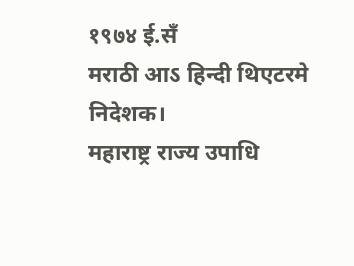१९७४ ई.सँ
मराठी आऽ हिन्दी थिएटरमे निदेशक।
महाराष्ट्र राज्य उपाधि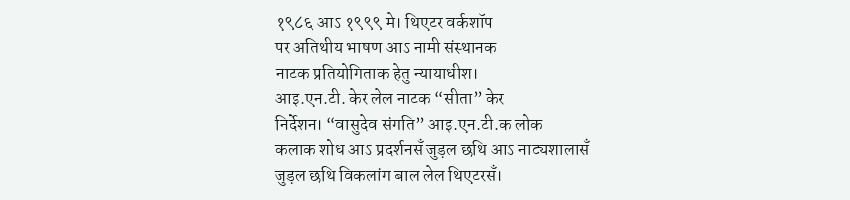१९८६ आऽ १९९९ मे। थिएटर वर्कशॉप
पर अतिथीय भाषण आऽ नामी संस्थानक
नाटक प्रतियोगिताक हेतु न्यायाधीश।
आइ.एन.टी. केर लेल नाटक “सीता” केर
निर्देशन। “वासुदेव संगति” आइ.एन.टी.क लोक
कलाक शोध आऽ प्रदर्शनसँ जुड़ल छथि आऽ नाट्यशालासँ
जुड़ल छथि विकलांग बाल लेल थिएटरसँ।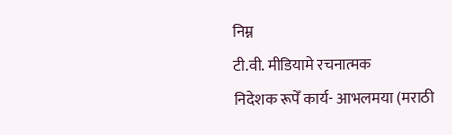निम्न
टी.वी. मीडियामे रचनात्मक
निदेशक रूपेँ कार्य- आभलमया (मराठी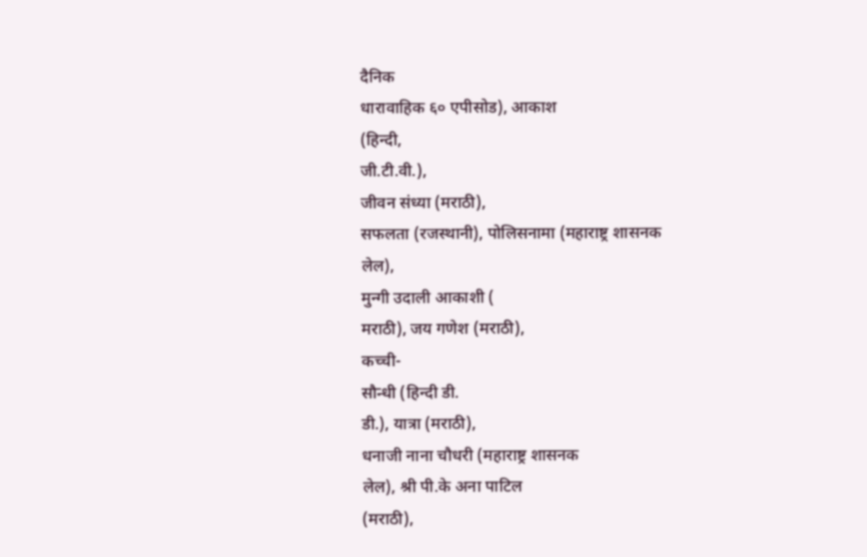दैनिक
धारावाहिक ६० एपीसोड), आकाश
(हिन्दी,
जी.टी.वी.),
जीवन संध्या (मराठी),
सफलता (रजस्थानी), पोलिसनामा (महाराष्ट्र शासनक
लेल),
मुन्गी उदाली आकाशी (
मराठी), जय गणेश (मराठी),
कच्ची-
सौन्धी (हिन्दी डी.
डी.), यात्रा (मराठी),
धनाजी नाना चौधरी (महाराष्ट्र शासनक
लेल), श्री पी.के अना पाटिल
(मराठी),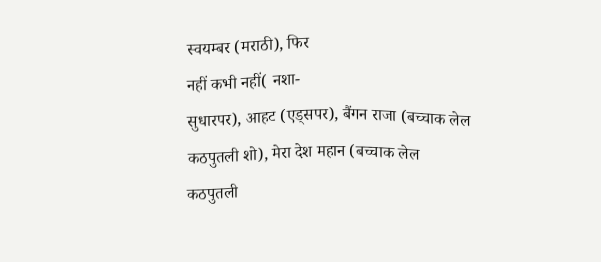स्वयम्बर (मराठी), फिर
नहीं कभी नहीं( नशा-
सुधारपर), आहट (एड्सपर), बैंगन राजा (बच्चाक लेल
कठपुतली शो), मेरा देश महान (बच्चाक लेल
कठपुतली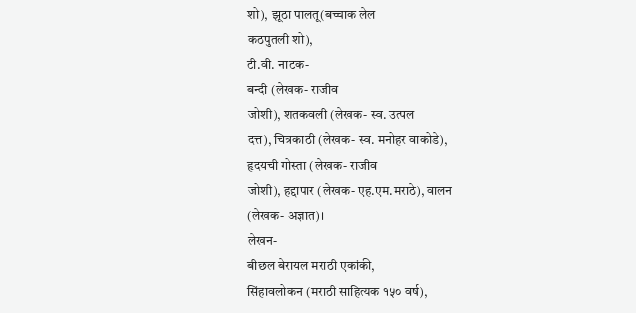शो), झूठा पालतू(बच्चाक लेल
कठपुतली शो),
टी.वी. नाटक-
बन्दी (लेखक- राजीव
जोशी), शतकवली (लेखक- स्व. उत्पल
दत्त), चित्रकाठी (लेखक- स्व. मनोहर वाकोडे),
हृदयची गोस्ता (लेखक- राजीव
जोशी), हद्दापार (लेखक- एह.एम.मराठे), वालन
(लेखक- अज्ञात)।
लेखन-
बीछल बेरायल मराठी एकांकी,
सिंहावलोकन (मराठी साहित्यक १५० वर्ष),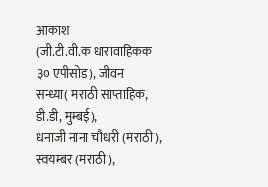आकाश
(जी.टी.वी.क धारावाहिकक
३० एपीसोड), जीवन
सन्ध्या( मराठी साप्ताहिक,
डी.डी, मुम्बई),
धनाजी नाना चौधरी (मराठी),
स्वयम्बर (मराठी),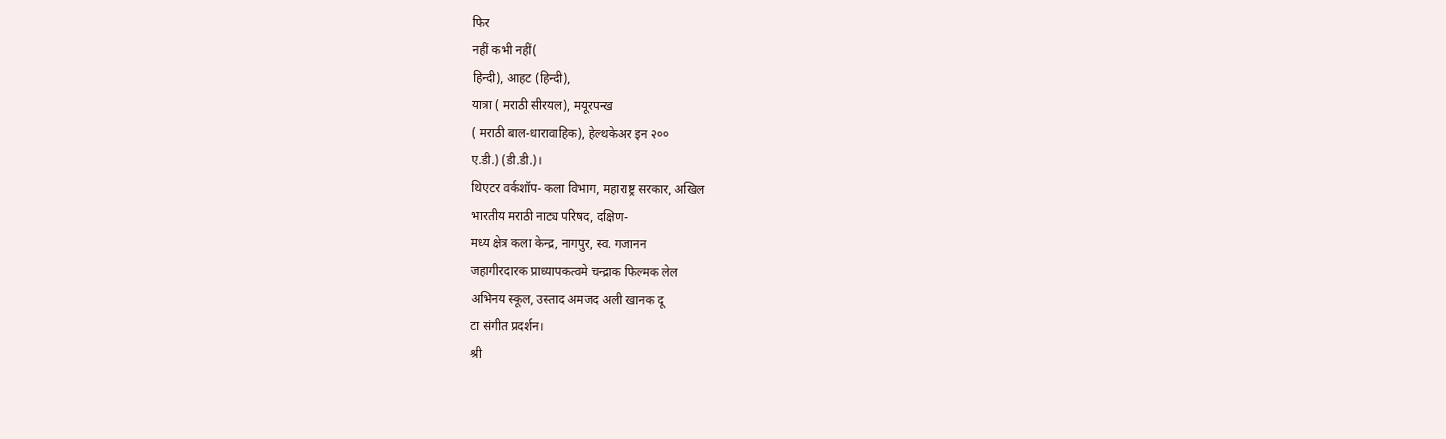फिर
नहीं कभी नहीं(
हिन्दी), आहट (हिन्दी),
यात्रा ( मराठी सीरयल), मयूरपन्ख
( मराठी बाल-धारावाहिक), हेल्थकेअर इन २००
ए.डी.) (डी.डी.)।
थिएटर वर्कशॉप- कला विभाग, महाराष्ट्र सरकार, अखिल
भारतीय मराठी नाट्य परिषद, दक्षिण-
मध्य क्षेत्र कला केन्द्र, नागपुर, स्व. गजानन
जहागीरदारक प्राध्यापकत्वमे चन्द्राक फिल्मक लेल
अभिनय स्कूल, उस्ताद अमजद अली खानक दू
टा संगीत प्रदर्शन।
श्री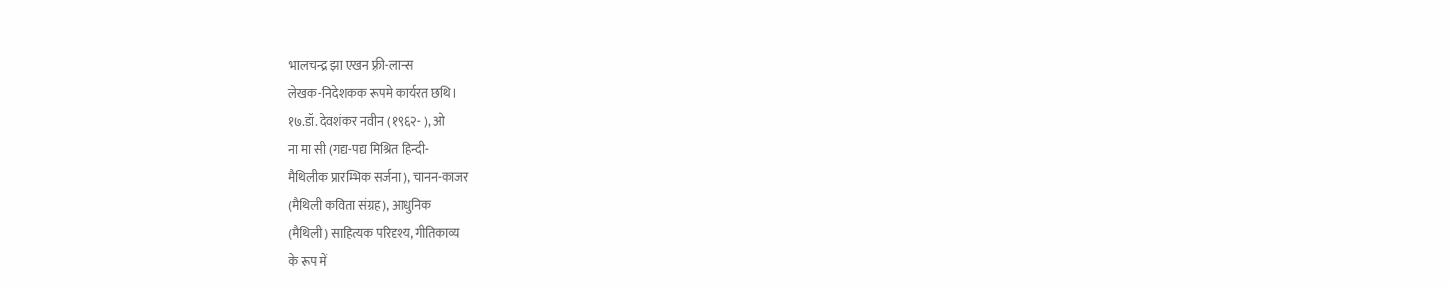भालचन्द्र झा एखन फ़्री-लान्स
लेखक-निदेशकक रूपमे कार्यरत छथि।
१७.डॉ. देवशंकर नवीन (१९६२- ), ओ
ना मा सी (गद्य-पद्य मिश्रित हिन्दी-
मैथिलीक प्रारम्भिक सर्जना), चानन-काजर
(मैथिली कविता संग्रह), आधुनिक
(मैथिली) साहित्यक परिदृश्य, गीतिकाव्य
के रूप में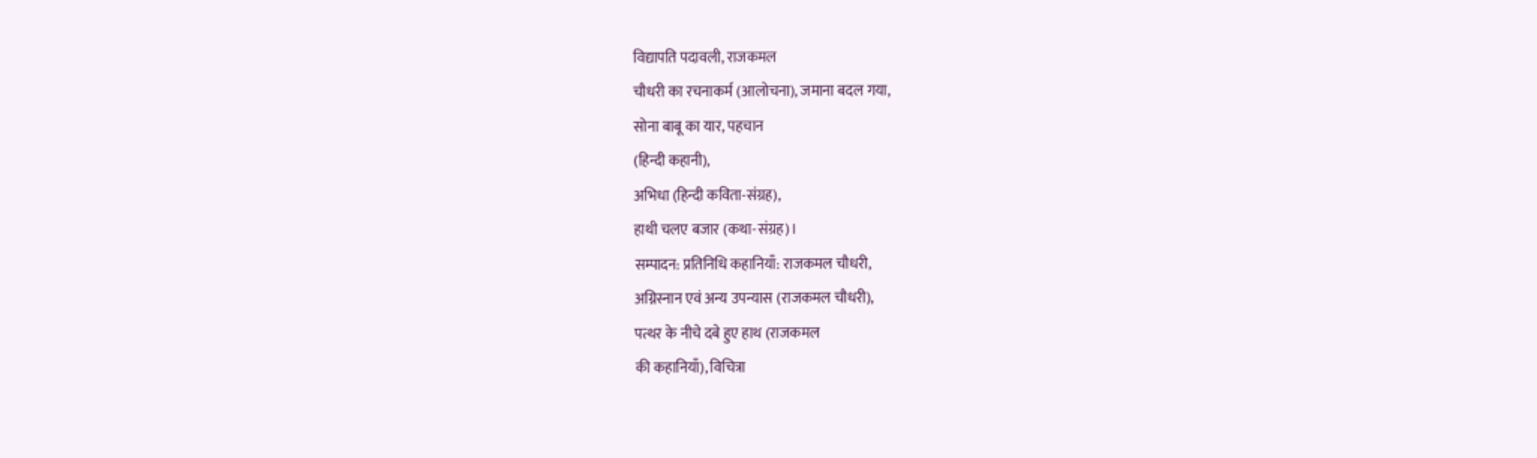विद्यापति पदावली, राजकमल
चौधरी का रचनाकर्म (आलोचना), जमाना बदल गया,
सोना बाबू का यार, पहचान
(हिन्दी कहानी),
अभिधा (हिन्दी कविता-संग्रह),
हाथी चलए बजार (कथा-संग्रह)।
सम्पादन: प्रतिनिधि कहानियाँ: राजकमल चौधरी,
अग्निस्नान एवं अन्य उपन्यास (राजकमल चौधरी),
पत्थर के नीचे दबे हुए हाथ (राजकमल
की कहानियाँ), विचित्रा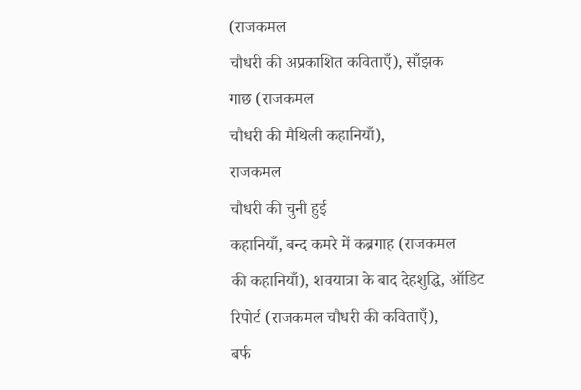(राजकमल
चौधरी की अप्रकाशित कविताएँ), साँझक
गाछ (राजकमल
चौधरी की मैथिली कहानियाँ),
राजकमल
चौधरी की चुनी हुई
कहानियाँ, बन्द कमरे में कब्रगाह (राजकमल
की कहानियाँ), शवयात्रा के बाद देहशुद्धि, ऑडिट
रिपोर्ट (राजकमल चौधरी की कविताएँ),
बर्फ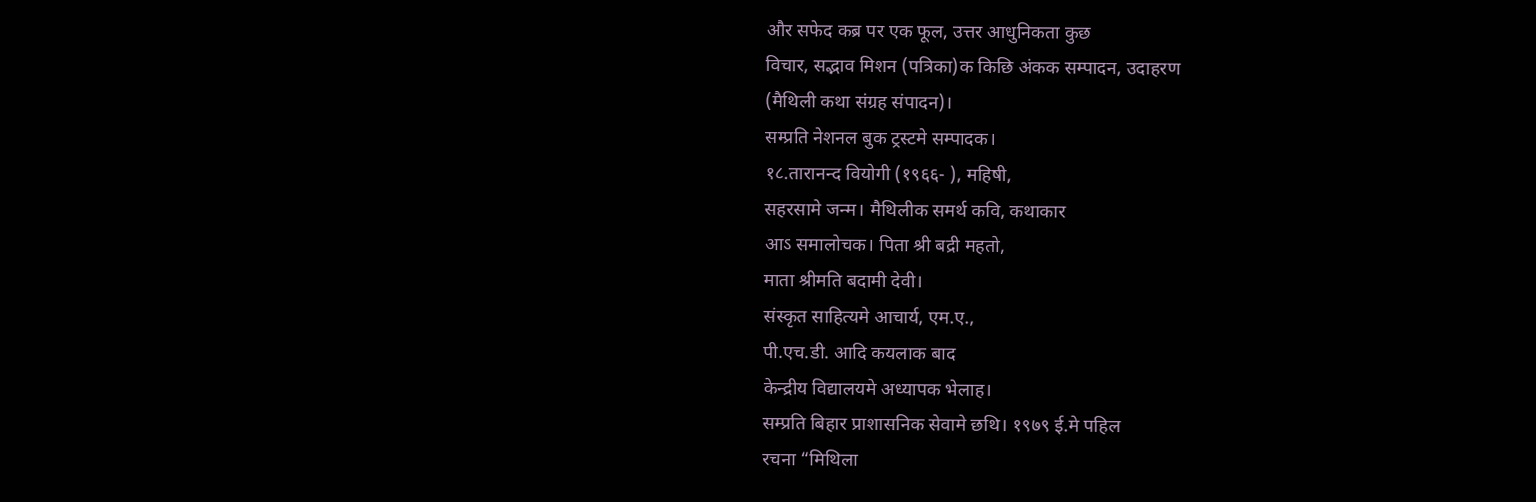और सफेद कब्र पर एक फूल, उत्तर आधुनिकता कुछ
विचार, सद्भाव मिशन (पत्रिका)क किछि अंकक सम्पादन, उदाहरण
(मैथिली कथा संग्रह संपादन)।
सम्प्रति नेशनल बुक ट्रस्टमे सम्पादक।
१८.तारानन्द वियोगी (१९६६- ), महिषी,
सहरसामे जन्म। मैथिलीक समर्थ कवि, कथाकार
आऽ समालोचक। पिता श्री बद्री महतो,
माता श्रीमति बदामी देवी।
संस्कृत साहित्यमे आचार्य, एम.ए.,
पी.एच.डी. आदि कयलाक बाद
केन्द्रीय विद्यालयमे अध्यापक भेलाह।
सम्प्रति बिहार प्राशासनिक सेवामे छथि। १९७९ ई.मे पहिल
रचना “मिथिला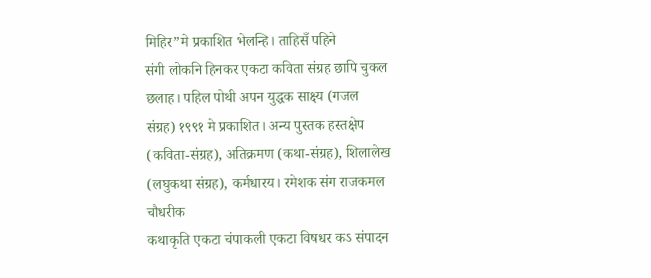मिहिर”मे प्रकाशित भेलन्हि। ताहिसँ पहिने
संगी लोकनि हिनकर एकटा कविता संग्रह छापि चुकल
छलाह। पहिल पोथी अपन युद्धक साक्ष्य (गजल
संग्रह) १९९१ मे प्रकाशित। अन्य पुस्तक हस्तक्षेप
(कविता-संग्रह), अतिक्रमण (कथा-संग्रह), शिलालेख
(लघुकथा संग्रह), कर्मधारय। रमेशक संग राजकमल
चौधरीक
कथाकृति एकटा चंपाकली एकटा विषधर कऽ संपादन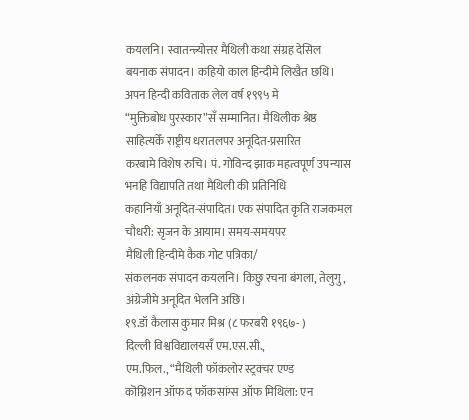कयलनि। स्वातन्त्र्योत्तर मैथिली कथा संग्रह देसिल
बयनाक संपादन। कहियो काल हिन्दीमे लिखैत छथि।
अपन हिन्दी कविताक लेल वर्ष १९९५ मे
“मुक्तिबोध पुरस्कार”सँ सम्मानित। मैथिलीक श्रेष्ठ
साहित्यकेँ राष्ट्रीय धरातलपर अनूदित-प्रसारित
करबामे विशेष रुचि। पं. गोविन्द झाक महत्वपूर्ण उपन्यास
भनहि विद्यापति तथा मैथिली की प्रतिनिधि
कहानियाँ अनूदित-संपादित। एक संपादित कृति राजकमल
चौधरी: सृजन के आयाम। समय-समयपर
मैथिली हिन्दीमे कैक गोट पत्रिका/
संकलनक संपादन कयलनि। किछु रचना बंगला, तेलुगु,
अंग्रेजीमे अनूदित भेलनि अछि।
१९.डॉ कैलास कुमार मिश्र (८ फरबरी १९६७- )
दिल्ली विश्वविद्यालयसँ एम.एस.सी.,
एम.फिल., “मैथिली फॉकलोर स्ट्रक्चर एण्ड
कॊग्निशन ऑफ द फॉकसांग्स ऑफ मिथिला: एन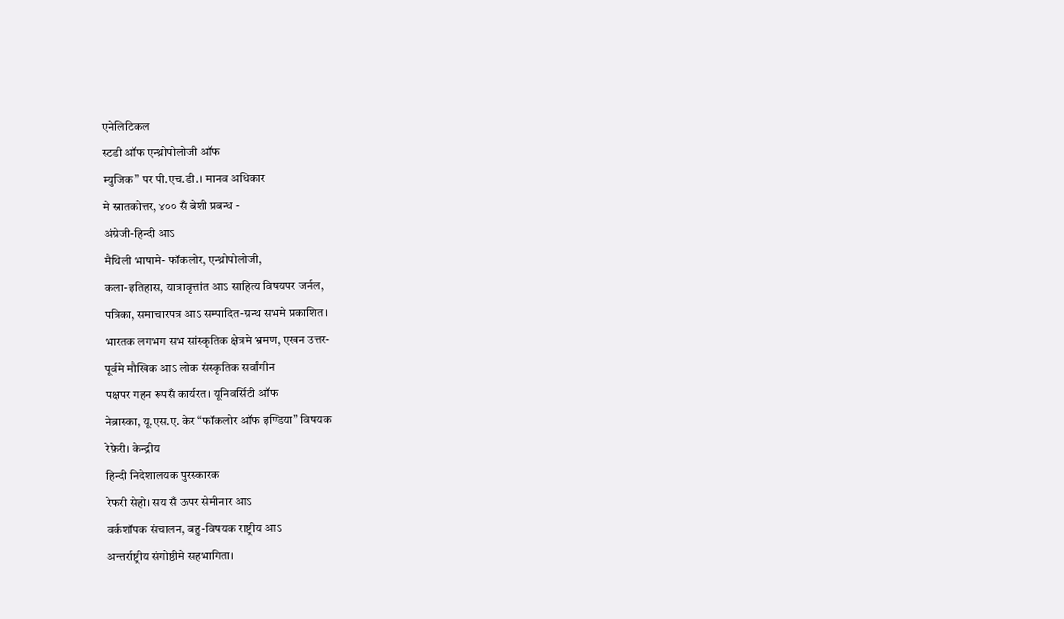एनेलिटिकल
स्टडी ऑफ एन्थ्रोपोलोजी ऑफ
म्युजिक” पर पी.एच.डी.। मानव अधिकार
मे स्नातकोत्तर, ४०० सँ बेशी प्रबन्ध -
अंग्रेजी-हिन्दी आऽ
मैथिली भाषामे- फॉकलोर, एन्थ्रोपोलोजी,
कला-इतिहास, यात्रावृत्तांत आऽ साहित्य विषयपर जर्नल,
पत्रिका, समाचारपत्र आऽ सम्पादित-ग्रन्थ सभमे प्रकाशित।
भारतक लगभग सभ सांस्कृतिक क्षेत्रमे भ्रमण, एखन उत्तर-
पूर्वमे मौखिक आऽ लोक संस्कृतिक सर्वांगीन
पक्षपर गहन रूपसँ कार्यरत। यूनिवर्सिटी ऑफ
नेब्रास्का, यू.एस.ए. केर “फॉकलोर ऑफ इण्डिया” विषयक
रेफ़ेरी। केन्द्रीय
हिन्दी निदेशालयक पुरस्कारक
रेफरी सेहो। सय सँ ऊपर सेमीनार आऽ
वर्कशॉपक संचालन, बहु-विषयक राष्ट्रीय आऽ
अन्तर्राष्ट्रीय संगोष्ठीमे सहभागिता।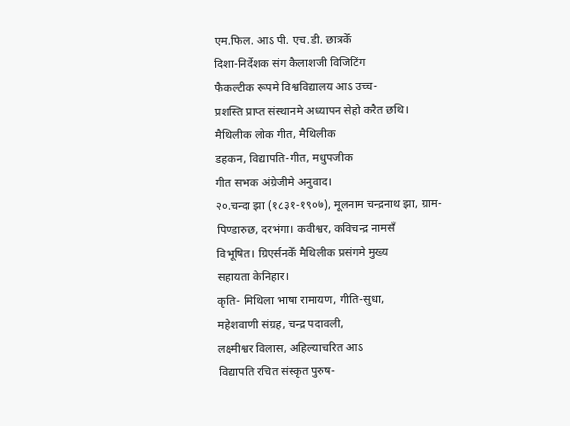एम.फिल. आऽ पी. एच.डी. छात्रकेँ
दिशा-निर्देशक संग कैलाशजी विजिटिंग
फैकल्टीक रूपमे विश्वविद्यालय आऽ उच्च-
प्रशस्ति प्राप्त संस्थानमे अध्यापन सेहो करैत छथि।
मैथिलीक लोक गीत, मैथिलीक
डहकन, विद्यापति-गीत, मधुपजीक
गीत सभक अंग्रेजीमे अनुवाद।
२०.चन्दा झा (१८३१-१९०७), मूलनाम चन्द्रनाथ झा, ग्राम-
पिण्डारुछ, दरभंगा। कवीश्वर, कविचन्द्र नामसँ
विभूषित। ग्रिएर्सनकेँ मैथिलीक प्रसंगमे मुख्य
सहायता केनिहार।
कृति- मिथिला भाषा रामायण, गीति-सुधा,
महेशवाणी संग्रह, चन्द्र पदावली,
लक्ष्मीश्वर विलास, अहिल्याचरित आऽ
विद्यापति रचित संस्कृत पुरुष-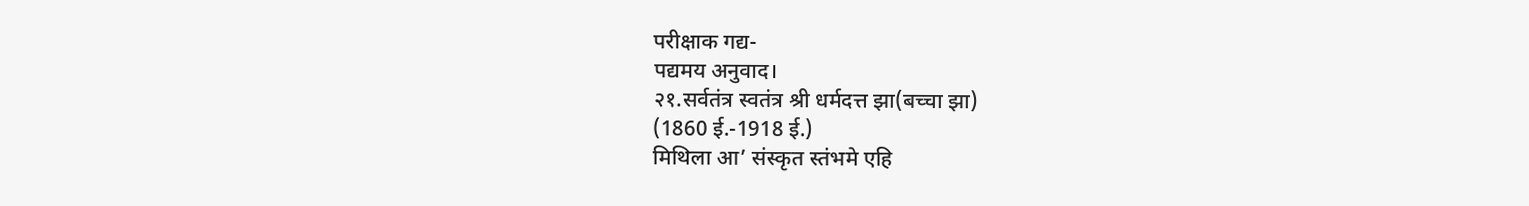परीक्षाक गद्य-
पद्यमय अनुवाद।
२१.सर्वतंत्र स्वतंत्र श्री धर्मदत्त झा(बच्चा झा)
(1860 ई.-1918 ई.)
मिथिला आ’ संस्कृत स्तंभमे एहि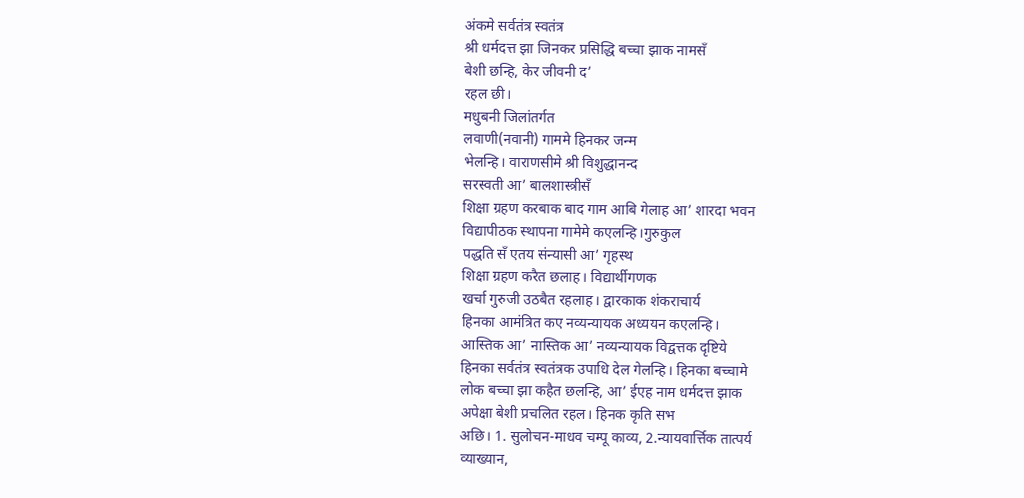अंकमे सर्वतंत्र स्वतंत्र
श्री धर्मदत्त झा जिनकर प्रसिद्धि बच्चा झाक नामसँ
बेशी छन्हि, केर जीवनी द’
रहल छी।
मधुबनी जिलांतर्गत
लवाणी(नवानी) गाममे हिनकर जन्म
भेलन्हि। वाराणसीमे श्री विशुद्धानन्द
सरस्वती आ’ बालशास्त्रीसँ
शिक्षा ग्रहण करबाक बाद गाम आबि गेलाह आ’ शारदा भवन
विद्यापीठक स्थापना गामेमे कएलन्हि।गुरुकुल
पद्धति सँ एतय संन्यासी आ’ गृहस्थ
शिक्षा ग्रहण करैत छलाह। विद्यार्थीगणक
खर्चा गुरुजी उठबैत रहलाह। द्वारकाक शंकराचार्य
हिनका आमंत्रित कए नव्यन्यायक अध्ययन कएलन्हि।
आस्तिक आ’ नास्तिक आ’ नव्यन्यायक विद्वत्तक दृष्टिये
हिनका सर्वतंत्र स्वतंत्रक उपाधि देल गेलन्हि। हिनका बच्चामे
लोक बच्चा झा कहैत छलन्हि, आ’ ईएह नाम धर्मदत्त झाक
अपेक्षा बेशी प्रचलित रहल। हिनक कृति सभ
अछि। 1. सुलोचन-माधव चम्पू काव्य, 2.न्यायवार्त्तिक तात्पर्य
व्याख्यान,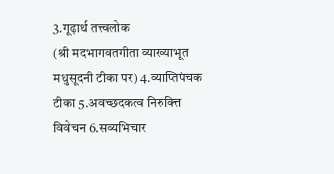3.गूढ़ार्थ तत्त्वलोक
(श्री मदभागवतगीता व्याख्याभूत
मधुसूदनी टीका पर) 4.व्याप्तिपंचक
टीका 5.अवच्छदकत्व निरुक्त्ति विवेचन 6.सव्यभिचार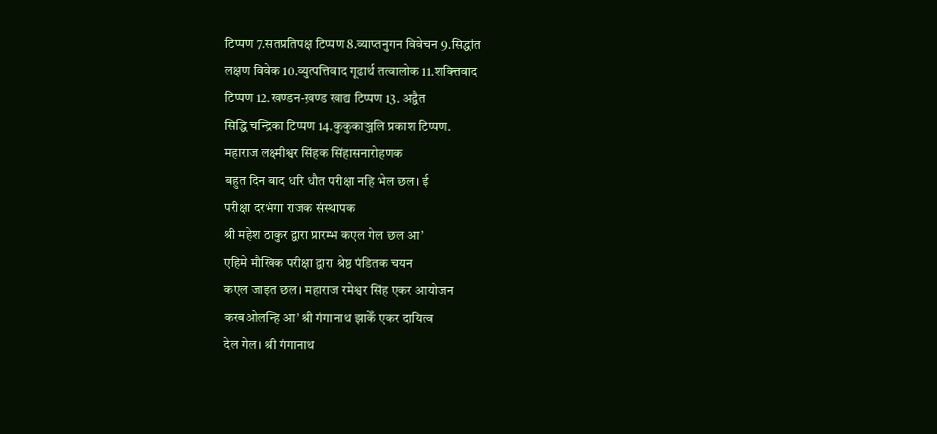टिप्पण 7.सतप्रतिपक्ष टिप्पण 8.व्याप्तनुगन विवेचन 9.सिद्धांत
लक्षण विवेक 10.व्युत्पत्तिवाद गूढार्थ तत्वालोक 11.शक्त्तिवाद
टिप्पण 12.खण्डन-ख़ण्ड खाद्य टिप्पण 13. अद्वैत
सिद्धि चन्द्रिका टिप्पण 14.कुकुकाञ्जलि प्रकाश टिप्पण.
महाराज लक्ष्मीश्वर सिंहक सिंहासनारोहणक
बहुत दिन बाद धरि धौत परीक्षा नहि भेल छल। ई
परीक्षा दरभंगा राजक संस्थापक
श्री महेश ठाकुर द्वारा प्रारम्भ कएल गेल छल आ’
एहिमे मौखिक परीक्षा द्वारा श्रेष्ठ पंडितक चयन
कएल जाइत छल। महाराज रमेश्वर सिंह एकर आयोजन
करबओलन्हि आ’ श्री गंगानाथ झाकेँ एकर दायित्व
देल गेल। श्री गंगानाथ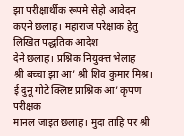झा परीक्षार्थीक रूपमे सेहो आवेदन
कएने छलाह। महाराज परेक्षाक हेतु लिखित पद्धतिक आदेश
देने छलाह। प्रश्निक नियुक्त्त भेलाह
श्री बच्चा झा आ’ श्री शिव कुमार मिश्र।
ई दुनू गोटे क्लिष्ट प्राश्निक आ’ कृपण परीक्षक
मानल जाइत छलाह। मुदा ताहि पर श्री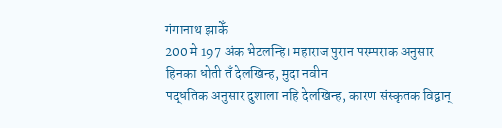गंगानाथ झाकेँ
200 मे 197 अंक भेटलन्हि। महाराज पुरान परम्पराक अनुसार
हिनका धोती तँ देलखिन्ह, मुदा नवीन
पद्धतिक अनुसार दुशाला नहि देलखिन्ह, कारण संस्कृतक विद्वान्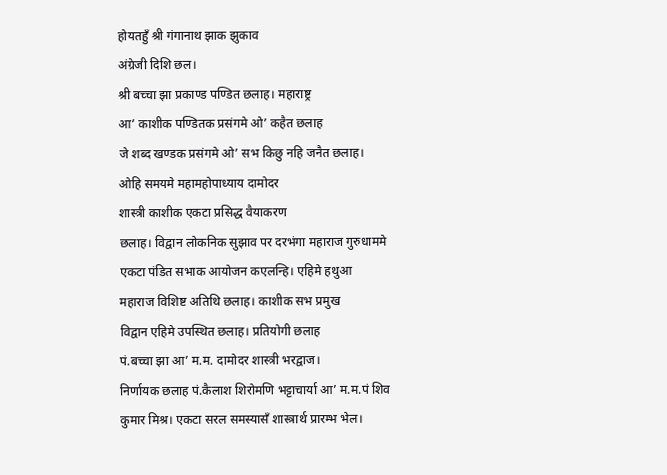होयतहुँ श्री गंगानाथ झाक झुकाव
अंग्रेजी दिशि छल।
श्री बच्चा झा प्रकाण्ड पण्डित छलाह। महाराष्ट्र
आ’ काशीक पण्डितक प्रसंगमे ओ’ कहैत छलाह
जे शब्द खण्डक प्रसंगमे ओ’ सभ किछु नहि जनैत छलाह।
ओहि समयमे महामहोपाध्याय दामोदर
शास्त्री काशीक एकटा प्रसिद्ध वैयाकरण
छलाह। विद्वान लोकनिक सुझाव पर दरभंगा महाराज गुरुधाममे
एकटा पंडित सभाक आयोजन कएलन्हि। एहिमे हथुआ
महाराज विशिष्ट अतिथि छलाह। काशीक सभ प्रमुख
विद्वान एहिमे उपस्थित छलाह। प्रतियोगी छलाह
पं.बच्चा झा आ’ म.म. दामोदर शास्त्री भरद्वाज।
निर्णायक छलाह पं.कैलाश शिरोमणि भट्टाचार्या आ’ म.म.पं शिव
कुमार मिश्र। एकटा सरल समस्यासँ शास्त्रार्थ प्रारम्भ भेल।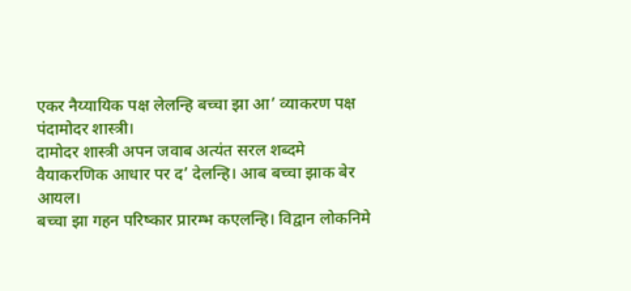एकर नैय्यायिक पक्ष लेलन्हि बच्चा झा आ’ व्याकरण पक्ष
पंदामोदर शास्त्री।
दामोदर शास्त्री अपन जवाब अत्यंत सरल शब्दमे
वैयाकरणिक आधार पर द’ देलन्हि। आब बच्चा झाक बेर आयल।
बच्चा झा गहन परिष्कार प्रारम्भ कएलन्हि। विद्वान लोकनिमे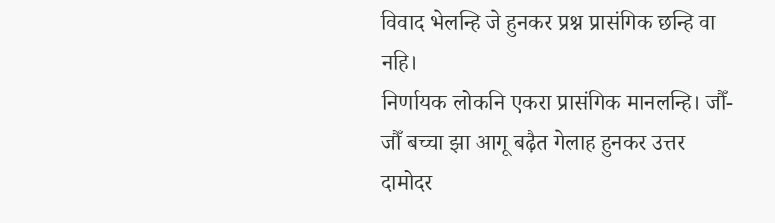विवाद भेलन्हि जे हुनकर प्रश्न प्रासंगिक छन्हि वा नहि।
निर्णायक लोकनि एकरा प्रासंगिक मानलन्हि। जौँ-
जौँ बच्चा झा आगू बढ़ैत गेलाह हुनकर उत्तर दामोदर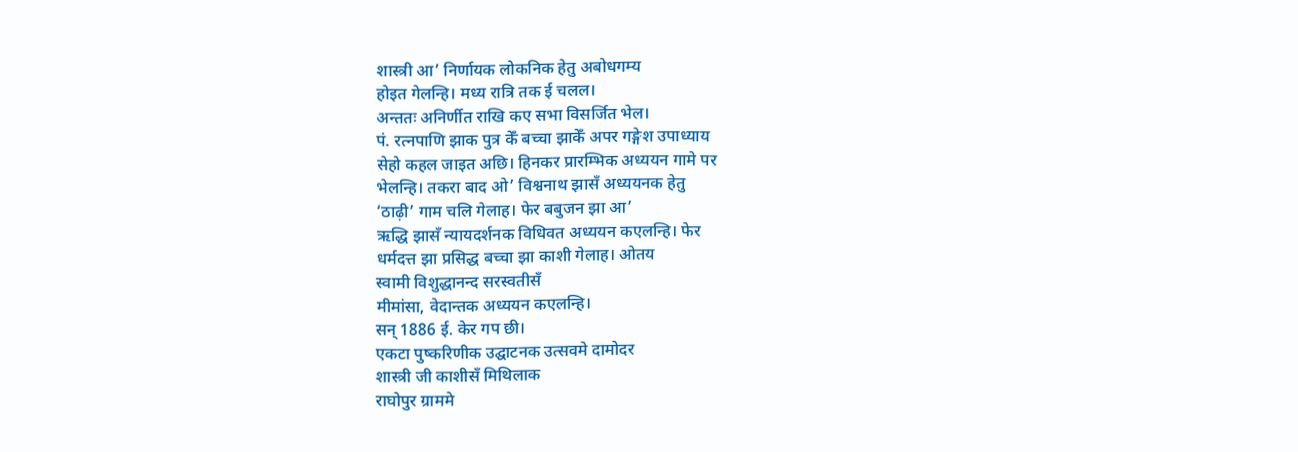शास्त्री आ’ निर्णायक लोकनिक हेतु अबोधगम्य
होइत गेलन्हि। मध्य रात्रि तक ई चलल।
अन्ततः अनिर्णीत राखि कए सभा विसर्जित भेल।
पं. रत्नपाणि झाक पुत्र केँ बच्चा झाकेँ अपर गङ्गेश उपाध्याय
सेहो कहल जाइत अछि। हिनकर प्रारम्भिक अध्ययन गामे पर
भेलन्हि। तकरा बाद ओ’ विश्वनाथ झासँ अध्ययनक हेतु
‘ठाढ़ी’ गाम चलि गेलाह। फेर बबुजन झा आ’
ऋद्धि झासँ न्यायदर्शनक विधिवत अध्ययन कएलन्हि। फेर
धर्मदत्त झा प्रसिद्ध बच्चा झा काशी गेलाह। ओतय
स्वामी विशुद्धानन्द सरस्वतीसँ
मीमांसा, वेदान्तक अध्ययन कएलन्हि।
सन् 1886 ई. केर गप छी।
एकटा पुष्करिणीक उद्घाटनक उत्सवमे दामोदर
शास्त्री जी काशीसँ मिथिलाक
राघोपुर ग्राममे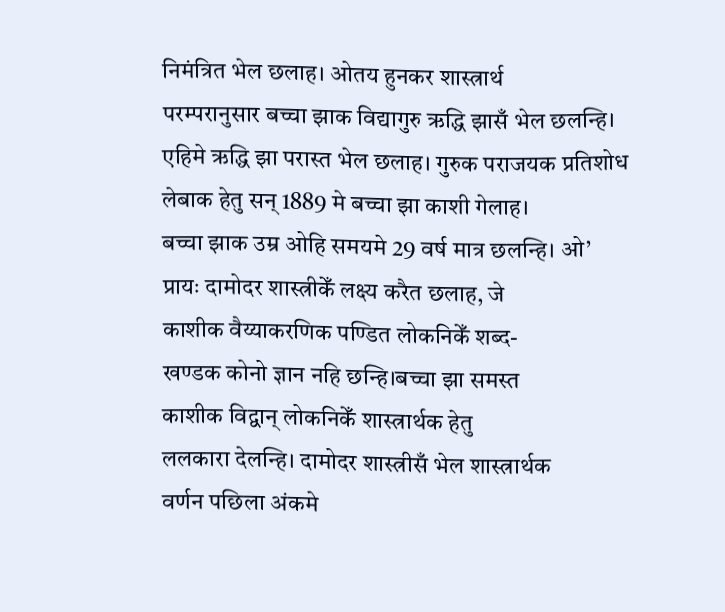निमंत्रित भेल छलाह। ओतय हुनकर शास्त्रार्थ
परम्परानुसार बच्चा झाक विद्यागुरु ऋद्धि झासँ भेल छलन्हि।
एहिमे ऋद्धि झा परास्त भेल छलाह। गुरुक पराजयक प्रतिशोध
लेबाक हेतु सन् 1889 मे बच्चा झा काशी गेलाह।
बच्चा झाक उम्र ओहि समयमे 29 वर्ष मात्र छलन्हि। ओ’
प्रायः दामोदर शास्त्रीकेँ लक्ष्य करैत छलाह, जे
काशीक वैय्याकरणिक पण्डित लोकनिकेँ शब्द-
खण्डक कोनो ज्ञान नहि छन्हि।बच्चा झा समस्त
काशीक विद्वान् लोकनिकेँ शास्त्रार्थक हेतु
ललकारा देलन्हि। दामोदर शास्त्रीसँ भेल शास्त्रार्थक
वर्णन पछिला अंकमे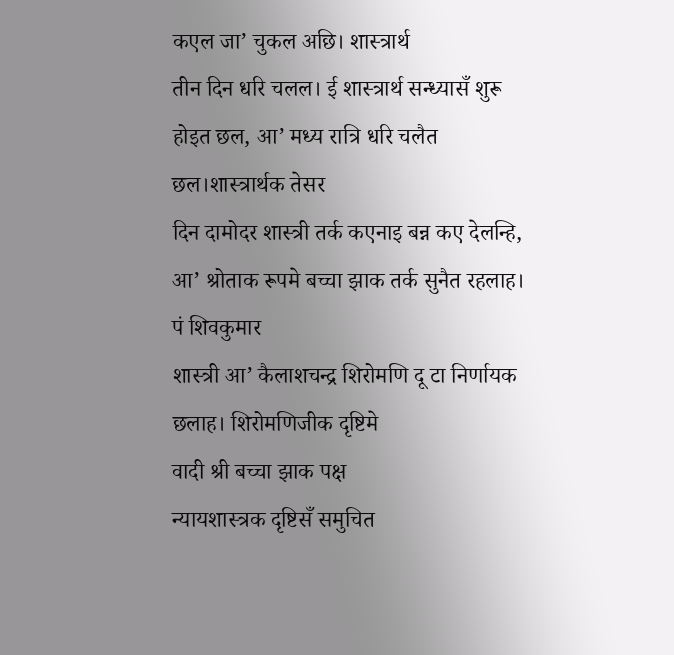कएल जा’ चुकल अछि। शास्त्रार्थ
तीन दिन धरि चलल। ई शास्त्रार्थ सन्ध्यासँ शुरू
होइत छल, आ’ मध्य रात्रि धरि चलैत छल।शास्त्रार्थक तेसर
दिन दामोदर शास्त्री तर्क कएनाइ बन्न कए देलन्हि,
आ’ श्रोताक रूपमे बच्चा झाक तर्क सुनैत रहलाह। पं शिवकुमार
शास्त्री आ’ कैलाशचन्द्र शिरोमणि दू टा निर्णायक
छलाह। शिरोमणिजीक दृष्टिमे
वादी श्री बच्चा झाक पक्ष
न्यायशास्त्रक दृष्टिसँ समुचित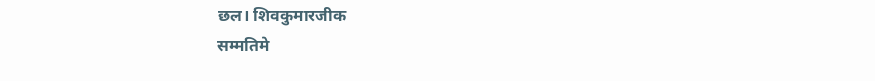छल। शिवकुमारजीक
सम्मतिमे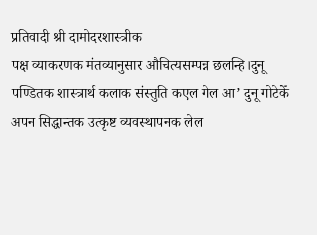प्रतिवादी श्री दामोदरशास्त्रीक
पक्ष व्याकरणक मंतव्यानुसार औचित्यसम्पन्न छलन्हि।दुनू
पण्डितक शास्त्रार्थ कलाक संस्तुति कएल गेल आ’ दुनू गोटेकेँ
अपन सिद्धान्तक उत्कृष्ट व्यवस्थापनक लेल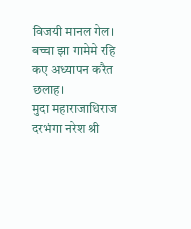विजयी मानल गेल।
बच्चा झा गामेमे रहि कए अध्यापन करैत छलाह।
मुदा महाराजाधिराज दरभंगा नरेश श्री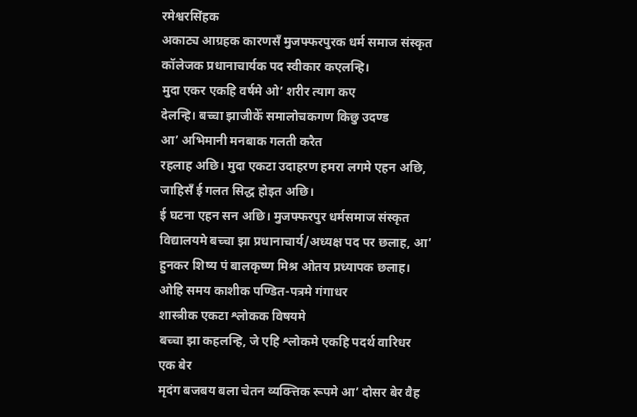रमेश्वरसिंहक
अकाट्य आग्रहक कारणसँ मुजफ्फरपुरक धर्म समाज संस्कृत
कॉलेजक प्रधानाचार्यक पद स्वीकार कएलन्हि।
मुदा एकर एकहि वर्षमे ओ’ शरीर त्याग कए
देलन्हि। बच्चा झाजीकेँ समालोचकगण किछु उदण्ड
आ’ अभिमानी मनबाक गलती करैत
रहलाह अछि। मुदा एकटा उदाहरण हमरा लगमे एहन अछि,
जाहिसँ ई गलत सिद्ध होइत अछि।
ई घटना एहन सन अछि। मुजफ्फरपुर धर्मसमाज संस्कृत
विद्यालयमे बच्चा झा प्रधानाचार्य/अध्यक्ष पद पर छलाह, आ’
हुनकर शिष्य पं बालकृष्ण मिश्र ओतय प्रध्यापक छलाह।
ओहि समय काशीक पण्डित-पत्रमे गंगाधर
शास्त्रीक एकटा श्लोकक विषयमे
बच्चा झा कहलन्हि, जे एहि श्लोकमे एकहि पदर्थ वारिधर
एक बेर
मृदंग बजबय बला चेतन व्यक्त्तिक रूपमे आ’ दोसर बेर वैह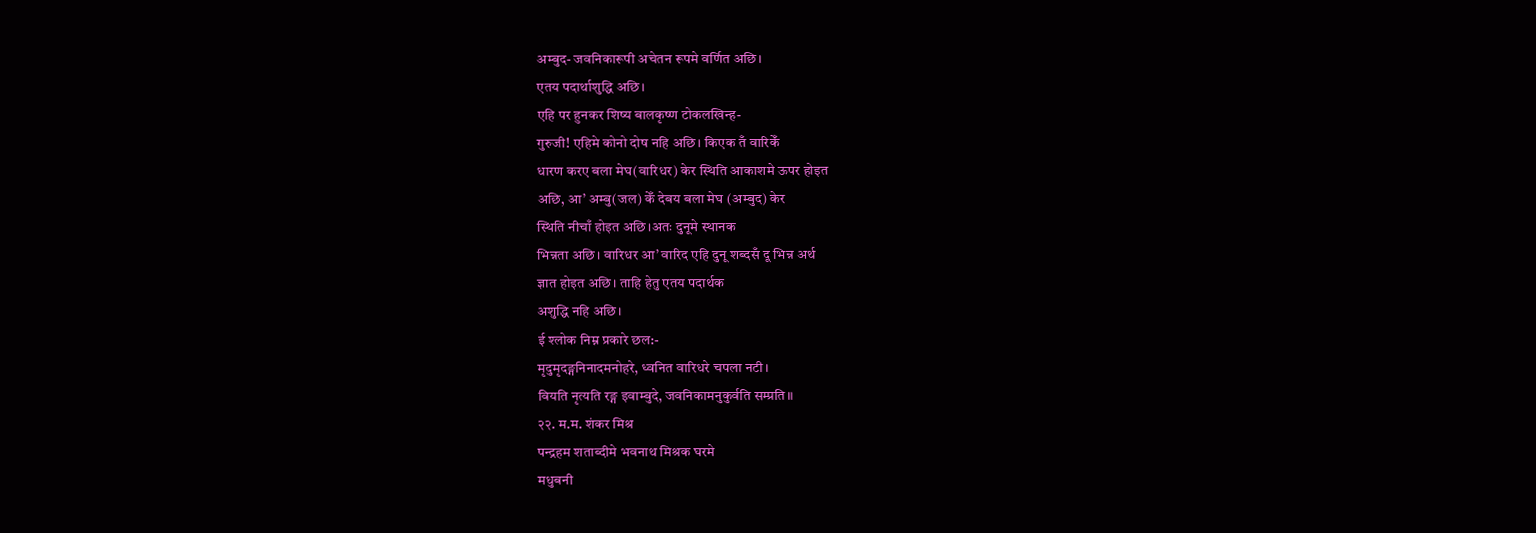अम्बुद- जवनिकारूपी अचेतन रूपमे वर्णित अछि।
एतय पदार्थाशुद्धि अछि।
एहि पर हुनकर शिष्य बालकृष्ण टोकलखिन्ह-
गुरुजी! एहिमे कोनो दोष नहि अछि। किएक तँ वारिकेँ
धारण करए बला मेघ(वारिधर) केर स्थिति आकाशमे ऊपर होइत
अछि, आ’ अम्बु(जल) केँ देबय बला मेघ (अम्बुद) केर
स्थिति नीचाँ होइत अछि।अतः दुनूमे स्थानक
भिन्नता अछि। वारिधर आ’ वारिद एहि दुनू शब्दसँ दू भिन्न अर्थ
ज्ञात होइत अछि। ताहि हेतु एतय पदार्थक
अशुद्धि नहि अछि।
ई श्लोक निम्न प्रकारे छल:-
मृदुमृदङ्गनिनादमनोहरे, ध्वनित वारिधरे चपला नटी।
वियति नृत्यति रङ्ग इवाम्बुदे, जवनिकामनुकुर्वति सम्प्रति॥
२२. म.म. शंकर मिश्र
पन्द्रहम शताब्दीमे भवनाथ मिश्रक घरमे
मधुबनी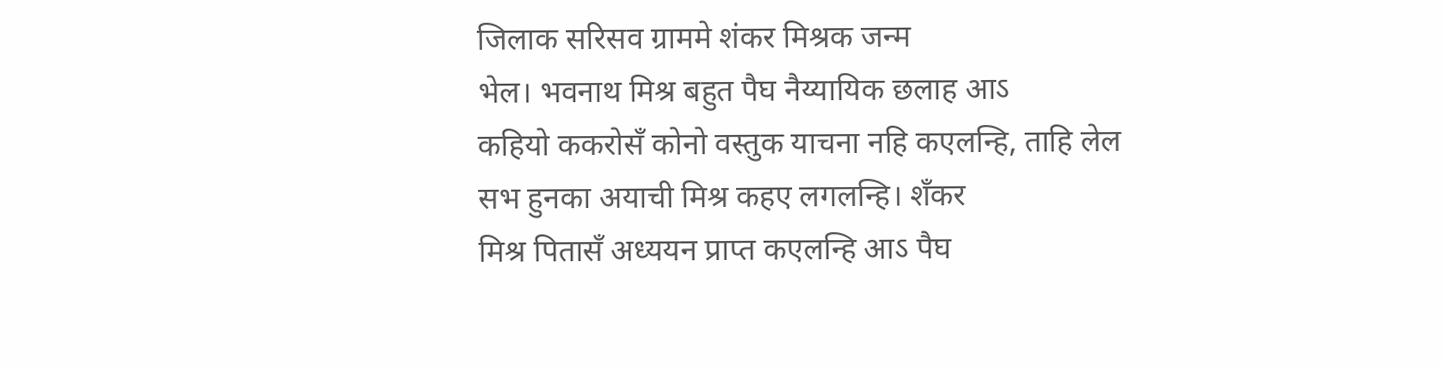जिलाक सरिसव ग्राममे शंकर मिश्रक जन्म
भेल। भवनाथ मिश्र बहुत पैघ नैय्यायिक छलाह आऽ
कहियो ककरोसँ कोनो वस्तुक याचना नहि कएलन्हि, ताहि लेल
सभ हुनका अयाची मिश्र कहए लगलन्हि। शँकर
मिश्र पितासँ अध्ययन प्राप्त कएलन्हि आऽ पैघ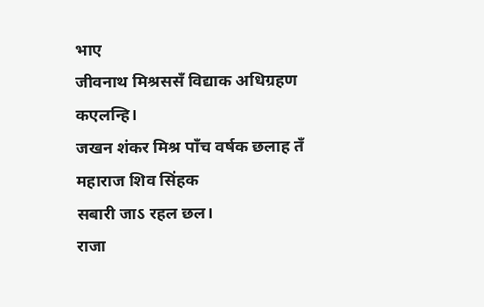भाए
जीवनाथ मिश्रससँ विद्याक अधिग्रहण कएलन्हि।
जखन शंकर मिश्र पाँच वर्षक छलाह तँ महाराज शिव सिंहक
सबारी जाऽ रहल छल।
राजा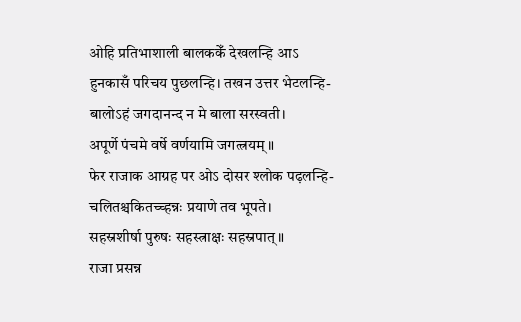ओहि प्रतिभाशाली बालककेँ देखलन्हि आऽ
हुनकासँ परिचय पुछलन्हि। तखन उत्तर भेटलन्हि-
बालोऽहं जगदानन्द न मे बाला सरस्वती।
अपूर्णे पंचमे वर्षे वर्णयामि जगत्त्रयम् ॥
फेर राजाक आग्रह पर ओऽ दोसर श्लोक पढ़लन्हि-
चलितश्चकितच्च्हन्नः प्रयाणे तव भूपते।
सहस्रशीर्षा पुरुषः सहस्त्राक्षः सहस्रपात् ॥
राजा प्रसन्न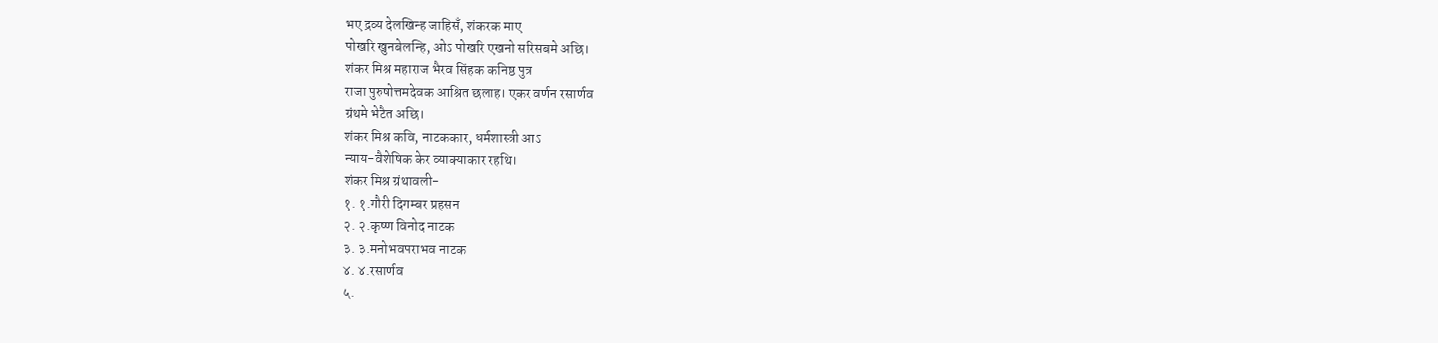भए द्रव्य देलखिन्ह जाहिसँ, शंकरक माए
पोखरि खुनबेलन्हि, ओऽ पोखरि एखनो सरिसबमे अछि।
शंकर मिश्र महाराज भैरव सिंहक कनिष्ठ पुत्र
राजा पुरुषोत्तमदेवक आश्रित छलाह। एकर वर्णन रसार्णव
ग्रंथमे भेटैत अछि।
शंकर मिश्र कवि, नाटककार, धर्मशास्त्री आऽ
न्याय-वैशेषिक केर व्याक्याकार रहथि।
शंकर मिश्र ग्रंथावली-
१. १.गौरी दिगम्बर प्रहसन
२. २.कृष्ण विनोद नाटक
३. ३.मनोभवपराभव नाटक
४. ४.रसार्णव
५.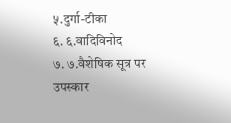५.दुर्गा-टीका
६. ६.वादिविनोद
७. ७.वैशेषिक सूत्र पर उपस्कार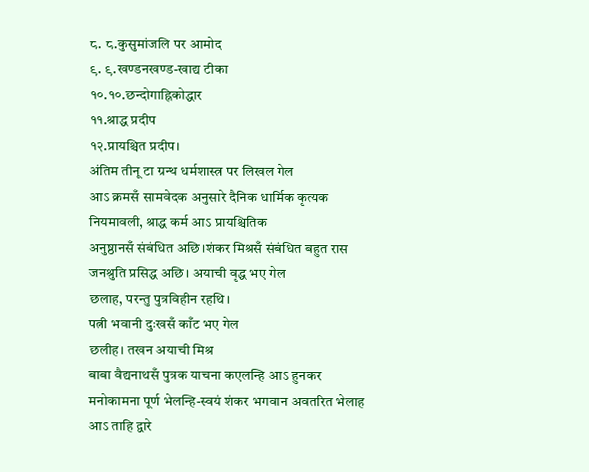८. ८.कुसुमांजलि पर आमोद
९. ९.खण्डनखण्ड-खाद्य टीका
१०.१०.छन्दोगाह्निकोद्धार
११.श्राद्ध प्रदीप
१२.प्रायश्चित प्रदीप।
अंतिम तीनू टा ग्रन्थ धर्मशास्त्र पर लिखल गेल
आऽ क्रमसँ सामवेदक अनुसारे दैनिक धार्मिक कृत्यक
नियमावली, श्राद्ध कर्म आऽ प्रायश्चितिक
अनुष्ठानसँ संबंधित अछि।शंकर मिश्रसँ संबंधित बहुत रास
जनश्रुति प्रसिद्ध अछि। अयाची वृद्ध भए गेल
छलाह, परन्तु पुत्रविहीन रहथि।
पत्नी भवानी दुःखसँ काँट भए गेल
छलीह। तखन अयाची मिश्र
बाबा वैद्यनाथसँ पुत्रक याचना कएलन्हि आऽ हुनकर
मनोकामना पूर्ण भेलन्हि-स्वयं शंकर भगवान अवतरित भेलाह
आऽ ताहि द्वारे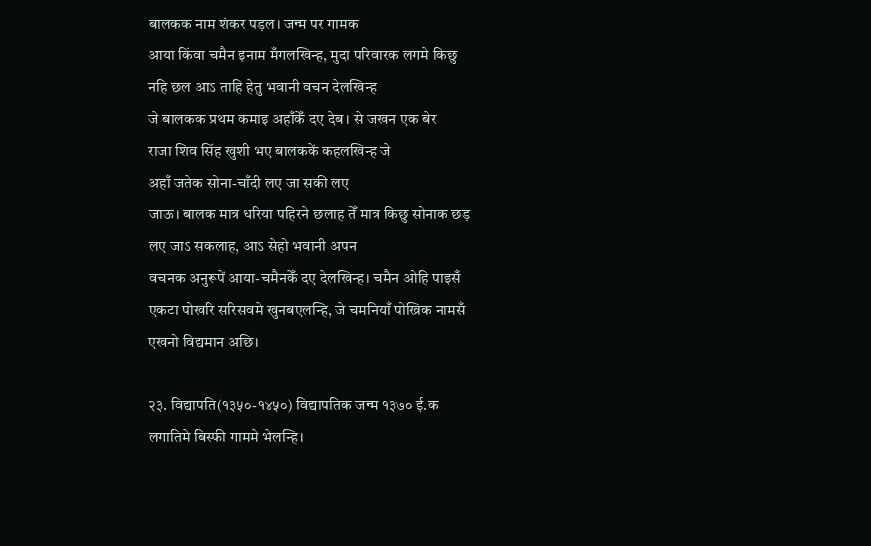बालकक नाम शंकर पड़ल। जन्म पर गामक
आया किंवा चमैन इनाम मँगलखिन्ह, मुदा परिवारक लगमे किछु
नहि छल आऽ ताहि हेतु भवानी वचन देलखिन्ह
जे बालकक प्रथम कमाइ अहाँकेँ दए देब। से जखन एक बेर
राजा शिव सिंह खुशी भए बालककें कहलखिन्ह जे
अहाँ जतेक सोना-चाँदी लए जा सकी लए
जाऊ। बालक मात्र धरिया पहिरने छलाह तेँ मात्र किछु सोनाक छड़
लए जाऽ सकलाह, आऽ सेहो भवानी अपन
वचनक अनुरूपें आया-चमैनकेँ दए देलखिन्ह। चमैन ओहि पाइसँ
एकटा पोखरि सरिसवमे खुनबएलन्हि, जे चमनियाँ पोख्रिक नामसँ
एखनो विद्यमान अछि।

२३. विद्यापति(१३५०-१४५०) विद्यापतिक जन्म १३७० ई.क
लगातिमे बिस्फी गाममे भेलन्हि।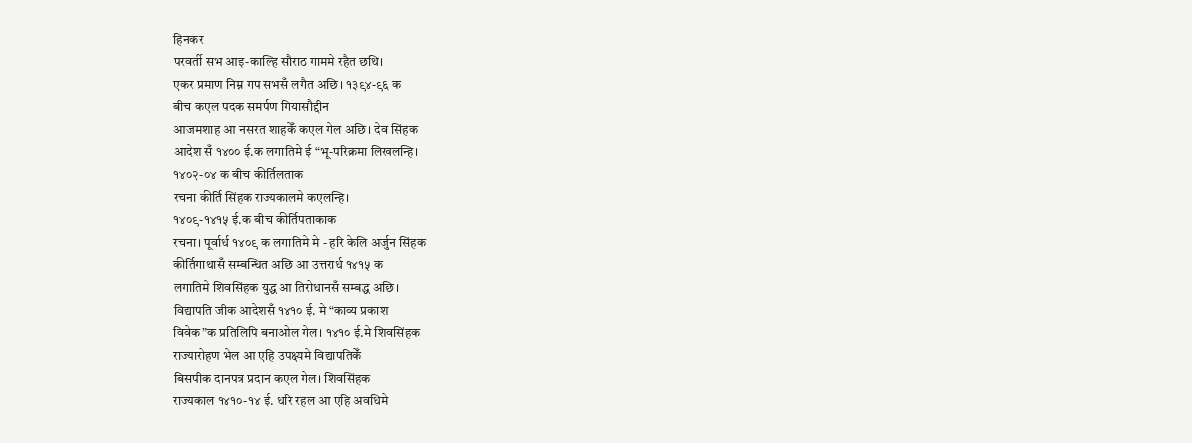हिनकर
परवर्ती सभ आइ-काल्हि सौराठ गाममे रहैत छथि।
एकर प्रमाण निम्न गप सभसँ लगैत अछि। १३९४-९६ क
बीच कएल पदक समर्पण गियासौद्दीन
आजमशाह आ नसरत शाहकेँ कएल गेल अछि। देव सिंहक
आदेश सँ १४०० ई.क लगातिमे ई “भू-परिक्रमा लिखलन्हि।
१४०२-०४ क बीच कीर्तिलताक
रचना कीर्ति सिंहक राज्यकालमे कएलन्हि।
१४०९-१४१५ ई.क बीच कीर्तिपताकाक
रचना। पूर्वार्ध १४०९ क लगातिमे मे - हरि केलि अर्जुन सिंहक
कीर्तिगाथासँ सम्बन्धित अछि आ उत्तरार्ध १४१५ क
लगातिमे शिवसिंहक युद्ध आ तिरोधानसँ सम्बद्ध अछि।
विद्यापति जीक आदेशसँ १४१० ई. मे “काव्य प्रकाश
विवेक”क प्रतिलिपि बनाओल गेल। १४१० ई.मे शिवसिंहक
राज्यारोहण भेल आ एहि उपक्ष्यमे विद्यापतिकेँ
बिसपीक दानपत्र प्रदान कएल गेल। शिवसिंहक
राज्यकाल १४१०-१४ ई. धरि रहल आ एहि अवधिमे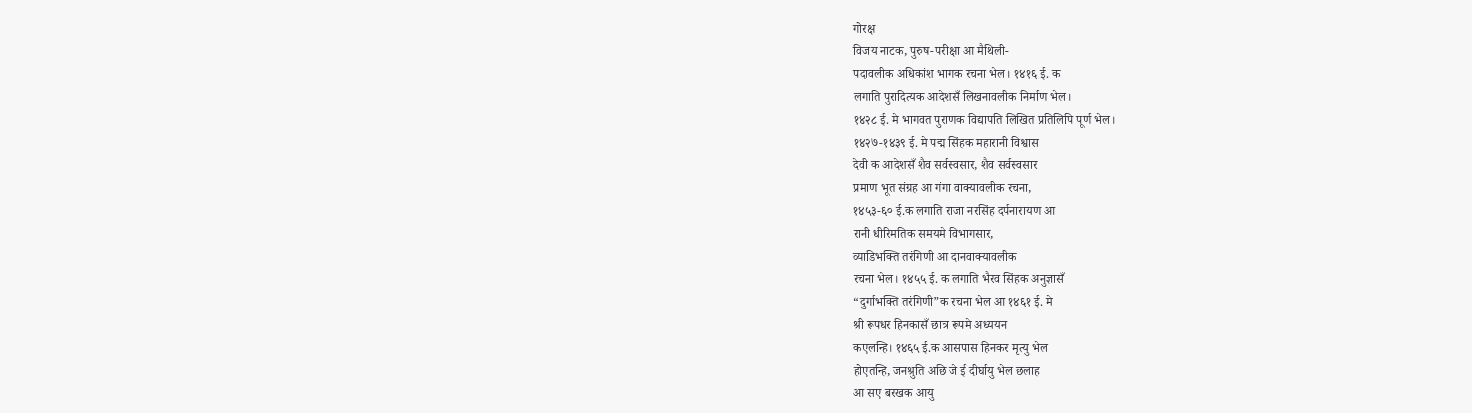गोरक्ष
विजय नाटक, पुरुष-परीक्षा आ मैथिली-
पदावलीक अधिकांश भागक रचना भेल। १४१६ ई. क
लगाति पुरादित्यक आदेशसँ लिखनावलीक निर्माण भेल।
१४२८ ई. मे भागवत पुराणक विद्यापति लिखित प्रतिलिपि पूर्ण भेल।
१४२७-१४३९ ई. मे पद्म सिंहक महारानी विश्वास
देवी क आदेशसँ शैव सर्वस्वसार, शैव सर्वस्वसार
प्रमाण भूत संग्रह आ गंगा वाक्यावलीक रचना,
१४५३-६० ई.क लगाति राजा नरसिंह दर्पनारायण आ
रानी धीरिमतिक समयमे विभागसार,
व्याडिभक्ति तरंगिणी आ दानवाक्यावलीक
रचना भेल। १४५५ ई. क लगाति भैरव सिंहक अनुज्ञासँ
“दुर्गाभक्ति तरंगिणी”क रचना भेल आ १४६१ ई. मे
श्री रूपधर हिनकासँ छात्र रूपमे अध्ययन
कएलन्हि। १४६५ ई.क आसपास हिनकर मृत्यु भेल
होएतन्हि, जनश्रुति अछि जे ई दीर्घायु भेल छलाह
आ सए बरखक आयु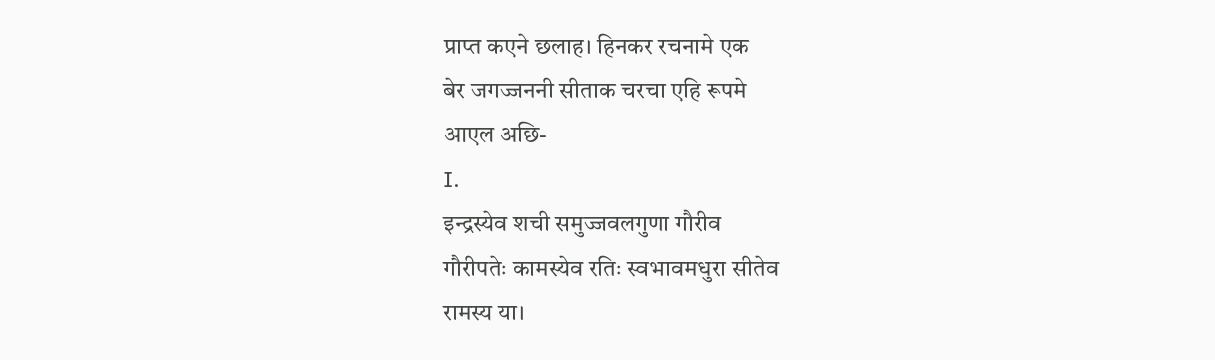प्राप्त कएने छलाह। हिनकर रचनामे एक
बेर जगज्जननी सीताक चरचा एहि रूपमे
आएल अछि-
I.
इन्द्रस्येव शची समुज्जवलगुणा गौरीव
गौरीपतेः कामस्येव रतिः स्वभावमधुरा सीतेव
रामस्य या।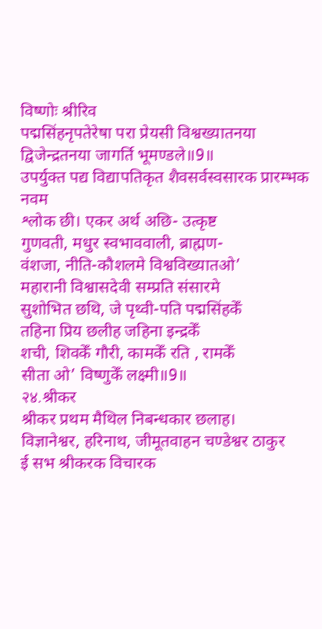विष्णोः श्रीरिव
पद्मसिंहनृपतेरेषा परा प्रेयसी विश्वख्यातनया
द्विजेन्द्रतनया जागर्ति भूमण्डले॥9॥
उपर्युक्त पद्य विद्यापतिकृत शैवसर्वस्वसारक प्रारम्भक नवम
श्लोक छी। एकर अर्थ अछि- उत्कृष्ट
गुणवती, मधुर स्वभाववाली, ब्राह्मण-
वंशजा, नीति-कौशलमे विश्वविख्यातओ’
महारानी विश्वासदेवी सम्प्रति संसारमे
सुशोभित छथि, जे पृथ्वी-पति पद्मसिंहकेँ
तहिना प्रिय छलीह जहिना इन्द्रकेँ
शची, शिवकेँ गौरी, कामकेँ रति , रामकेँ
सीता ओ’ विष्णुकेँ लक्ष्मी॥9॥
२४.श्रीकर
श्रीकर प्रथम मैथिल निबन्धकार छलाह।
विज्ञानेश्वर, हरिनाथ, जीमूतवाहन चण्डेश्वर ठाकुर
ई सभ श्रीकरक विचारक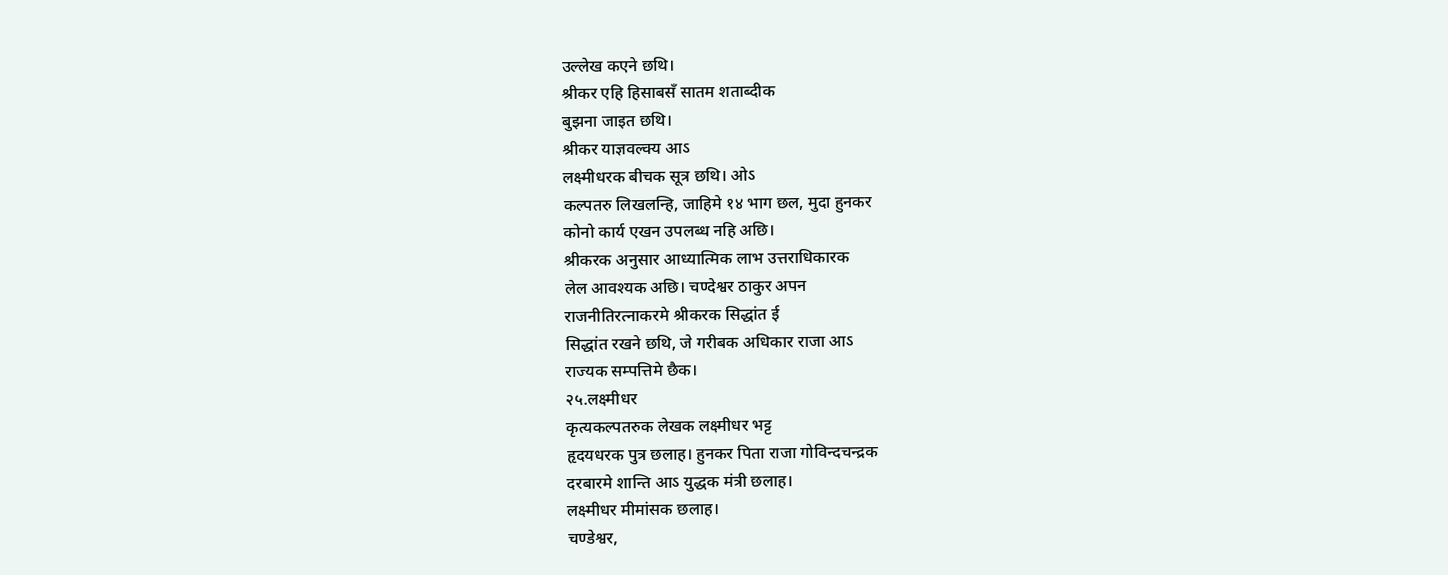उल्लेख कएने छथि।
श्रीकर एहि हिसाबसँ सातम शताब्दीक
बुझना जाइत छथि।
श्रीकर याज्ञवल्क्य आऽ
लक्ष्मीधरक बीचक सूत्र छथि। ओऽ
कल्पतरु लिखलन्हि, जाहिमे १४ भाग छल, मुदा हुनकर
कोनो कार्य एखन उपलब्ध नहि अछि।
श्रीकरक अनुसार आध्यात्मिक लाभ उत्तराधिकारक
लेल आवश्यक अछि। चण्देश्वर ठाकुर अपन
राजनीतिरत्नाकरमे श्रीकरक सिद्धांत ई
सिद्धांत रखने छथि, जे गरीबक अधिकार राजा आऽ
राज्यक सम्पत्तिमे छैक।
२५.लक्ष्मीधर
कृत्यकल्पतरुक लेखक लक्ष्मीधर भट्ट
हृदयधरक पुत्र छलाह। हुनकर पिता राजा गोविन्दचन्द्रक
दरबारमे शान्ति आऽ युद्धक मंत्री छलाह।
लक्ष्मीधर मीमांसक छलाह।
चण्डेश्वर,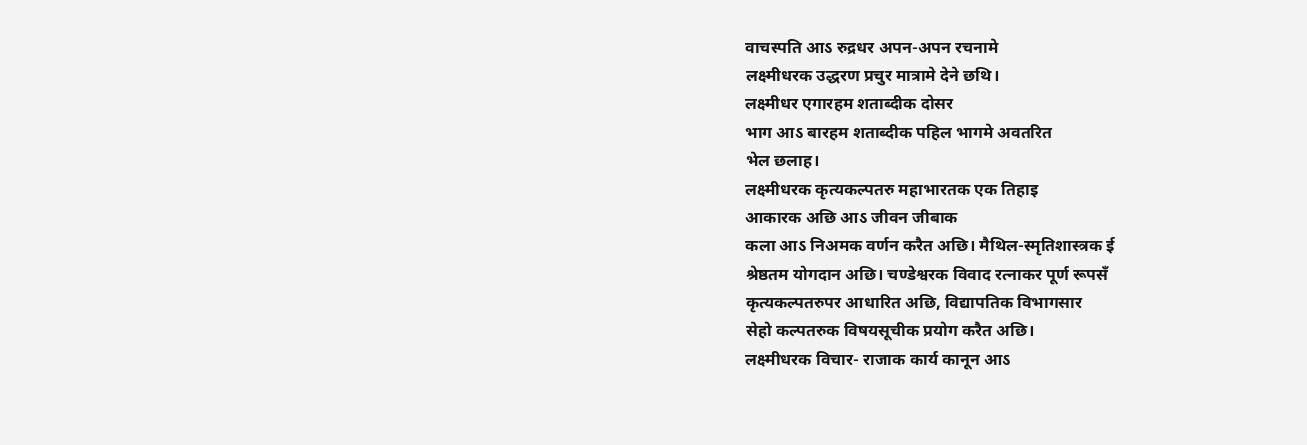वाचस्पति आऽ रुद्रधर अपन-अपन रचनामे
लक्ष्मीधरक उद्धरण प्रचुर मात्रामे देने छथि।
लक्ष्मीधर एगारहम शताब्दीक दोसर
भाग आऽ बारहम शताब्दीक पहिल भागमे अवतरित
भेल छलाह।
लक्ष्मीधरक कृत्यकल्पतरु महाभारतक एक तिहाइ
आकारक अछि आऽ जीवन जीबाक
कला आऽ निअमक वर्णन करैत अछि। मैथिल-स्मृतिशास्त्रक ई
श्रेष्ठतम योगदान अछि। चण्डेश्वरक विवाद रत्नाकर पूर्ण रूपसँ
कृत्यकल्पतरुपर आधारित अछि, विद्यापतिक विभागसार
सेहो कल्पतरुक विषयसूचीक प्रयोग करैत अछि।
लक्ष्मीधरक विचार- राजाक कार्य कानून आऽ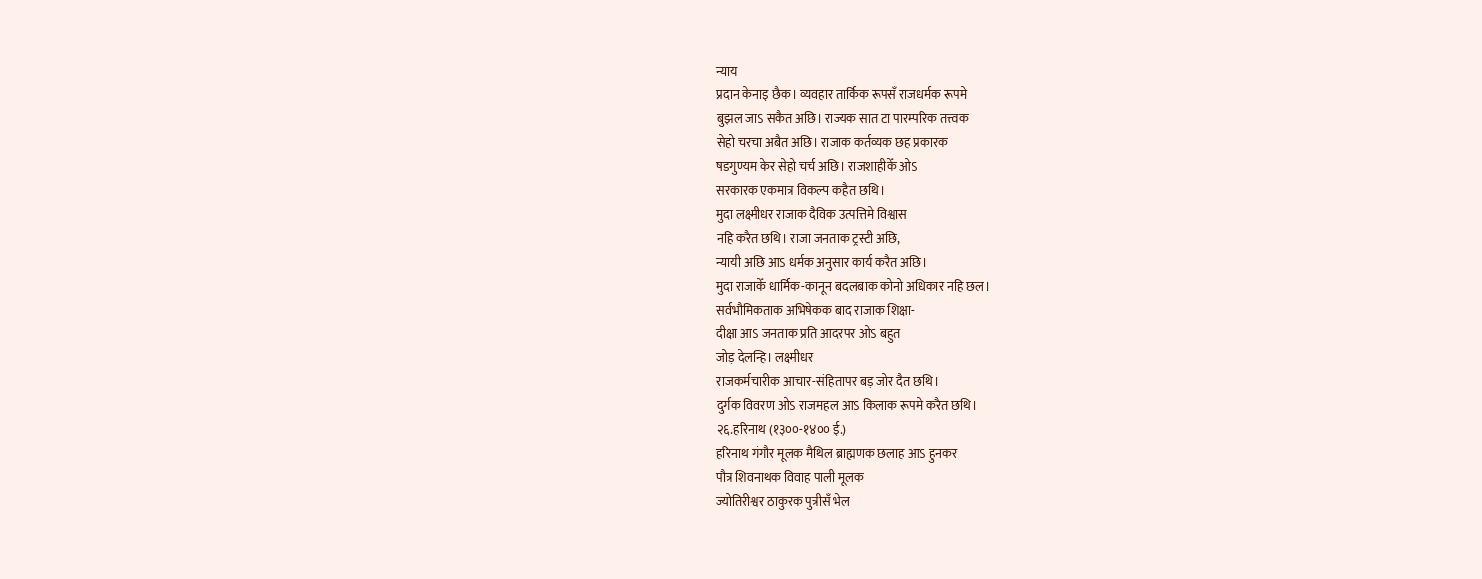न्याय
प्रदान केनाइ छैक। व्यवहार तार्किक रूपसँ राजधर्मक रूपमे
बुझल जाऽ सकैत अछि। राज्यक सात टा पारम्परिक तत्त्वक
सेहो चरचा अबैत अछि। राजाक कर्तव्यक छह प्रकारक
षडगुण्यम केर सेहो चर्च अछि। राजशाहीकेँ ओऽ
सरकारक एकमात्र विकल्प कहैत छथि।
मुदा लक्ष्मीधर राजाक दैविक उत्पत्तिमे विश्वास
नहि करैत छथि। राजा जनताक ट्रस्टी अछि,
न्यायी अछि आऽ धर्मक अनुसार कार्य करैत अछि।
मुदा राजाकेँ धार्मिक-कानून बदलबाक कोनो अधिकार नहि छल।
सर्वभौमिकताक अभिषेकक बाद राजाक शिक्षा-
दीक्षा आऽ जनताक प्रति आदरपर ओऽ बहुत
जोड़ देलन्हि। लक्ष्मीधर
राजकर्मचारीक आचार-संहितापर बड़ जोर दैत छथि।
दुर्गक विवरण ओऽ राजमहल आऽ किलाक रूपमे करैत छथि।
२६.हरिनाथ (१३००-१४०० ई.)
हरिनाथ गंगौर मूलक मैथिल ब्राह्मणक छलाह आऽ हुनकर
पौत्र शिवनाथक विवाह पाली मूलक
ज्योतिरीश्वर ठाकुरक पुत्रीसँ भेल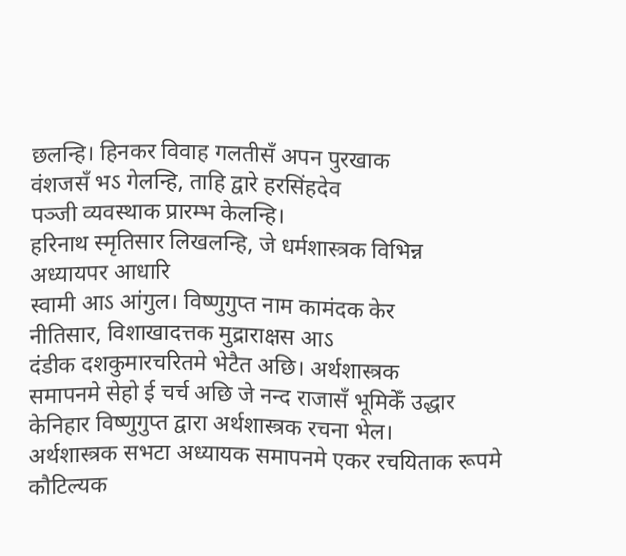छलन्हि। हिनकर विवाह गलतीसँ अपन पुरखाक
वंशजसँ भऽ गेलन्हि, ताहि द्वारे हरसिंहदेव
पञ्जी व्यवस्थाक प्रारम्भ केलन्हि।
हरिनाथ स्मृतिसार लिखलन्हि, जे धर्मशास्त्रक विभिन्न
अध्यायपर आधारि
स्वामी आऽ आंगुल। विष्णुगुप्त नाम कामंदक केर
नीतिसार, विशाखादत्तक मुद्राराक्षस आऽ
दंडीक दशकुमारचरितमे भेटैत अछि। अर्थशास्त्रक
समापनमे सेहो ई चर्च अछि जे नन्द राजासँ भूमिकेँ उद्धार
केनिहार विष्णुगुप्त द्वारा अर्थशास्त्रक रचना भेल।
अर्थशास्त्रक सभटा अध्यायक समापनमे एकर रचयिताक रूपमे
कौटिल्यक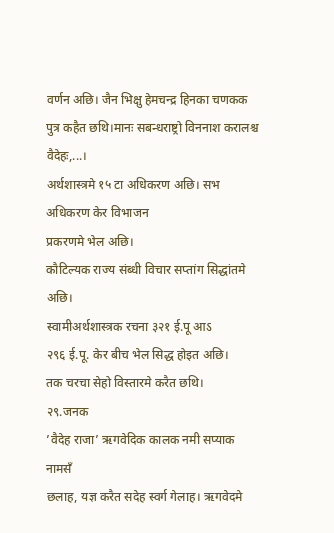वर्णन अछि। जैन भिक्षु हेमचन्द्र हिनका चणकक
पुत्र कहैत छथि।मानः सबन्धराष्ट्रो विननाश करालश्च वैदेहः,...।
अर्थशास्त्रमे १५ टा अधिकरण अछि। सभ अधिकरण केर विभाजन
प्रकरणमे भेल अछि।
कौटिल्यक राज्य संब्धी विचार सप्तांग सिद्धांतमे अछि।
स्वामीअर्थशास्त्रक रचना ३२१ ई.पू आऽ
२९६ ई.पू. केर बीच भेल सिद्ध होइत अछि।
तक चरचा सेहो विस्तारमे करैत छथि।
२९.जनक
’वैदेह राजा’ ऋगवेदिक कालक नमी सप्याक नामसँ
छलाह, यज्ञ करैत सदेह स्वर्ग गेलाह। ऋगवेदमे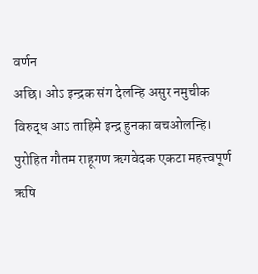वर्णन
अछि। ओऽ इन्द्रक संग देलन्हि असुर नमुचीक
विरुद्ध आऽ ताहिमे इन्द्र हुनका बचओलन्हि।
पुरोहित गौतम राहूगण ऋगवेदक एकटा महत्त्वपूर्ण
ऋषि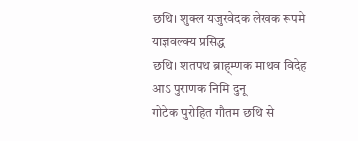छथि। शुक्ल यजुरवेदक लेखक रूपमे याज्ञवल्क्य प्रसिद्ध
छथि। शतपथ ब्राह्म्णक माथव विदेह आऽ पुराणक निमि दुनू
गोटेक पुरोहित गौतम छथि से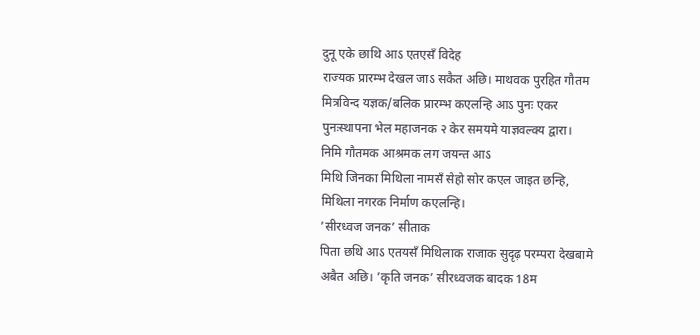दुनू एके छाथि आऽ एतएसँ विदेह
राज्यक प्रारम्भ देखल जाऽ सकैत अछि। माथवक पुरहित गौतम
मित्रविन्द यज्ञक/बलिक प्रारम्भ कएलन्हि आऽ पुनः एकर
पुनःस्थापना भेल महाजनक २ केर समयमे याज्ञवल्क्य द्वारा।
निमि गौतमक आश्रमक लग जयन्त आऽ
मिथि जिनका मिथिला नामसँ सेहो सोर कएल जाइत छन्हि,
मिथिला नगरक निर्माण कएलन्हि।
’सीरध्वज जनक’ सीताक
पिता छथि आऽ एतयसँ मिथिलाक राजाक सुदृढ़ परम्परा देखबामे
अबैत अछि। ’कृति जनक’ सीरध्वजक बादक 18म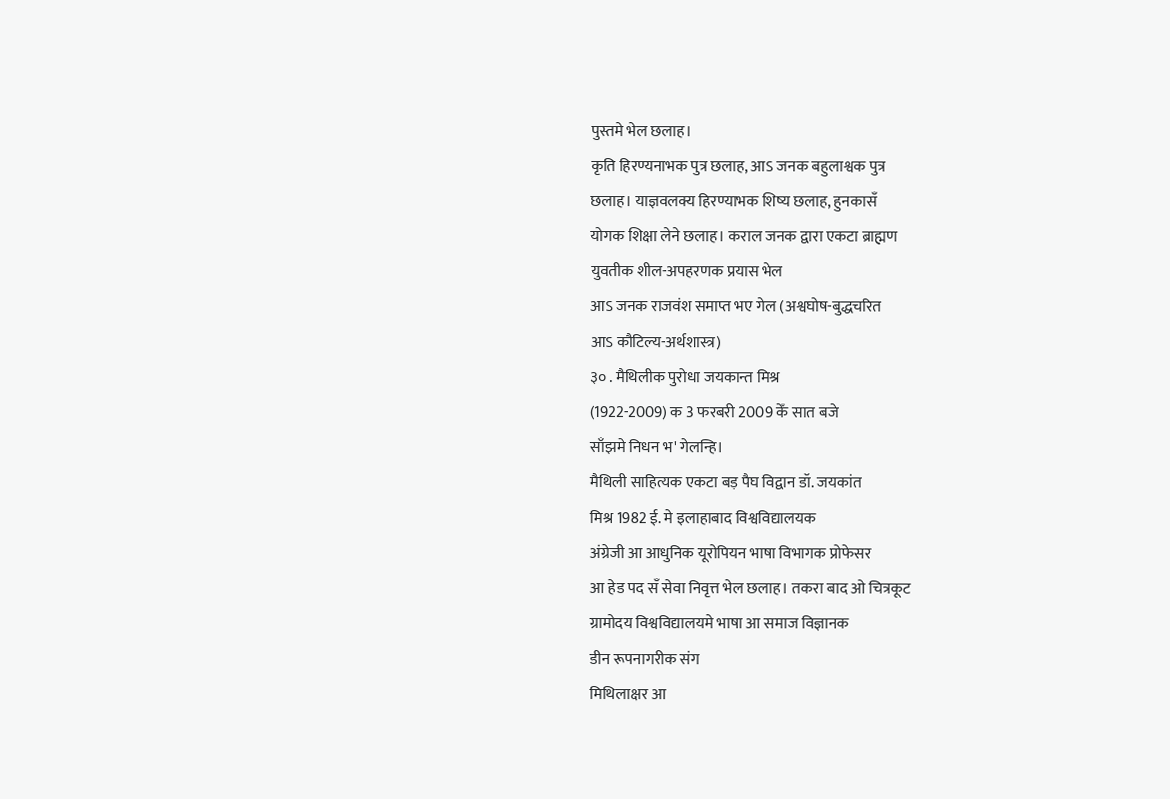पुस्तमे भेल छलाह।
कृति हिरण्यनाभक पुत्र छलाह, आऽ जनक बहुलाश्वक पुत्र
छलाह। याज्ञवलक्य हिरण्याभक शिष्य छलाह, हुनकासँ
योगक शिक्षा लेने छलाह। कराल जनक द्वारा एकटा ब्राह्मण
युवतीक शील-अपहरणक प्रयास भेल
आऽ जनक राजवंश समाप्त भए गेल (अश्वघोष-बुद्धचरित
आऽ कौटिल्य-अर्थशास्त्र)
३० . मैथिलीक पुरोधा जयकान्त मिश्र
(1922-2009) क 3 फरबरी 2009 केँ सात बजे
साँझमे निधन भ' गेलन्हि।
मैथिली साहित्यक एकटा बड़ पैघ विद्वान डॉ. जयकांत
मिश्र 1982 ई. मे इलाहाबाद विश्वविद्यालयक
अंग्रेजी आ आधुनिक यूरोपियन भाषा विभागक प्रोफेसर
आ हेड पद सँ सेवा निवृत्त भेल छलाह। तकरा बाद ओ चित्रकूट
ग्रामोदय विश्वविद्यालयमे भाषा आ समाज विज्ञानक
डीन रूपनागरीक संग
मिथिलाक्षर आ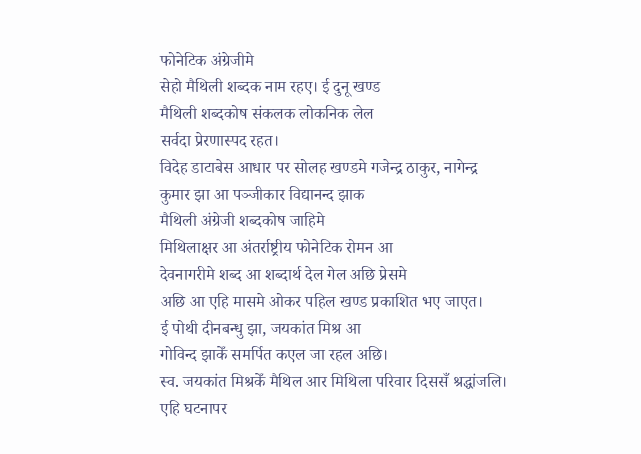फोनेटिक अंग्रेजीमे
सेहो मैथिली शब्दक नाम रहए। ई दुनू खण्ड
मैथिली शब्दकोष संकलक लोकनिक लेल
सर्वदा प्रेरणास्पद रहत।
विदेह डाटाबेस आधार पर सोलह खण्डमे गजेन्द्र ठाकुर, नागेन्द्र
कुमार झा आ पञ्जीकार विद्यानन्द झाक
मैथिली अंग्रेजी शब्दकोष जाहिमे
मिथिलाक्षर आ अंतर्राष्ट्रीय फोनेटिक रोमन आ
देवनागरीमे शब्द आ शब्दार्थ देल गेल अछि प्रेसमे
अछि आ एहि मासमे ओकर पहिल खण्ड प्रकाशित भए जाएत।
ई पोथी दीनबन्धु झा, जयकांत मिश्र आ
गोविन्द झाकेँ समर्पित कएल जा रहल अछि।
स्व. जयकांत मिश्रकेँ मैथिल आर मिथिला परिवार दिससँ श्रद्धांजलि।
एहि घटनापर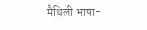मैथिली भाषा-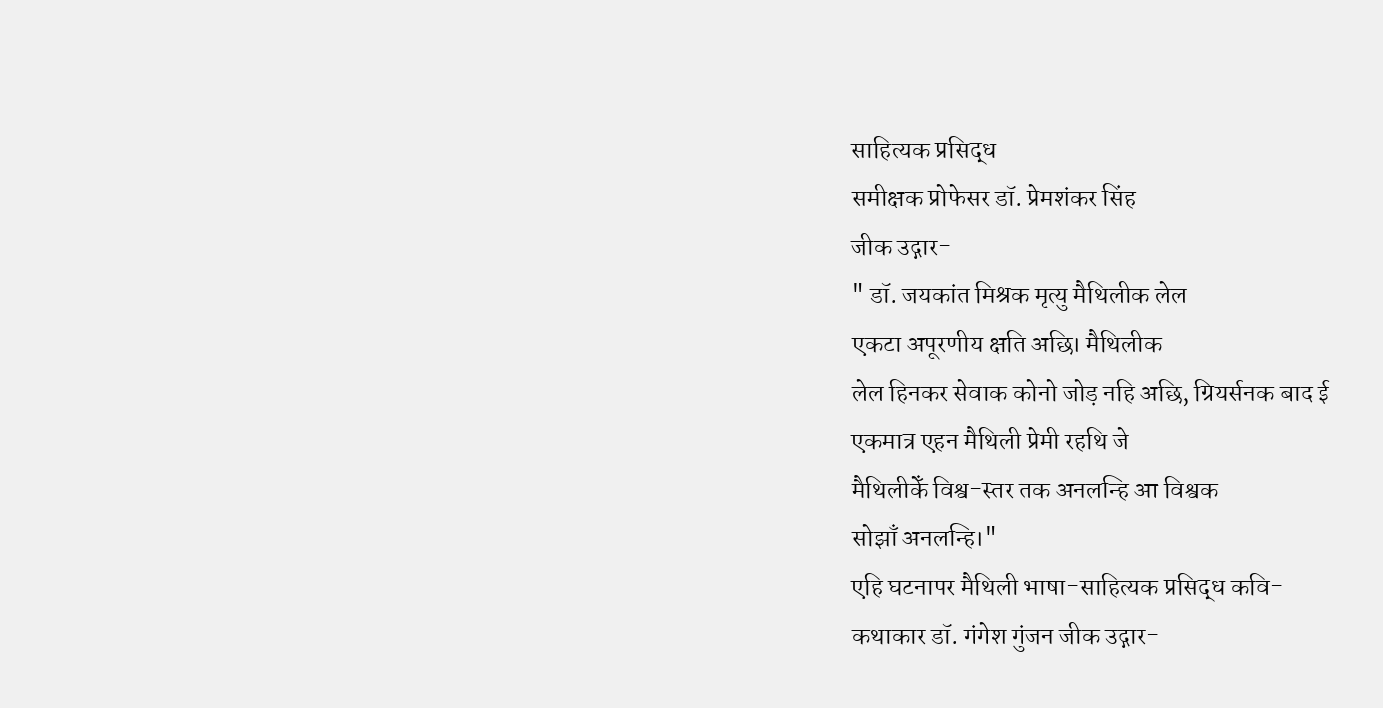साहित्यक प्रसिद्ध
समीक्षक प्रोफेसर डॉ. प्रेमशंकर सिंह
जीक उद्गार-
" डॉ. जयकांत मिश्रक मृत्यु मैथिलीक लेल
एकटा अपूरणीय क्षति अछि। मैथिलीक
लेल हिनकर सेवाक कोनो जोड़ नहि अछि, ग्रियर्सनक बाद ई
एकमात्र एहन मैथिली प्रेमी रहथि जे
मैथिलीकेँ विश्व-स्तर तक अनलन्हि आ विश्वक
सोझाँ अनलन्हि।"
एहि घटनापर मैथिली भाषा-साहित्यक प्रसिद्ध कवि-
कथाकार डॉ. गंगेश गुंजन जीक उद्गार-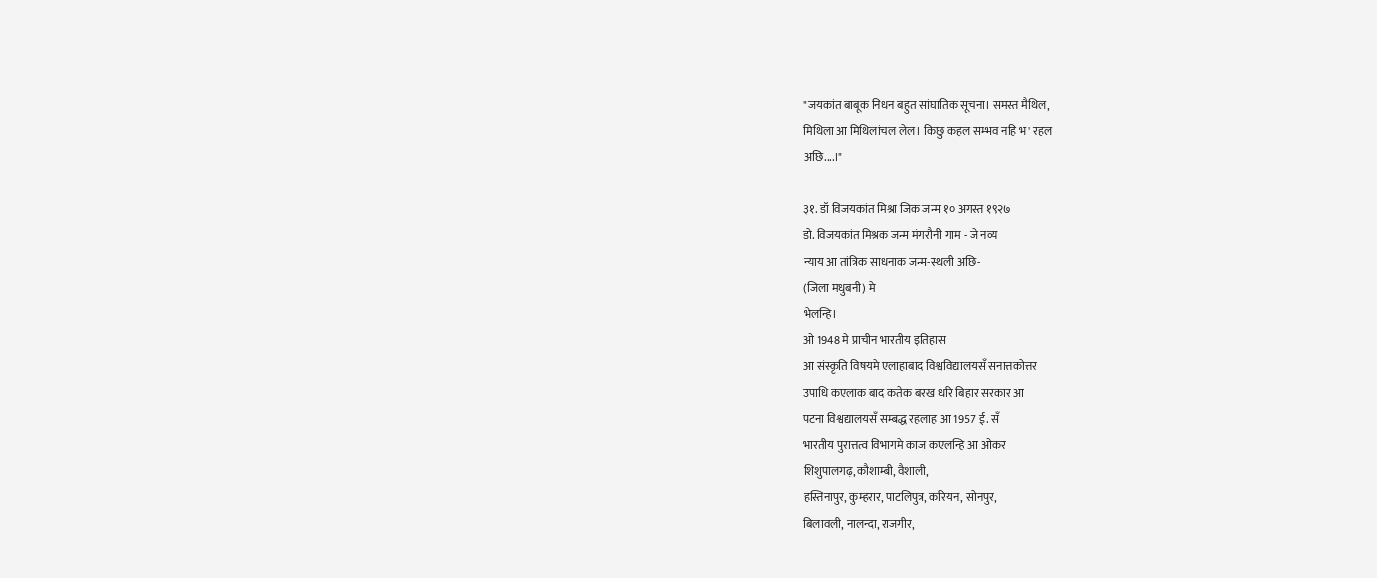"जयकांत बाबूक निधन बहुत सांघातिक सूचना। समस्त मैथिल,
मिथिला आ मिथिलांचल लेल। किछु कहल सम्भव नहि भ' रहल
अछि....।"

३१. डॉ विजयकांत मिश्रा जिक जन्म १० अगस्त १९२७
डो. विजयकांत मिश्रक जन्म मंगरौनी गाम - जे नव्य
न्याय आ तांत्रिक साधनाक जन्म-स्थली अछि-
(जिला मधुबनी) मे
भेलन्हि।
ओ 1948 मे प्राचीन भारतीय इतिहास
आ संस्कृति विषयमे एलाहाबाद विश्वविद्यालयसँ सनात्तकोत्तर
उपाधि कएलाक बाद कतेक बरख धरि बिहार सरकार आ
पटना विश्वद्यालयसँ सम्बद्ध रहलाह आ 1957 ई. सँ
भारतीय पुरात्तत्व विभागमे काज कएलन्हि आ ओकर
शिशुपालगढ़, कौशाम्बी, वैशाली,
हस्तिनापुर, कुम्हरार, पाटलिपुत्र, करियन, सोनपुर,
बिलावली, नालन्दा, राजगीर,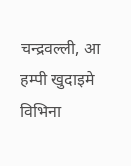चन्द्रवल्ली, आ हम्पी खुदाइमे
विभिना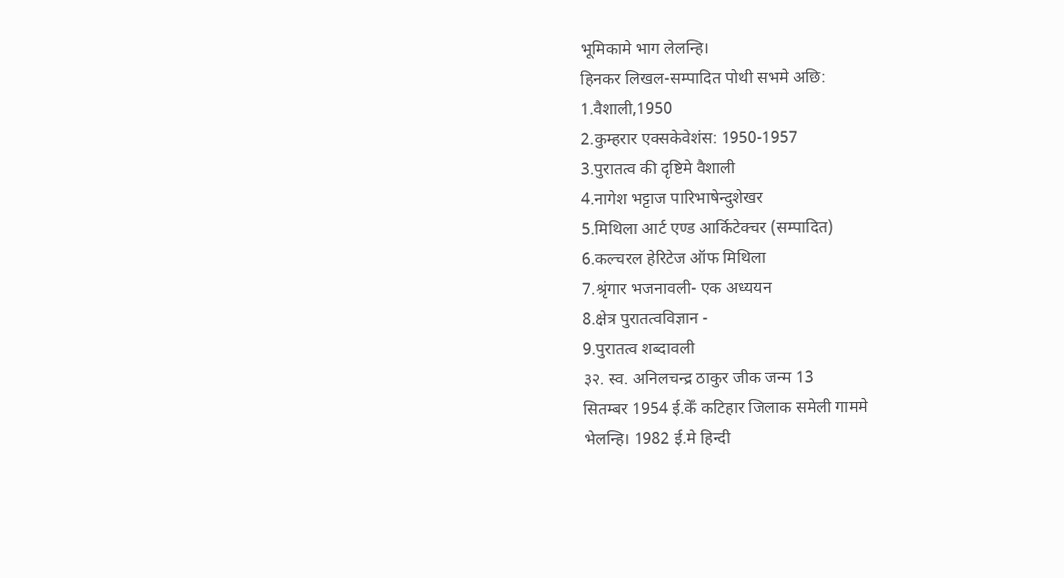भूमिकामे भाग लेलन्हि।
हिनकर लिखल-सम्पादित पोथी सभमे अछि:
1.वैशाली,1950
2.कुम्हरार एक्सकेवेशंस: 1950-1957
3.पुरातत्व की दृष्टिमे वैशाली
4.नागेश भट्टाज पारिभाषेन्दुशेखर
5.मिथिला आर्ट एण्ड आर्किटेक्चर (सम्पादित)
6.कल्चरल हेरिटेज ऑफ मिथिला
7.श्रृंगार भजनावली- एक अध्ययन
8.क्षेत्र पुरातत्वविज्ञान -
9.पुरातत्व शब्दावली
३२. स्व. अनिलचन्द्र ठाकुर जीक जन्म 13
सितम्बर 1954 ई.केँ कटिहार जिलाक समेली गाममे
भेलन्हि। 1982 ई.मे हिन्दी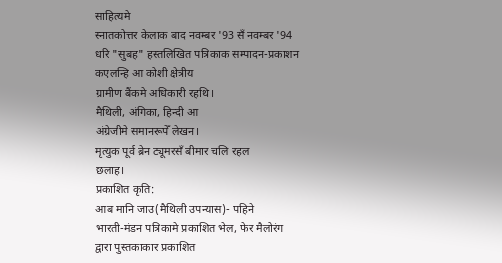साहित्यमे
स्नातकोत्तर केलाक बाद नवम्बर '93 सँ नवम्बर '94
धरि "सुबह" हस्तलिखित पत्रिकाक सम्पादन-प्रकाशन
कएलन्हि आ कोशी क्षेत्रीय
ग्रामीण बैंकमे अधिकारी रहथि।
मैथिली, अंगिका, हिन्दी आ
अंग्रेजीमे समानरूपेँ लेखन।
मृत्युक पूर्व ब्रेन ट्यूमरसँ बीमार चलि रहल
छलाह।
प्रकाशित कृति:
आब मानि जाउ(मैथिली उपन्यास)- पहिने
भारती-मंडन पत्रिकामे प्रकाशित भेल, फेर मैलोरंग
द्वारा पुस्तकाकार प्रकाशित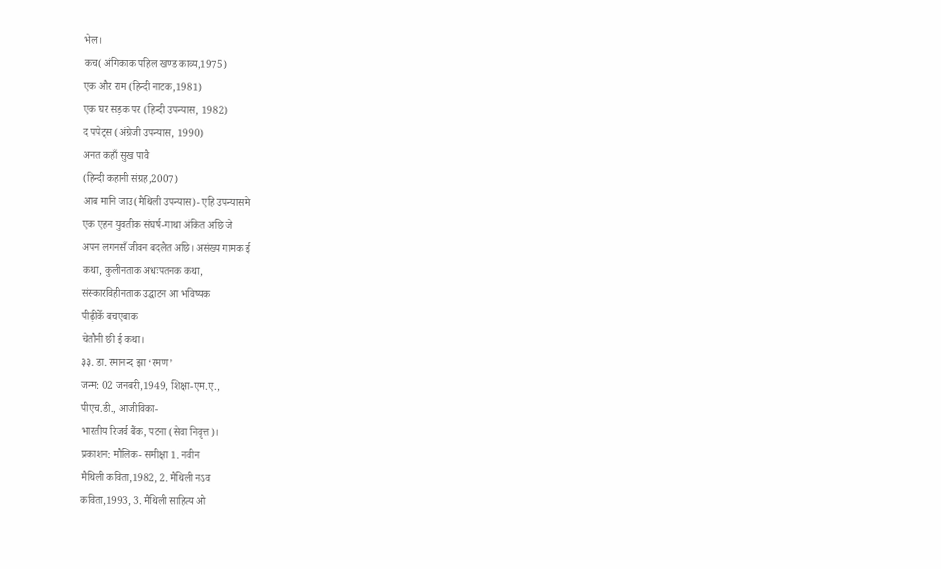भेल।
कच( अंगिकाक पहिल खण्ड काव्य,1975)
एक और राम (हिन्दी नाटक,1981)
एक घर सड़क पर (हिन्दी उपन्यास, 1982)
द पपेट्स (अंग्रेजी उपन्यास, 1990)
अनत कहाँ सुख पावै
(हिन्दी कहानी संग्रह,2007)
आब मानि जाउ(मैथिली उपन्यास)- एहि उपन्यासमे
एक एहन युवतीक संघर्ष-गाथा अंकित अछि जे
अपन लगनसँ जीवन बदलैत अछि। असंख्य गामक ई
कथा, कुलीनताक अधःपतनक कथा,
संस्कारविहीनताक उद्घाटन आ भविष्यक
पीढ़ीकेँ बचएबाक
चेतौनी छी ई कथा।
३३. डा. रमानन्द झा ‘रमण’
जन्म: 02 जनबरी,1949, शिक्षा-एम.ए.,
पीएच.डी., आजीविका-
भारतीय रिजर्व बैंक, पटना (सेवा निवृत्त)।
प्रकाशन: मौलिक- समीक्षा 1. नवीन
मैथिली कविता,1982, 2. मैथिली नऽव
कविता,1993, 3. मैथिली साहित्य ओ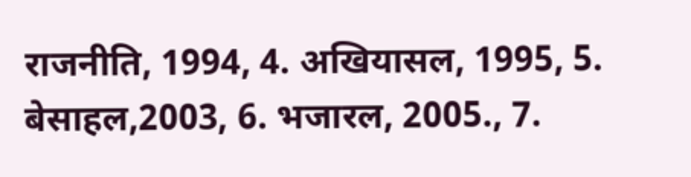राजनीति, 1994, 4. अखियासल, 1995, 5.
बेसाहल,2003, 6. भजारल, 2005., 7.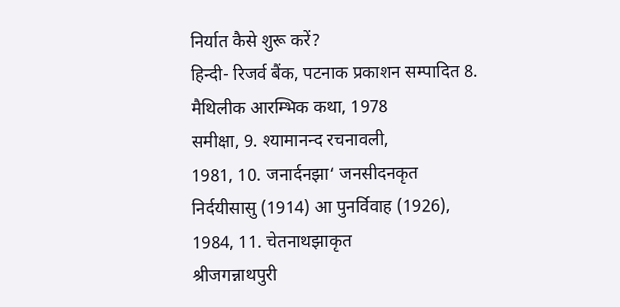निर्यात कैसे शुरू करें?
हिन्दी- रिजर्व बैंक, पटनाक प्रकाशन सम्पादित 8.
मैथिलीक आरम्भिक कथा, 1978
समीक्षा, 9. श्यामानन्द रचनावली,
1981, 10. जनार्दनझा‘ जनसीदनकृत
निर्दयीसासु (1914) आ पुनर्विवाह (1926),
1984, 11. चेतनाथझाकृत
श्रीजगन्नाथपुरी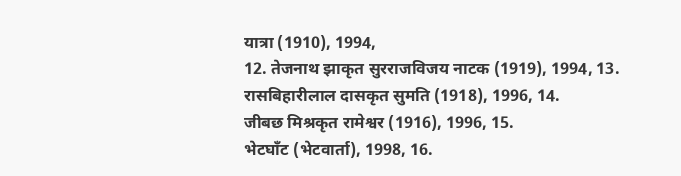यात्रा (1910), 1994,
12. तेजनाथ झाकृत सुरराजविजय नाटक (1919), 1994, 13.
रासबिहारीलाल दासकृत सुमति (1918), 1996, 14.
जीबछ मिश्रकृत रामेश्वर (1916), 1996, 15.
भेटघॉंट (भेटवार्ता), 1998, 16.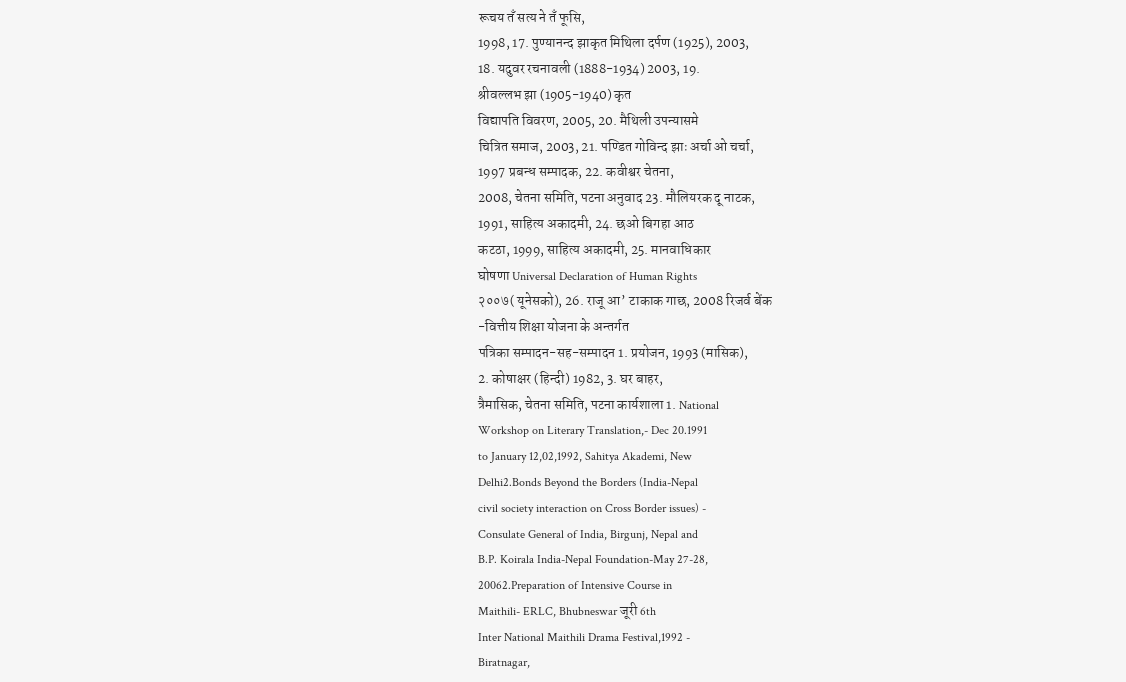रूचय तँ सत्य ने तँ फूसि,
1998, 17. पुण्यानन्द झाकृत मिथिला दर्पण (1925), 2003,
18. यदुवर रचनावली (1888-1934) 2003, 19.
श्रीवल्लभ झा (1905-1940) कृत
विद्यापति विवरण, 2005, 20. मैथिली उपन्यासमे
चित्रित समाज, 2003, 21. पण्डित गोविन्द झाः अर्चा ओ चर्चा,
1997 प्रबन्ध सम्पादक, 22. कवीश्वर चेतना,
2008, चेतना समिति, पटना अनुवाद 23. मौलियरक दू नाटक,
1991, साहित्य अकादमी, 24. छओ बिगहा आठ
कटठा, 1999, साहित्य अकादमी, 25. मानवाधिकार
घोषणा Universal Declaration of Human Rights
२००७( यूनेसको), 26. राजू आ’ टाकाक गाछ, 2008 रिजर्व बेंक
-वित्तीय शिक्षा योजना के अन्तर्गत
पत्रिका सम्पादन-सह-सम्पादन 1. प्रयोजन, 1993 (मासिक),
2. कोषाक्षर (हिन्दी) 1982, 3. घर बाहर,
त्रैमासिक, चेतना समिति, पटना कार्यशाला 1. National
Workshop on Literary Translation,- Dec 20.1991
to January 12,02,1992, Sahitya Akademi, New
Delhi2.Bonds Beyond the Borders (India-Nepal
civil society interaction on Cross Border issues) -
Consulate General of India, Birgunj, Nepal and
B.P. Koirala India-Nepal Foundation-May 27-28,
20062.Preparation of Intensive Course in
Maithili- ERLC, Bhubneswar जूरी 6th
Inter National Maithili Drama Festival,1992 -
Biratnagar,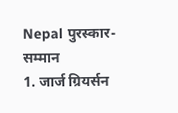Nepal पुरस्कार- सम्मान
1. जार्ज ग्रियर्सन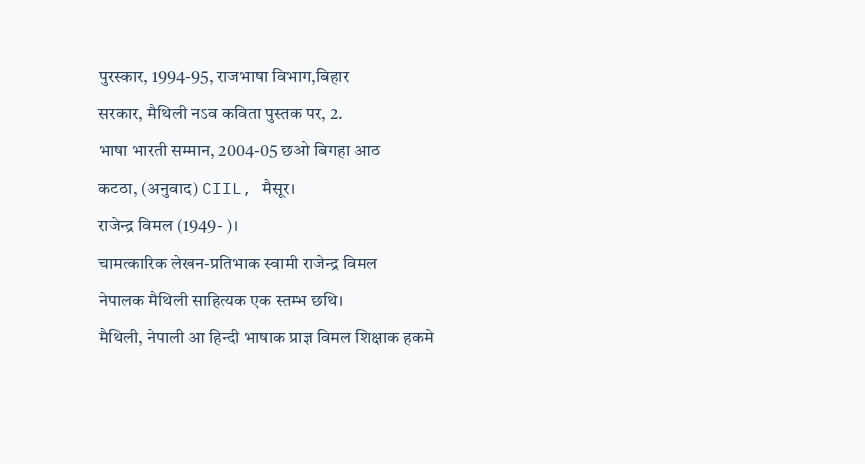पुरस्कार, 1994-95, राजभाषा विभाग,बिहार
सरकार, मैथिली नऽव कविता पुस्तक पर, 2.
भाषा भारती सम्मान, 2004-05 छओ बिगहा आठ
कटठा, (अनुवाद) CIIL, मैसूर।
राजेन्द्र विमल (1949- )।
चामत्कारिक लेखन-प्रतिभाक स्वामी राजेन्द्र विमल
नेपालक मैथिली साहित्यक एक स्तम्भ छथि।
मैथिली, नेपाली आ हिन्दी भाषाक प्राज्ञ विमल शिक्षाक हकमे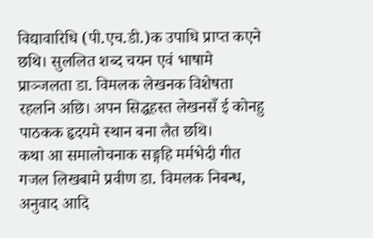विद्यावारिधि (पी.एच.डी.)क उपाधि प्राप्त कएने छथि। सुललित शब्द चयन एवं भाषामे प्राञ्जलता डा. विमलक लेखनक विशेषता रहलनि अछि। अपन सिद्धहस्त लेखनसँ ई कोनहु पाठकक हृदयमे स्थान बना लैत छथि।
कथा आ समालोचनाक सङ्गहि मर्मभेदी गीत गजल लिखबामे प्रवीण डा. विमलक निबन्ध, अनुवाद आदि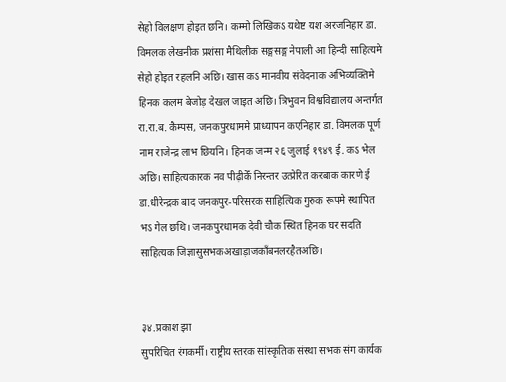सेहो विलक्षण होइत छनि। कम्मो लिखिकऽ यथेष्ट यश अरजनिहार डा. विमलक लेखनीक प्रशंसा मैथिलीक सङ्गसङ्ग नेपाली आ हिन्दी साहित्यमे सेहो होइत रहलनि अछि। खास कऽ मानवीय संवेदनाक अभिव्यक्तिमे हिनक कलम बेजोड़ देखल जाइत अछि। त्रिभुवन विश्वविद्यालय अन्तर्गत रा.रा.ब. कैम्पस, जनकपुरधाममे प्राध्यापन कएनिहार डा. विमलक पूर्ण नाम राजेन्द्र लाभ छियनि। हिनक जन्म २६ जुलाई १९४९ ई. कऽ भेल अछि। साहित्यकारक नव पीढ़ीकेँ निरन्तर उत्प्रेरित करबाक कारणे ई डा.धीरेन्द्रक बाद जनकपुर-परिसरक साहित्यिक गुरुक रूपमे स्थापित भऽ गेल छथि। जनकपुरधामक देवी चौक स्थित हिनक घर सदति साहित्यक जिज्ञासुसभकअखाड़ाजकाँबनलरहैतअछि।


३४.प्रकाश झा
सुपरिचित रंगकर्मी। राष्ट्रीय स्तरक सांस्कृतिक संस्था सभक संग कार्यक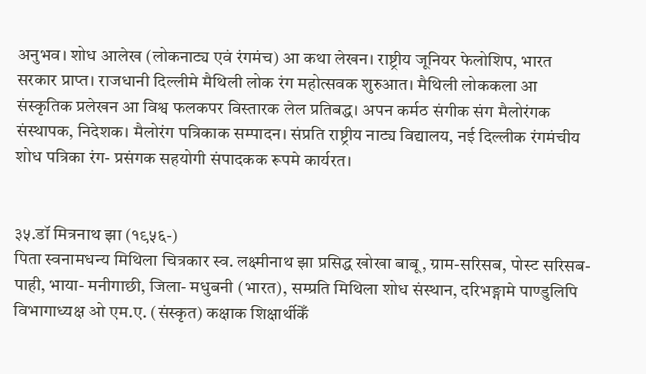अनुभव। शोध आलेख (लोकनाट्य एवं रंगमंच) आ कथा लेखन। राष्ट्रीय जूनियर फेलोशिप, भारत सरकार प्राप्त। राजधानी दिल्लीमे मैथिली लोक रंग महोत्सवक शुरुआत। मैथिली लोककला आ संस्कृतिक प्रलेखन आ विश्व फलकपर विस्तारक लेल प्रतिबद्ध। अपन कर्मठ संगीक संग मैलोरंगक संस्थापक, निदेशक। मैलोरंग पत्रिकाक सम्पादन। संप्रति राष्ट्रीय नाट्य विद्यालय, नई दिल्लीक रंगमंचीय शोध पत्रिका रंग- प्रसंगक सहयोगी संपादकक रूपमे कार्यरत।


३५.डॉ मित्रनाथ झा (१९५६-)
पिता स्वनामधन्य मिथिला चित्रकार स्व. लक्ष्मीनाथ झा प्रसिद्ध खोखा बाबू, ग्राम-सरिसब, पोस्ट सरिसब- पाही, भाया- मनीगाछी, जिला- मधुबनी (भारत), सम्प्रति मिथिला शोध संस्थान, दरिभङ्गामे पाण्डुलिपि विभागाध्यक्ष ओ एम.ए. (संस्कृत) कक्षाक शिक्षार्थीकेँ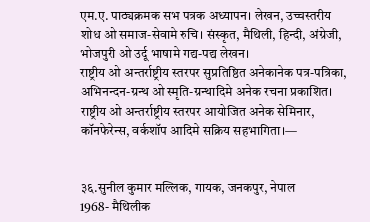एम.ए. पाठ्यक्रमक सभ पत्रक अध्यापन। लेखन, उच्चस्तरीय शोध ओ समाज-सेवामे रुचि। संस्कृत, मैथिली, हिन्दी, अंग्रेजी, भोजपुरी ओ उर्दू भाषामे गद्य-पद्य लेखन।
राष्ट्रीय ओ अन्तर्राष्ट्रीय स्तरपर सुप्रतिष्ठित अनेकानेक पत्र-पत्रिका, अभिनन्दन-ग्रन्थ ओ स्मृति-ग्रन्थादिमे अनेक रचना प्रकाशित। राष्ट्रीय ओ अन्तर्राष्ट्रीय स्तरपर आयोजित अनेक सेमिनार, कॉनफेरेन्स, वर्कशॉप आदिमे सक्रिय सहभागिता।—


३६.सुनील कुमार मल्लिक, गायक, जनकपुर, नेपाल
1968- मैथिलीक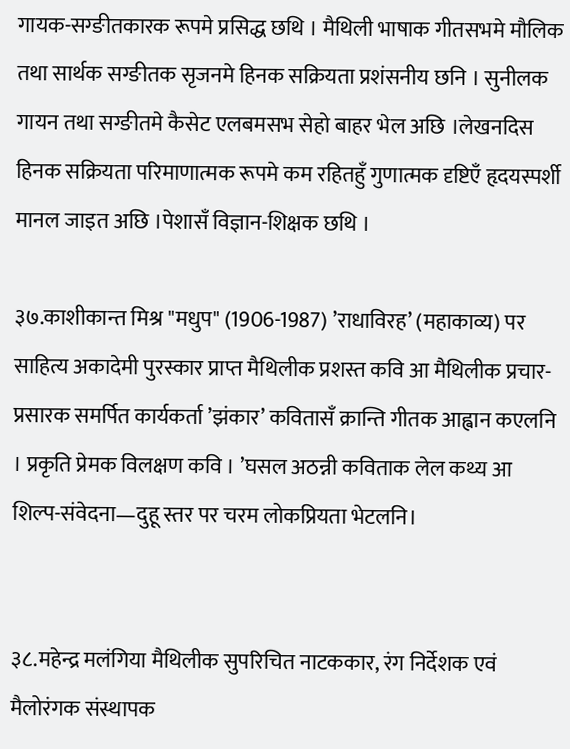गायक-सग्ङीतकारक रूपमे प्रसिद्ध छथि । मैथिली भाषाक गीतसभमे मौलिक तथा सार्थक सग्ङीतक सृजनमे हिनक सक्रियता प्रशंसनीय छनि । सुनीलक गायन तथा सग्ङीतमे कैसेट एलबमसभ सेहो बाहर भेल अछि ।लेखनदिस हिनक सक्रियता परिमाणात्मक रूपमे कम रहितहुँ गुणात्मक दृष्टिएँ हृदयस्पर्शी मानल जाइत अछि ।पेशासँ विज्ञान-शिक्षक छथि ।

३७.काशीकान्त मिश्र "मधुप" (1906-1987) ’राधाविरह’ (महाकाव्य) पर साहित्य अकादेमी पुरस्कार प्राप्त मैथिलीक प्रशस्त कवि आ मैथिलीक प्रचार-प्रसारक समर्पित कार्यकर्ता ’झंकार’ कवितासँ क्रान्ति गीतक आह्वान कएलनि । प्रकृति प्रेमक विलक्षण कवि । ’घसल अठन्नी कविताक लेल कथ्य आ शिल्प-संवेदना—दुहू स्तर पर चरम लोकप्रियता भेटलनि।


३८.महेन्द्र मलंगिया मैथिलीक सुपरिचित नाटककार, रंग निर्देशक एवं मैलोरंगक संस्थापक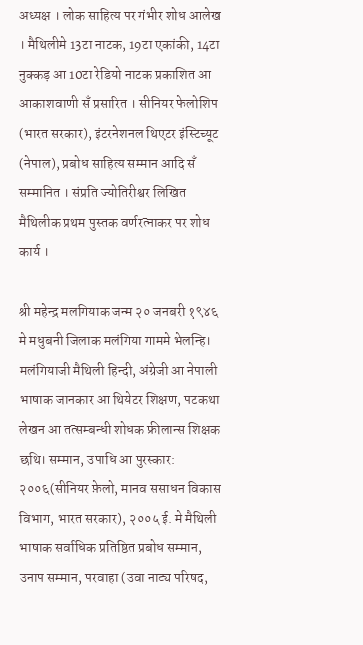अध्यक्ष । लोक साहित्य पर गंभीर शोध आलेख । मैथिलीमे 13टा नाटक, 19टा एकांकी, 14टा नुक्कड़ आ 10टा रेडियो नाटक प्रकाशित आ आकाशवाणी सँ प्रसारित । सीनियर फेलोशिप (भारत सरकार), इंटरनेशनल थिएटर इंस्टिच्यूट (नेपाल), प्रबोध साहित्य सम्मान आदि सँ सम्मानित । संप्रति ज्योतिरीश्वर लिखित मैथिलीक प्रथम पुस्तक वर्णरत्नाकर पर शोध कार्य ।

श्री महेन्द्र मलगियाक जन्म २० जनबरी १९४६ मे मधुबनी जिलाक मलंगिया गाममे भेलन्हि। मलंगियाजी मैथिली हिन्दी, अंग्रेजी आ नेपाली भाषाक जानकार आ थियेटर शिक्षण, पटकथा लेखन आ तत्सम्बन्धी शोधक फ्रीलान्स शिक्षक छथि। सम्मान, उपाधि आ पुरस्कार: २००६(सीनियर फ़ेलो, मानव ससाधन विकास विभाग, भारत सरकार), २००५ ई. मे मैथिली भाषाक सर्वाधिक प्रतिष्ठित प्रबोध सम्मान, उनाप सम्मान, परवाहा (उवा नाट्य परिषद,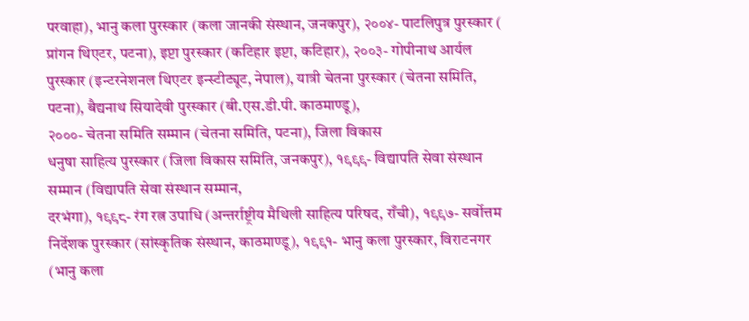परवाहा), भानु कला पुरस्कार (कला जानकी संस्थान, जनकपुर), २००४- पाटलिपुत्र पुरस्कार ( प्रांगन थिएटर, पटना), इप्टा पुरस्कार (कटिहार इप्टा, कटिहार), २००३- गोपीनाथ आर्यल पुरस्कार (इन्टरनेशनल थिएटर इन्स्टीट्यूट, नेपाल), यात्री चेतना पुरस्कार (चेतना समिति, पटना), बैद्यनाथ सियादेवी पुरस्कार (बी.एस.डी.पी. काठमाण्डू),
२०००- चेतना समिति सम्मान (चेतना समिति, पटना), जिला विकास
धनुषा साहित्य पुरस्कार (जिला विकास समिति, जनकपुर), १९९९- विद्यापति सेवा संस्थान सम्मान (विद्यापति सेवा संस्थान सम्मान,
दरभंगा), १९९८- रंग रत्न उपाधि (अन्तर्राष्ट्रीय मैथिली साहित्य परिषद, राँची), १९९७- सर्वोत्तम निर्देशक पुरस्कार (सांस्कृतिक संस्थान, काठमाण्डू), १९९१- भानु कला पुरस्कार, विराटनगर (भानु कला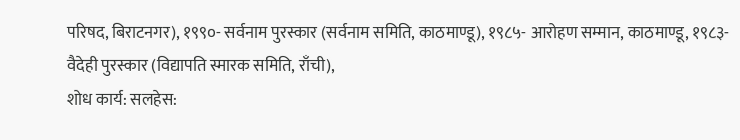परिषद, बिराटनगर), १९९०- सर्वनाम पुरस्कार (सर्वनाम समिति, काठमाण्डू), १९८५- आरोहण सम्मान, काठमाण्डू, १९८३- वैदेही पुरस्कार (विद्यापति स्मारक समिति, राँची),
शोध कार्य: सलहेस: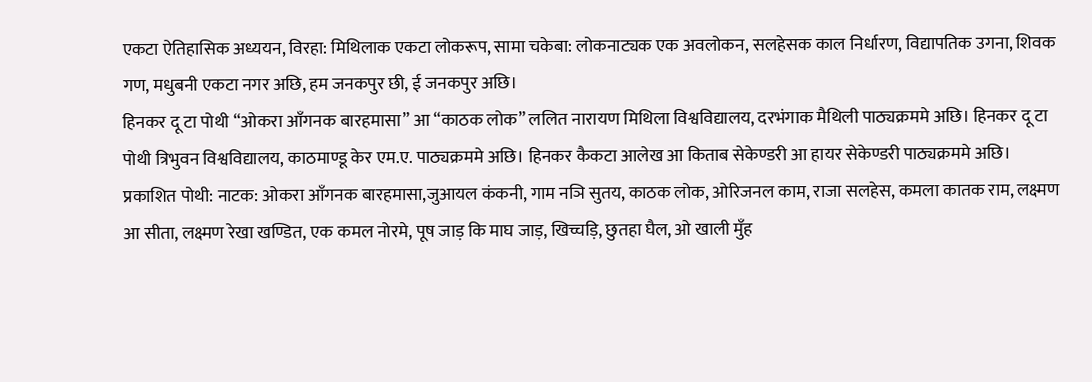एकटा ऐतिहासिक अध्ययन, विरहा: मिथिलाक एकटा लोकरूप, सामा चकेबा: लोकनाट्यक एक अवलोकन, सलहेसक काल निर्धारण, विद्यापतिक उगना, शिवक गण, मधुबनी एकटा नगर अछि, हम जनकपुर छी, ई जनकपुर अछि।
हिनकर दू टा पोथी “ओकरा आँगनक बारहमासा” आ “काठक लोक” ललित नारायण मिथिला विश्वविद्यालय, दरभंगाक मैथिली पाठ्यक्रममे अछि। हिनकर दू टा पोथी त्रिभुवन विश्वविद्यालय, काठमाण्डू केर एम.ए. पाठ्यक्रममे अछि। हिनकर कैकटा आलेख आ किताब सेकेण्डरी आ हायर सेकेण्डरी पाठ्यक्रममे अछि।
प्रकाशित पोथी: नाटक: ओकरा आँगनक बारहमासा,जुआयल कंकनी, गाम नञि सुतय, काठक लोक, ओरिजनल काम, राजा सलहेस, कमला कातक राम, लक्ष्मण आ सीता, लक्ष्मण रेखा खण्डित, एक कमल नोरमे, पूष जाड़ कि माघ जाड़, खिच्चड़ि, छुतहा घैल, ओ खाली मुँह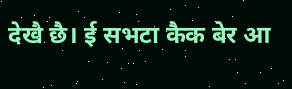देखै छै। ई सभटा कैक बेर आ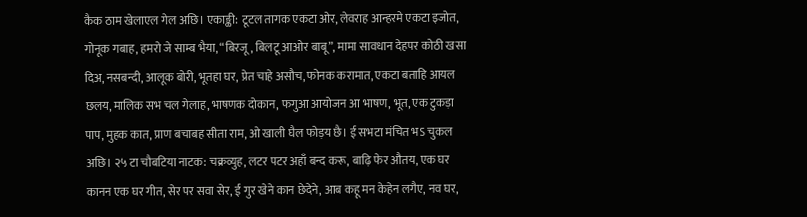कैक ठाम खेलाएल गेल अछि। एकाङ्की: टूटल तागक एकटा ओर, लेवराह आन्हरमे एकटा इजोत, गोनूक गबाह, हमरो जे साम्ब भैया, “बिरजू, बिलटू आओर बाबू”, मामा सावधान देहपर कोठी खसा दिअ, नसबन्दी, आलूक बोरी, भूतहा घर, प्रेत चाहे असौच, फोनक करामात, एकटा बताहि आयल छलय, मालिक सभ चल गेलाह, भाषणक दोकान, फगुआ आयोजन आ भाषण, भूत, एक टुकड़ा पाप, मुहक कात, प्राण बचाबह सीता राम, ओ खाली घैल फोड़य छै। ई सभटा मंचित भऽ चुकल अछि। २५ टा चौबटिया नाटक: चक्रव्युह, लटर पटर अहाँ बन्द करू, बाढ़ि फेर औतय, एक घर कानन एक घर गीत, सेर पर सवा सेर, ई गुर खेने कान छेदेने, आब कहू मन केहेन लगैए, नव घर,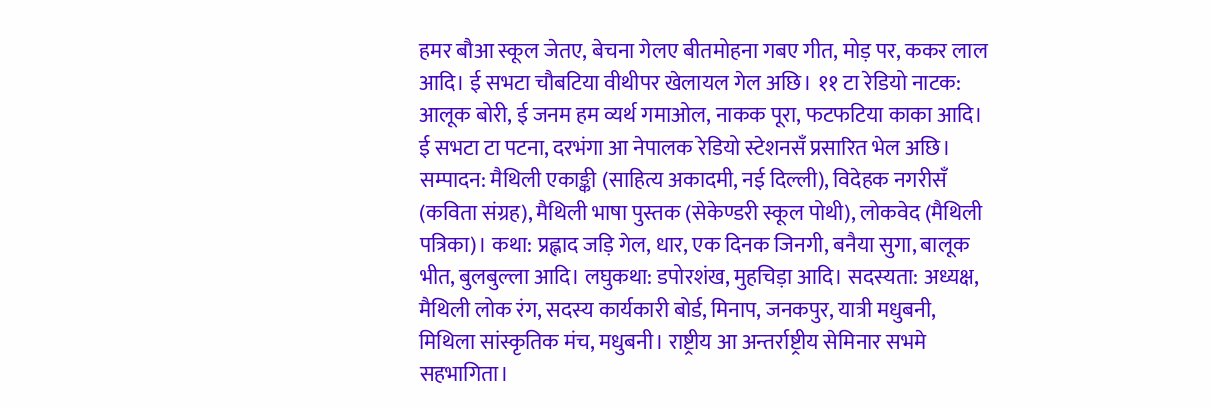हमर बौआ स्कूल जेतए, बेचना गेलए बीतमोहना गबए गीत, मोड़ पर, ककर लाल आदि। ई सभटा चौबटिया वीथीपर खेलायल गेल अछि। ११ टा रेडियो नाटक: आलूक बोरी, ई जनम हम व्यर्थ गमाओल, नाकक पूरा, फटफटिया काका आदि।
ई सभटा टा पटना, दरभंगा आ नेपालक रेडियो स्टेशनसँ प्रसारित भेल अछि। सम्पादन: मैथिली एकाङ्की (साहित्य अकादमी, नई दिल्ली), विदेहक नगरीसँ (कविता संग्रह), मैथिली भाषा पुस्तक (सेकेण्डरी स्कूल पोथी), लोकवेद (मैथिली पत्रिका)। कथा: प्रह्लाद जड़ि गेल, धार, एक दिनक जिनगी, बनैया सुगा, बालूक भीत, बुलबुल्ला आदि। लघुकथा: डपोरशंख, मुहचिड़ा आदि। सदस्यता: अध्यक्ष, मैथिली लोक रंग, सदस्य कार्यकारी बोर्ड, मिनाप, जनकपुर, यात्री मधुबनी, मिथिला सांस्कृतिक मंच, मधुबनी। राष्ट्रीय आ अन्तर्राष्ट्रीय सेमिनार सभमे सहभागिता।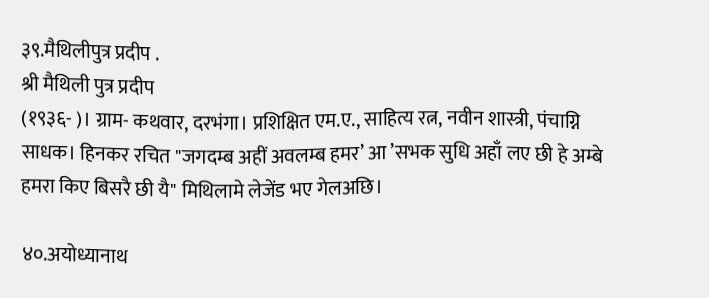३९.मैथिलीपुत्र प्रदीप .
श्री मैथिली पुत्र प्रदीप
(१९३६- )। ग्राम- कथवार, दरभंगा। प्रशिक्षित एम.ए., साहित्य रत्न, नवीन शास्त्री, पंचाग्नि साधक। हिनकर रचित "जगदम्ब अहीं अवलम्ब हमर’ आ ’सभक सुधि अहाँ लए छी हे अम्बे हमरा किए बिसरै छी यै" मिथिलामे लेजेंड भए गेलअछि।

४०.अयोध्यानाथ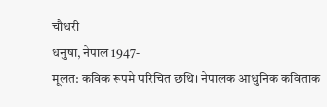चौधरी
धनुषा, नेपाल 1947-
मूलत: कविक रूपमे परिचित छथि। नेपालक आधुनिक कविताक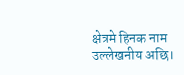क्षेत्रमे हिनक नाम उल्लेखनीय अछि।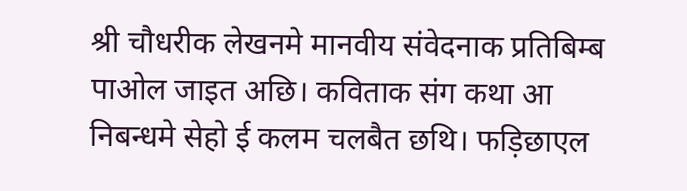श्री चौधरीक लेखनमे मानवीय संवेदनाक प्रतिबिम्ब पाओल जाइत अछि। कविताक संग कथा आ निबन्धमे सेहो ई कलम चलबैत छथि। फड़िछाएल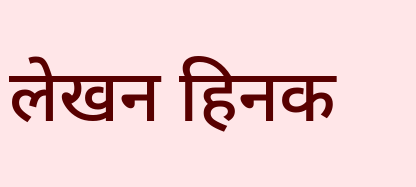लेखन हिनक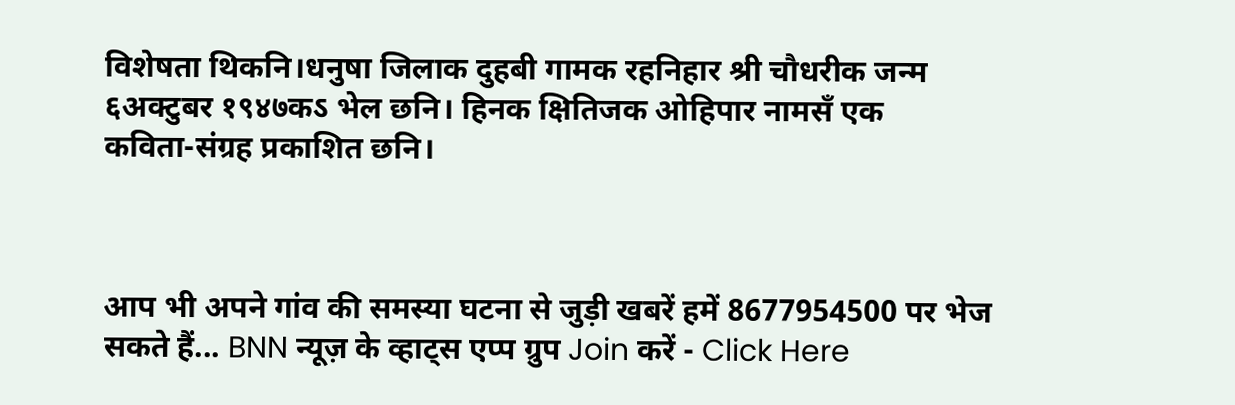विशेषता थिकनि।धनुषा जिलाक दुहबी गामक रहनिहार श्री चौधरीक जन्म ६अक्टुबर १९४७कऽ भेल छनि। हिनक क्षितिजक ओहिपार नामसँ एक
कविता-संग्रह प्रकाशित छनि।



आप भी अपने गांव की समस्या घटना से जुड़ी खबरें हमें 8677954500 पर भेज सकते हैं... BNN न्यूज़ के व्हाट्स एप्प ग्रुप Join करें - Click Here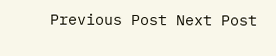Previous Post Next Post